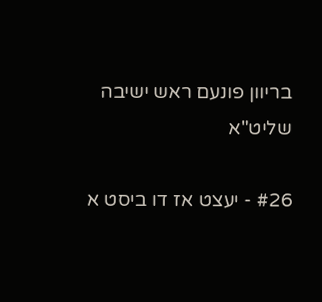בריוון פונעם ראש ישיבה שליט"א

#26 - יעצט אז דו ביסט א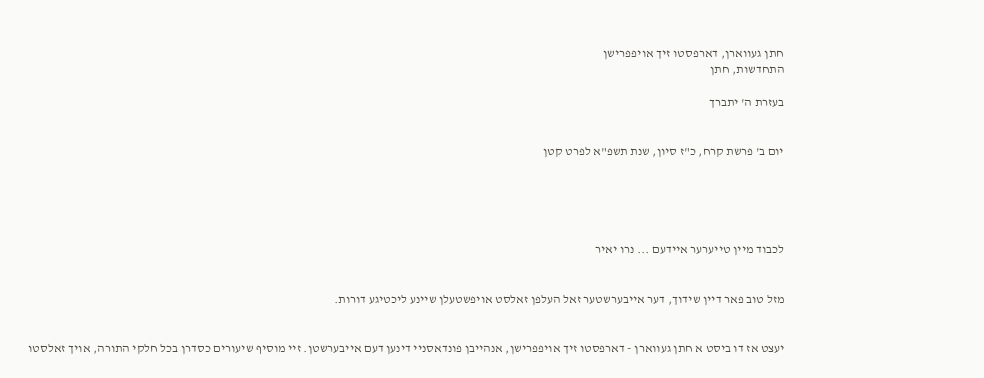חתן געווארן, דארפסטו זיך אויפפרישן
התחדשות, חתן

בעזרת ה' יתברך


יום ב' פרשת קרח, כ"ז סיון, שנת תשפ"א לפרט קטן





לכבוד מיין טייערער איידעם ... נרו יאיר


מזל טוב פאר דיין שידוך, דער אייבערשטער זאל העלפן זאלסט אויפשטעלן שיינע ליכטיגע דורות.


יעצט אז דו ביסט א חתן געווארן - דארפסטו זיך אויפפרישן, אנהייבן פונדאסניי דינען דעם אייבערשטן. זיי מוסיף שיעורים כסדרן בכל חלקי התורה, אויך זאלסטו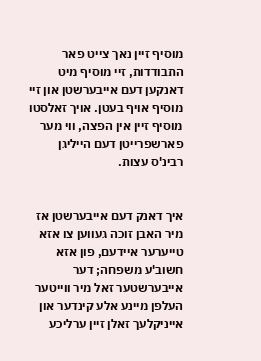מוסיף זיין נאך צייט פאר התבודדות, זיי מוסיף מיט דאנקען דעם אייבערשטן און זיי מוסיף אויף בעטן. אויך זאלסטו מוסיף זיין אין הפצה, ווי מער פארשפרייטן דעם הייליגן רבינ'ס עצות.


איך דאנק דעם אייבערשטן אז מיר האבן זוכה געווען צו אזא טייערער איידעם, פון אזא חשוב'ע משפחה; דער אייבערשטער זאל מיר ווייטער העלפן מיינע אלע קינדער און אייניקלעך זאלן זיין ערליכע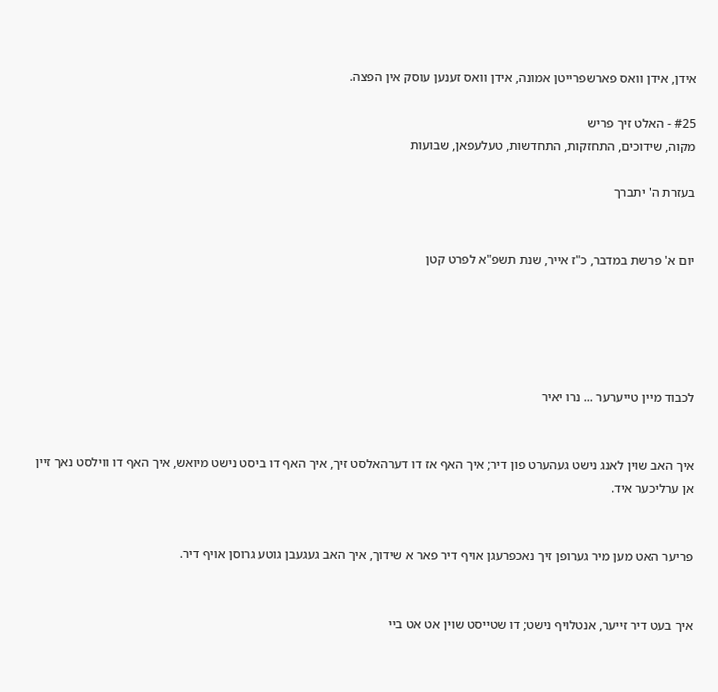אידן, אידן וואס פארשפרייטן אמונה, אידן וואס זענען עוסק אין הפצה.

#25 - האלט זיך פריש
מקוה, שידוכים, התחזקות, התחדשות, טעלעפאן, שבועות

בעזרת ה' יתברך


יום א' פרשת במדבר, כ"ז אייר, שנת תשפ"א לפרט קטן





לכבוד מיין טייערער ... נרו יאיר


איך האב שוין לאנג נישט געהערט פון דיר; איך האף אז דו דערהאלסט זיך, איך האף דו ביסט נישט מיואש, איך האף דו ווילסט נאך זיין אן ערליכער איד.


פריער האט מען מיר גערופן זיך נאכפרעגן אויף דיר פאר א שידוך, איך האב געגעבן גוטע גרוסן אויף דיר.


איך בעט דיר זייער, אנטלויף נישט; דו שטייסט שוין אט אט ביי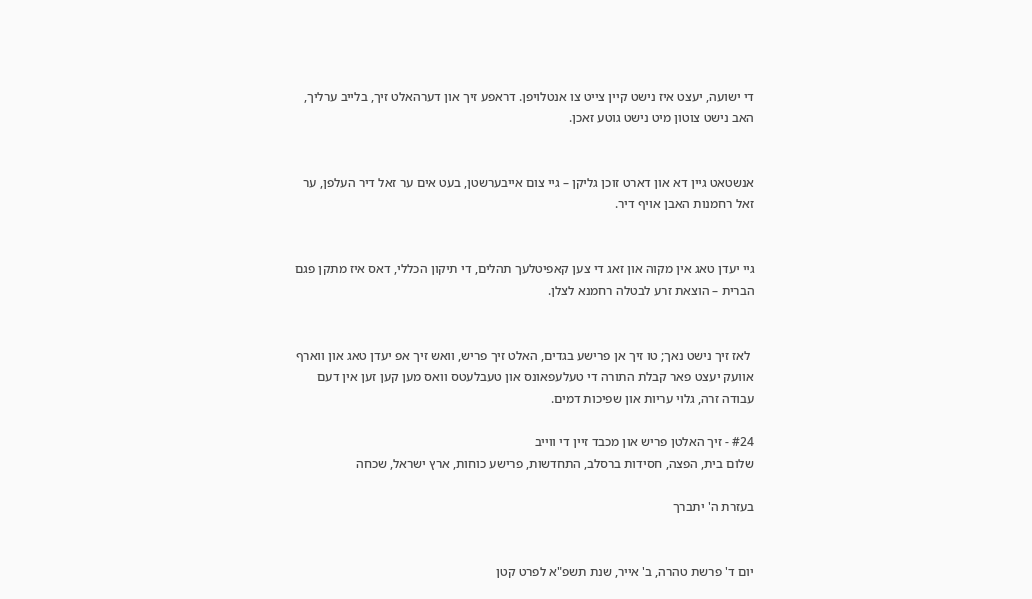די ישועה, יעצט איז נישט קיין צייט צו אנטלויפן. דראפע זיך און דערהאלט זיך, בלייב ערליך, האב נישט צוטון מיט נישט גוטע זאכן.


אנשטאט גיין דא און דארט זוכן גליקן – גיי צום אייבערשטן, בעט אים ער זאל דיר העלפן, ער זאל רחמנות האבן אויף דיר.


גיי יעדן טאג אין מקוה און זאג די צען קאפיטלעך תהלים, די תיקון הכללי, דאס איז מתקן פגם הברית – הוצאת זרע לבטלה רחמנא לצלן.


 לאז זיך נישט נאך; טו זיך אן פרישע בגדים, האלט זיך פריש, וואש זיך אפ יעדן טאג און ווארף אוועק יעצט פאר קבלת התורה די טעלעפאונס און טעבלעטס וואס מען קען זען אין דעם עבודה זרה, גלוי עריות און שפיכות דמים.

#24 - זיך האלטן פריש און מכבד זיין די ווייב
שלום בית, הפצה, חסידות ברסלב, התחדשות, פרישע כוחות, ארץ ישראל, שכחה

בעזרת ה' יתברך


יום ד' פרשת טהרה, ב' אייר, שנת תשפ"א לפרט קטן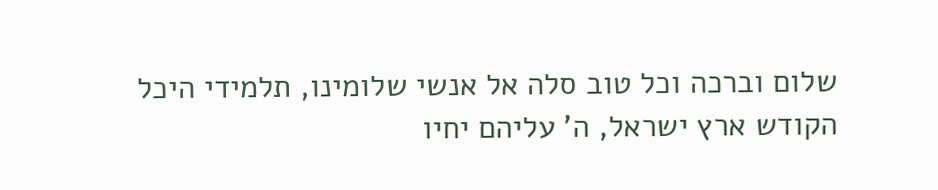שלום וברכה וכל טוב סלה אל אנשי שלומינו, תלמידי היכל הקודש ארץ ישראל, ה' עליהם יחיו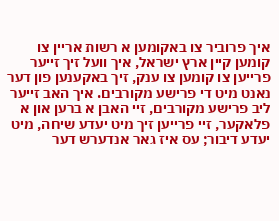איך פרוביר צו באקומען א רשות אריין צו קומען קיין ארץ ישראל, איך וועל זיך זייער פרייען צו קומען צו ענק, זיך באקענען פון דער נאנט מיט די פרישע מקורבים. איך האב זייער ליב פרישע מקורבים, זיי האבן א ברען און א פלאקער, זיי פרייען זיך מיט יעדע שיחה, מיט יעדע דיבור; עס איז גאר אנדערש דער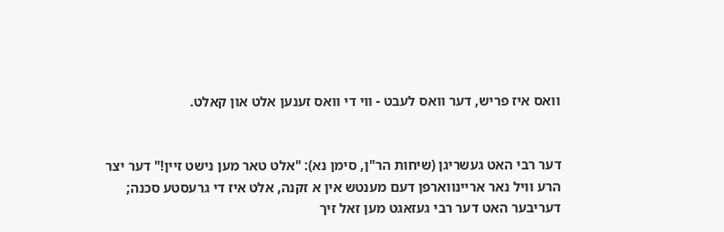וואס איז פריש, דער וואס לעבט - ווי די וואס זענען אלט און קאלט.


דער רבי האט געשריגן (שיחות הר"ן, סימן נא): "אלט טאר מען נישט זיין!" דער יצר הרע וויל נאר אריינווארפן דעם מענטש אין א זקנה, אלט איז די גרעסטע סכנה; דעריבער האט דער רבי געזאגט מען זאל זיך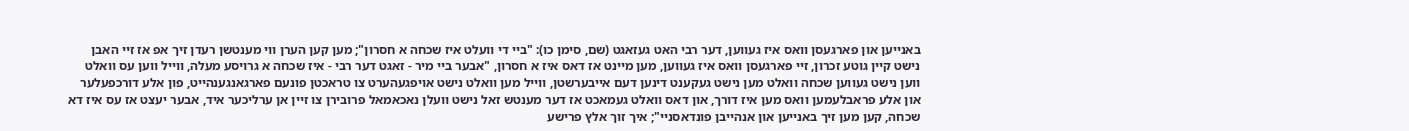באנייען און פארגעסן וואס איז געווען, דער רבי האט געזאגט (שם, סימן כו): "ביי די וועלט איז שכחה א חסרון"; מען קען הערן ווי מענטשן רעדן זיך אפ אז זיי האבן נישט קיין גוטע זכרון, זיי פארגעסן וואס איז געווען, מען מיינט אז דאס איז א חסרון, "אבער ביי מיר - זאגט דער רבי - איז שכחה א גרויסע מעלה, ווייל ווען עס וואלט ווען נישט געווען שכחה וואלט מען נישט געקענט דינען דעם אייבערשטן, ווייל מען וואלט נישט אויפגעהערט צו טראכטן פונעם פארגאנגענהייט, פון אלע דורכפעלער און אלע פראבלעמען וואס מען איז דורך, און דאס וואלט געמאכט אז דער מענטש זאל נישט וועלן נאכאמאל פרובירן צו זיין אן ערליכער איד, אבער יעצט אז עס איז דא שכחה, קען מען זיך באנייען און אנהייבן פונדאסניי"; איך זוך אלץ פרישע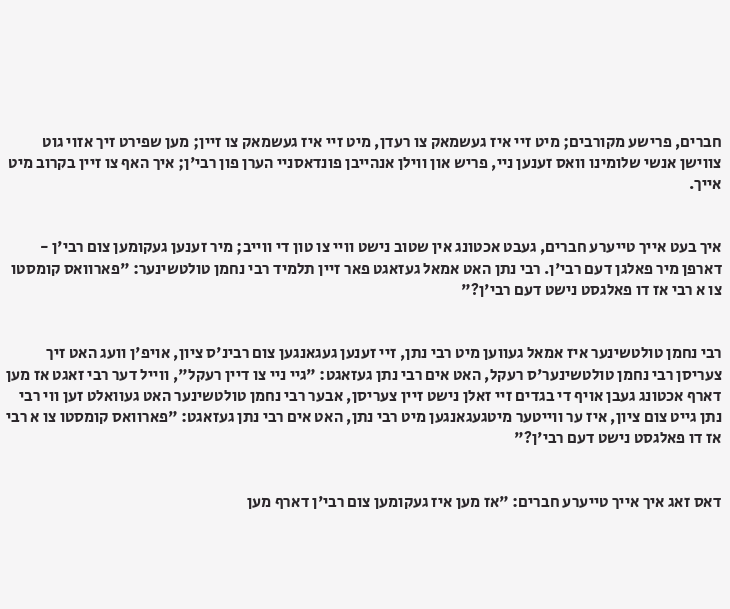חברים, פרישע מקורבים; מיט זיי איז געשמאק צו רעדן, מיט זיי איז געשמאק צו זיין; מען שפירט זיך אזוי גוט צווישן אנשי שלומינו וואס זענען ניי, פריש און ווילן אנהייבן פונדאסניי הערן פון רבי'ן; איך האף צו זיין בקרוב מיט אייך.


איך בעט אייך טייערע חברים, געבט אכטונג אין שטוב נישט וויי צו טון די ווייב; מיר זענען געקומען צום רבי'ן - דארפן מיר פאלגן דעם רבי'ן. רבי נתן האט אמאל געזאגט פאר זיין תלמיד רבי נחמן טולטשינער: "פארוואס קומסטו צו א רבי אז דו פאלגסט נישט דעם רבי'ן?"


רבי נחמן טולטשינער איז אמאל געווען מיט רבי נתן, זיי זענען געגאנגען צום רבינ'ס ציון, אויפ'ן וועג האט זיך צעריסן רבי נחמן טולטשינער'ס רעקל, האט אים רבי נתן געזאגט: "גיי ניי צו דיין רעקל", ווייל דער רבי זאגט אז מען דארף אכטונג געבן אויף די בגדים זיי זאלן נישט זיין צעריסן, אבער רבי נחמן טולטשינער האט געוואלט זען ווי רבי נתן גייט צום ציון, איז ער ווייטער מיטגעגאנגען מיט רבי נתן, האט אים רבי נתן געזאגט: "פארוואס קומסטו צו א רבי אז דו פאלגסט נישט דעם רבי'ן?"


דאס זאג איך אייך טייערע חברים: "אז מען איז געקומען צום רבי'ן דארף מען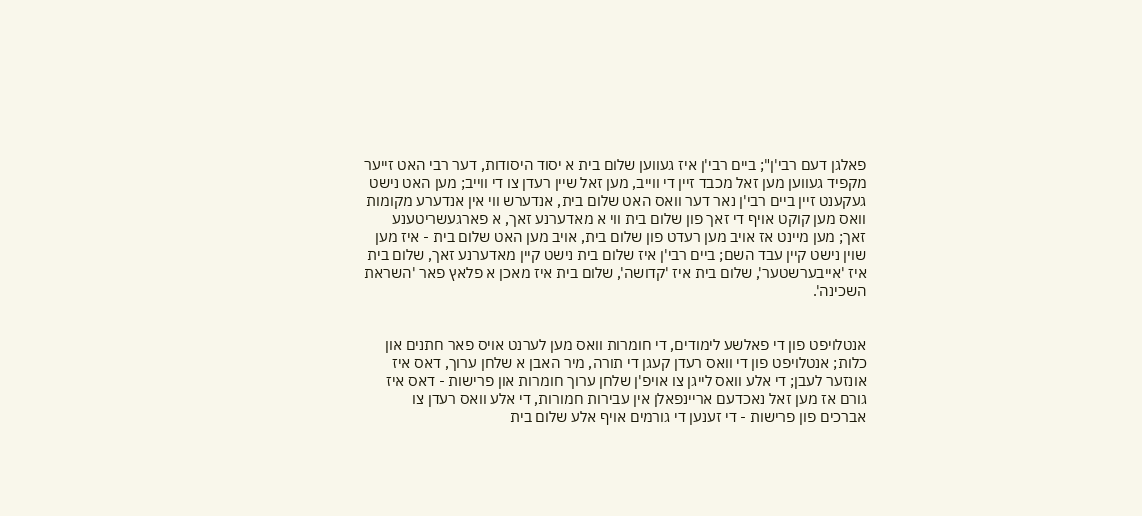פאלגן דעם רבי'ן"; ביים רבי'ן איז געווען שלום בית א יסוד היסודות, דער רבי האט זייער מקפיד געווען מען זאל מכבד זיין די ווייב, מען זאל שיין רעדן צו די ווייב; מען האט נישט געקענט זיין ביים רבי'ן נאר דער וואס האט שלום בית, אנדערש ווי אין אנדערע מקומות וואס מען קוקט אויף די זאך פון שלום בית ווי א מאדערנע זאך, א פארגעשריטענע זאך; מען מיינט אז אויב מען רעדט פון שלום בית, אויב מען האט שלום בית - איז מען שוין נישט קיין עבד השם; ביים רבי'ן איז שלום בית נישט קיין מאדערנע זאך, שלום בית איז 'אייבערשטער', שלום בית איז 'קדושה', שלום בית איז מאכן א פלאץ פאר 'השראת השכינה'.


אנטלויפט פון די פאלשע לימודים, די חומרות וואס מען לערנט אויס פאר חתנים און כלות; אנטלויפט פון די וואס רעדן קעגן די תורה, מיר האבן א שלחן ערוך, דאס איז אונזער לעבן; די אלע וואס לייגן צו אויפ'ן שלחן ערוך חומרות און פרישות - דאס איז גורם אז מען זאל נאכדעם אריינפאלן אין עבירות חמורות, די אלע וואס רעדן צו אברכים פון פרישות - די זענען די גורמים אויף אלע שלום בית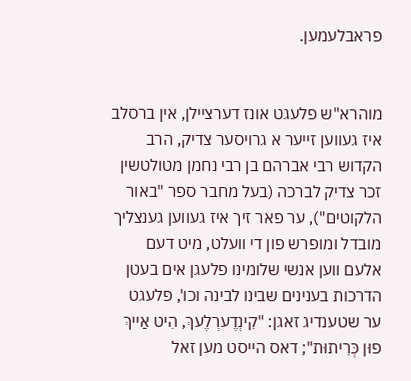פראבלעמען.


מוהרא"ש פלעגט אונז דערציילן, אין ברסלב איז געווען זייער א גרויסער צדיק, הרב הקדוש רבי אברהם בן רבי נחמן מטולטשין זכר צדיק לברכה (בעל מחבר ספר "באור הלקוטים"), ער פאר זיך איז געווען גענצליך מובדל ומופרש פון די וועלט, מיט דעם אלעם ווען אנשי שלומינו פלעגן אים בעטן הדרכות בענינים שבינו לבינה וכו', פלעגט ער שטענדיג זאגן: "קִינְדֶערְלֶעךְ, הִיט אַייךְ פוּן כְּרִיתוּת"; דאס הייסט מען זאל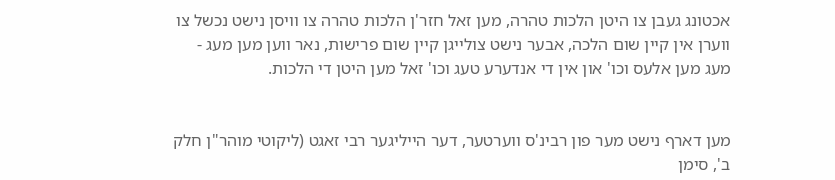אכטונג געבן צו היטן הלכות טהרה, מען זאל חזר'ן הלכות טהרה צו וויסן נישט נכשל צו ווערן אין קיין שום הלכה, אבער נישט צולייגן קיין שום פרישות, נאר ווען מען מעג - מעג מען אלעס וכו' און אין די אנדערע טעג וכו' זאל מען היטן די הלכות.


מען דארף נישט מער פון רבינ'ס ווערטער, דער הייליגער רבי זאגט (ליקוטי מוהר"ן חלק ב', סימן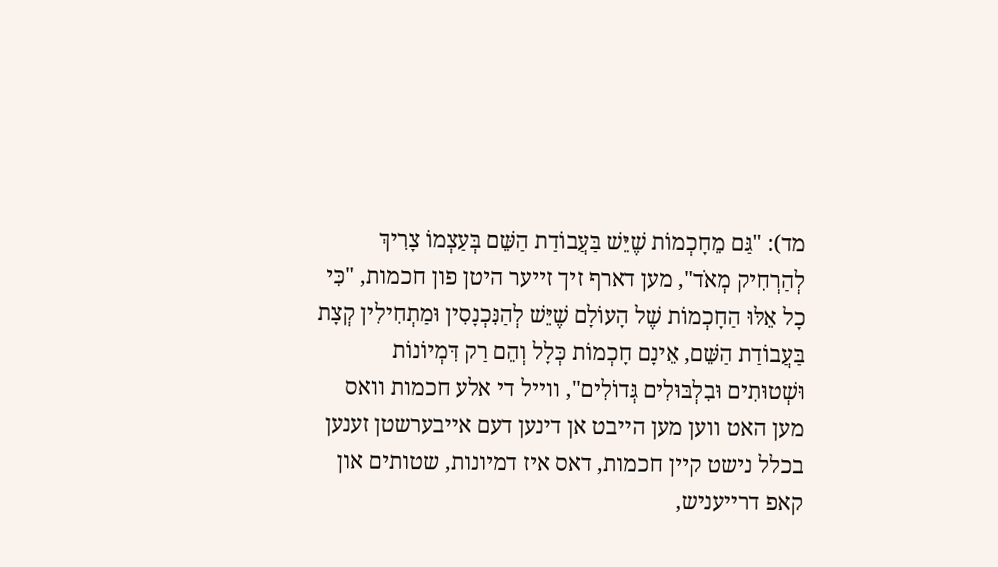מד): "גַּם מֵחָכְמוֹת שֶׁיֵּשׁ בַּעֲבוֹדַת הַשֵּׁם בְּעַצְמוֹ צָרִיךְ לְהַרְחִיק מְאֹד", מען דארף זיך זייער היטן פון חכמות, "כִּי כָל אֵלּוּ הַחָכְמוֹת שֶׁל הָעוֹלָם שֶׁיֵּשׁ לְהַנִּכְנָסִין וּמַתְחִילִין קְצָת בַּעֲבוֹדַת הַשֵּׁם, אֵינָם חָכְמוֹת כְּלָל וְהֵם רַק דִּמְיוֹנוֹת וּשְׁטוּתִים וּבִלְבּוּלִים גְּדוֹלִים", ווייל די אלע חכמות וואס מען האט ווען מען הייבט אן דינען דעם אייבערשטן זענען בכלל נישט קיין חכמות, דאס איז דמיונות, שטותים און קאפ דרייעניש,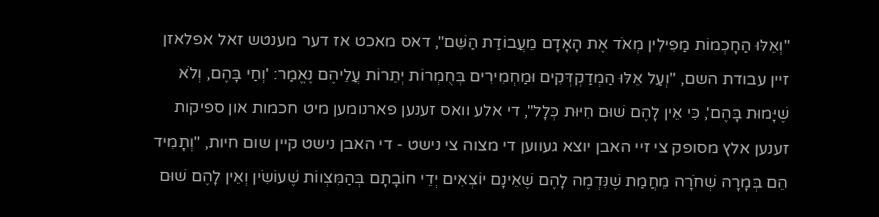"וְאֵלּוּ הַחָכְמוֹת מַפִּילִין מְאֹד אֶת הָאָדָם מֵעֲבוֹדַת הַשֵּׁם", דאס מאכט אז דער מענטש זאל אפלאזן זיין עבודת השם, "וְעַל אֵלּוּ הַמְדַקְדְּקִים וּמַחְמִירִים בְּחֻמְרוֹת יְתֵרוֹת עֲלֵיהֶם נֶאֱמַר: 'וְחַי בָּהֶם, וְלֹא שֶׁיָּמוּת בָּהֶם', כִּי אֵין לָהֶם שׁוּם חִיּוּת כְּלָל", די אלע וואס זענען פארנומען מיט חכמות און ספיקות זענען אלץ מסופק צי זיי האבן יוצא געווען די מצוה צי נישט - די האבן נישט קיין שום חיות, "וְתָמִיד הֵם בְּמָרָה שְׁחֹרָה מֵחֲמַת שֶׁנִּדְמֶה לָהֶם שֶׁאֵינָם יוֹצְאִים יְדֵי חוֹבָתָם בְּהַמִּצְווֹת שֶׁעוֹשִׂין וְאֵין לָהֶם שׁוּם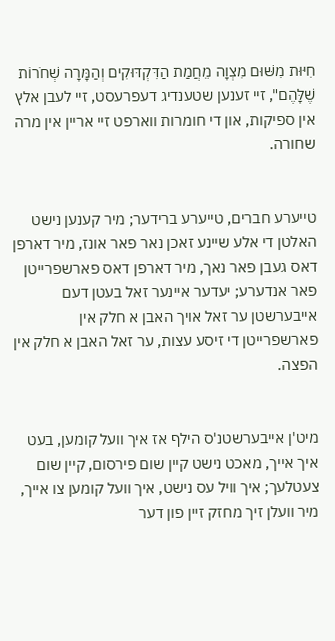חִיּוּת מִשּׁוּם מִצְוָה מֵחֲמַת הַדִּקְדּוּקִים וְהַמָּרָה שְׁחֹרוֹת שֶׁלָּהֶם", זיי זענען שטענדיג דעפרעסט, זיי לעבן אלץ אין ספיקות, און די חומרות ווארפט זיי אריין אין מרה שחורה.


טייערע חברים, טייערע ברידער; מיר קענען נישט האלטן די אלע שיינע זאכן נאר פאר אונז, מיר דארפן דאס געבן פאר נאך, מיר דארפן דאס פארשפרייטן פאר אנדערע; יעדער איינער זאל בעטן דעם אייבערשטן ער זאל אויך האבן א חלק אין פארשפרייטן די זיסע עצות, ער זאל האבן א חלק אין הפצה.


מיט'ן אייבערשטנ'ס הילף אז איך וועל קומען, בעט איך אייך, מאכט נישט קיין שום פירסום, קיין שום צעטלעך; איך וויל עס נישט, איך וועל קומען צו אייך, מיר וועלן זיך מחזק זיין פון דער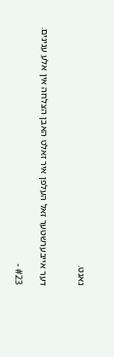נאנט.


דער אייבערשטער זאל העלפן איר זאלט האבן הצלחה אין אלע ענינים.

#23 -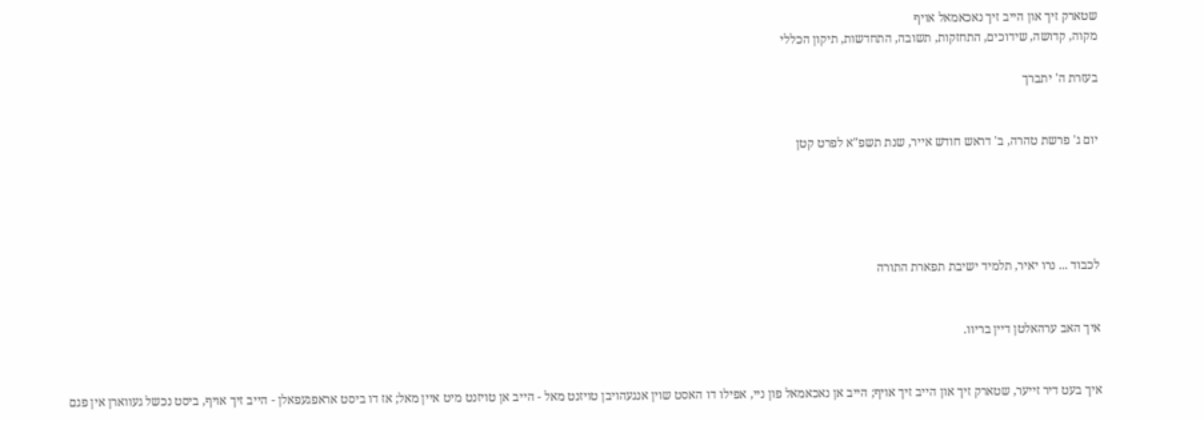שטארק זיך און הייב זיך נאכאמאל אויף
מקוה, קדושה, שידוכים, התחזקות, תשובה, התחדשות, תיקון הכללי

בעזרת ה' יתברך


יום ג' פרשת טהרה, ב' דראש חודש אייר, שנת תשפ"א לפרט קטן





לכבוד ... נרו יאיר, תלמיד ישיבת תפארת התורה


איך האב ערהאלטן דיין בריוו.


איך בעט דיר זייער, שטארק זיך און הייב זיך אויף; הייב אן נאכאמאל פון ניי, אפילו דו האסט שוין אנגעהויבן טויזנט מאל - הייב אן טויזנט מיט איין מאל; אז דו ביסט אראפגעפאלן - הייב זיך אויף, ביסט נכשל געווארן אין פגם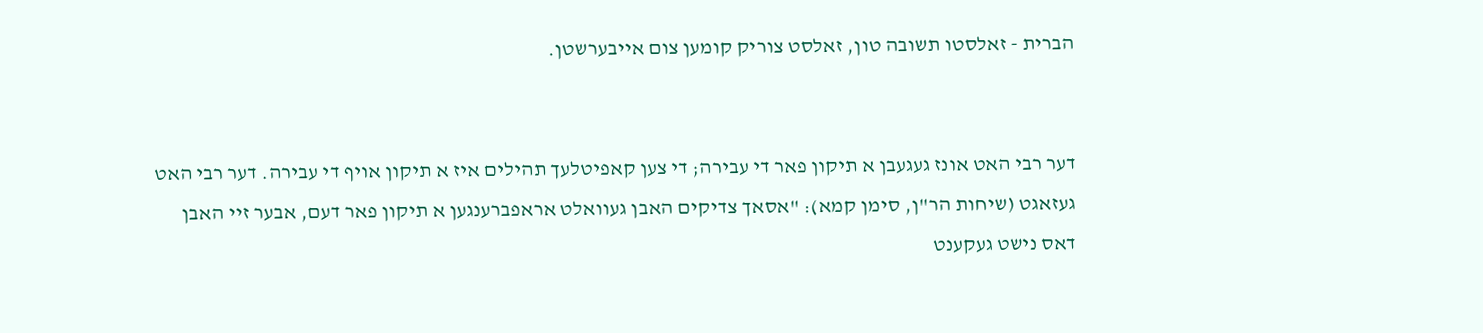הברית - זאלסטו תשובה טון, זאלסט צוריק קומען צום אייבערשטן.


דער רבי האט אונז געגעבן א תיקון פאר די עבירה; די צען קאפיטלעך תהילים איז א תיקון אויף די עבירה. דער רבי האט געזאגט (שיחות הר"ן, סימן קמא): "אסאך צדיקים האבן געוואלט אראפברענגען א תיקון פאר דעם, אבער זיי האבן דאס נישט געקענט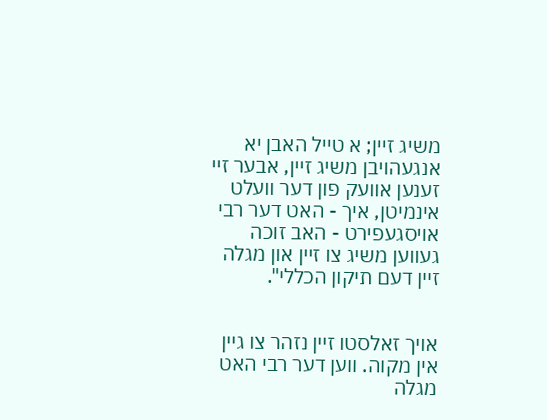משיג זיין; א טייל האבן יא אנגעהויבן משיג זיין, אבער זיי זענען אוועק פון דער וועלט אינמיטן, איך - האט דער רבי אויסגעפירט - האב זוכה געווען משיג צו זיין און מגלה זיין דעם תיקון הכללי".


אויך זאלסטו זיין נזהר צו גיין אין מקוה. ווען דער רבי האט מגלה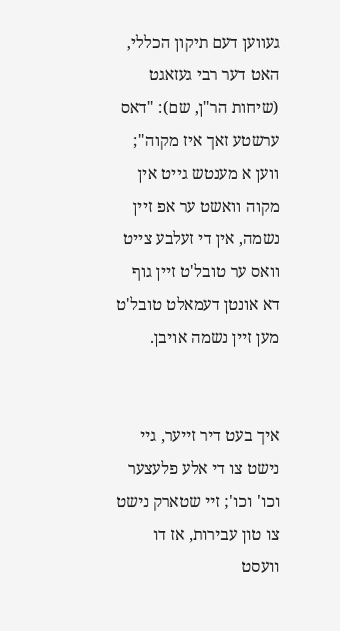געווען דעם תיקון הכללי, האט דער רבי געזאגט (שיחות הר"ן, שם): "דאס ערשטע זאך איז מקוה"; ווען א מענטש גייט אין מקוה וואשט ער אפ זיין נשמה, אין די זעלבע צייט וואס ער טובל'ט זיין גוף דא אונטן דעמאלט טובל'ט מען זיין נשמה אויבן.


איך בעט דיר זייער, גיי נישט צו די אלע פלעצער וכו' וכו'; זיי שטארק נישט צו טון עבירות, אז דו וועסט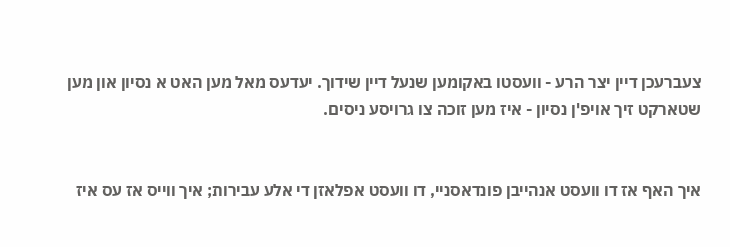צעברעכן דיין יצר הרע - וועסטו באקומען שנעל דיין שידוך. יעדעס מאל מען האט א נסיון און מען שטארקט זיך אויפ'ן נסיון - איז מען זוכה צו גרויסע ניסים.


איך האף אז דו וועסט אנהייבן פונדאסניי, דו וועסט אפלאזן די אלע עבירות; איך ווייס אז עס איז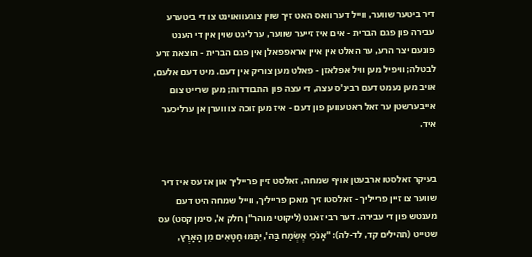דיר ביטער שווער, ווייל דער וואס האט זיך שוין צוגעוואוינט צו די ביטערע עבירה פון פגם הברית - אים איז זייער שווער, ער ליגט שוין אין די הענט פונעם יצר הרע, ער האלט אין איין אראפפאלן אין פגם הברית - הוצאת זרע לבטלה; וויפיל מען וויל אפלאזן - פאלט מען צוריק אין דעם. מיט דעם אלעם, אויב מען נעמט דעם רבינ'ס עצה, די עצה פון התבודדות; מען שרייט צום אייבערשטן ער זאל ראטעווען פון דעם - איז מען זוכה צו ווערן אן ערליכער איד.


בעיקר זאלסטו ארבעטן אויף שמחה, זאלסט זיין פרייליך און אז עס איז דיר שווער צו זיין פרייליך - זאלסטו זיך מאכן פרייליך, ווייל שמחה היט דעם מענטש פון די עבירה. דער רבי זאגט (ליקוטי מוהר"ן חלק א', סימן קסט) עס שטייט (תהילים קד, לד-לה): "אָנֹכִי אֶשְׂמַח בַּה', יִתַּמּוּ חַטָּאִים מִן הָאָרֶץ,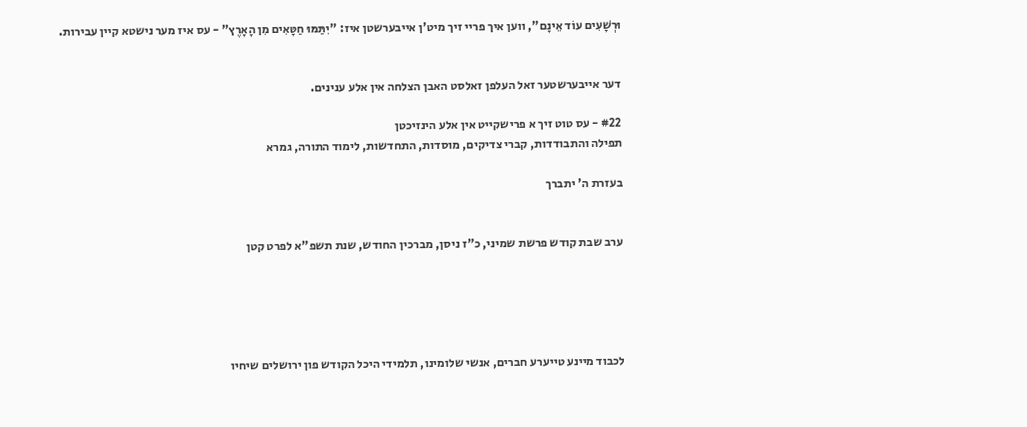וּרְשָׁעִים עוֹד אֵינָם", ווען איך פריי זיך מיט'ן אייבערשטן איז: "יִתַּמּוּ חַטָּאִים מִן הָאָרֶץ" - עס איז מער נישטא קיין עבירות.


דער אייבערשטער זאל העלפן זאלסט האבן הצלחה אין אלע ענינים.

#22 - עס טוט זיך א פרישקייט אין אלע הינזיכטן
תפילה והתבודדות, קברי צדיקים, מוסדות, התחדשות, לימוד התורה, גמרא

בעזרת ה' יתברך


ערב שבת קודש פרשת שמיני, כ"ז ניסן, מברכין החודש, שנת תשפ"א לפרט קטן





לכבוד מיינע טייערע חברים, אנשי שלומינו, תלמידי היכל הקודש פון ירושלים שיחיו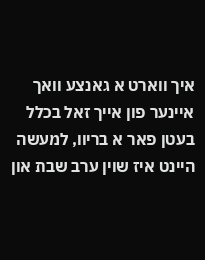איך ווארט א גאנצע וואך איינער פון אייך זאל בכלל בעטן פאר א בריוו, למעשה היינט איז שוין ערב שבת און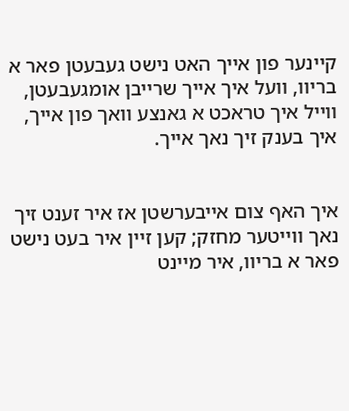קיינער פון אייך האט נישט געבעטן פאר א בריוו, וועל איך אייך שרייבן אומגעבעטן, ווייל איך טראכט א גאנצע וואך פון אייך, איך בענק זיך נאך אייך.


איך האף צום אייבערשטן אז איר זענט זיך נאך ווייטער מחזק; קען זיין איר בעט נישט פאר א בריוו, איר מיינט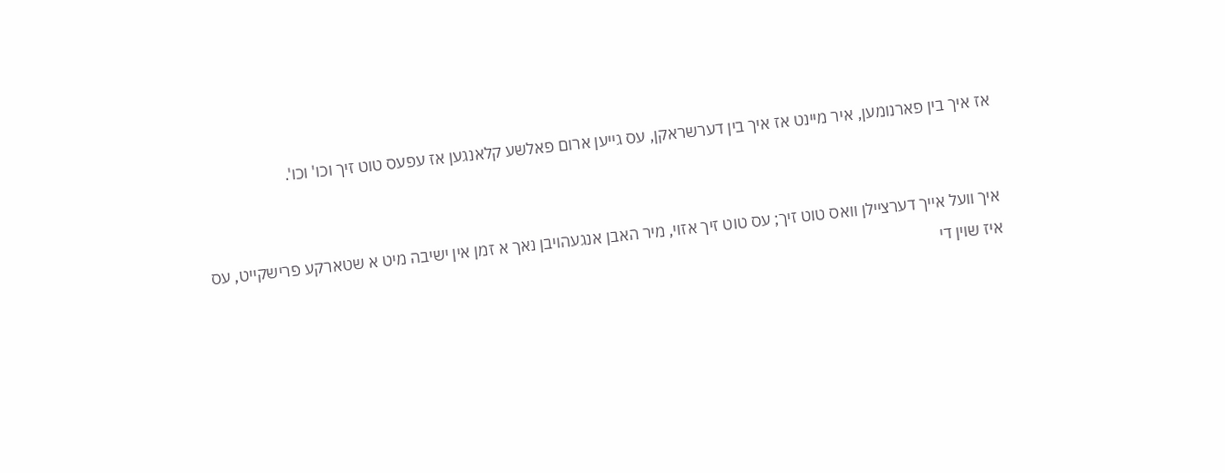אז איך בין פארנומען, איר מיינט אז איך בין דערשראקן, עס גייען ארום פאלשע קלאנגען אז עפעס טוט זיך וכו' וכו'.


איך וועל אייך דערציילן וואס טוט זיך; עס טוט זיך אזוי, מיר האבן אנגעהויבן נאך א זמן אין ישיבה מיט א שטארקע פרישקייט, עס איז שוין די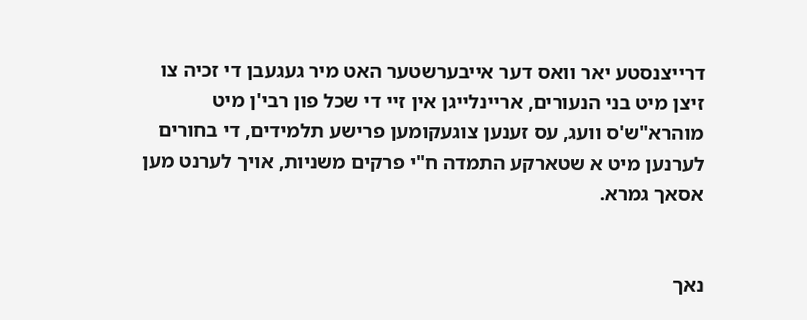דרייצנסטע יאר וואס דער אייבערשטער האט מיר געגעבן די זכיה צו זיצן מיט בני הנעורים, אריינלייגן אין זיי די שכל פון רבי'ן מיט מוהרא"ש'ס וועג, עס זענען צוגעקומען פרישע תלמידים, די בחורים לערנען מיט א שטארקע התמדה ח"י פרקים משניות, אויך לערנט מען אסאך גמרא.


נאך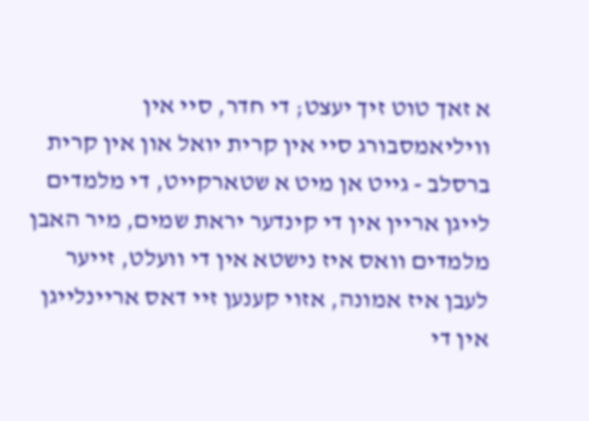א זאך טוט זיך יעצט; די חדר, סיי אין וויליאמסבורג סיי אין קרית יואל און אין קרית ברסלב - גייט אן מיט א שטארקייט, די מלמדים לייגן אריין אין די קינדער יראת שמים, מיר האבן מלמדים וואס איז נישטא אין די וועלט, זייער לעבן איז אמונה, אזוי קענען זיי דאס אריינלייגן אין די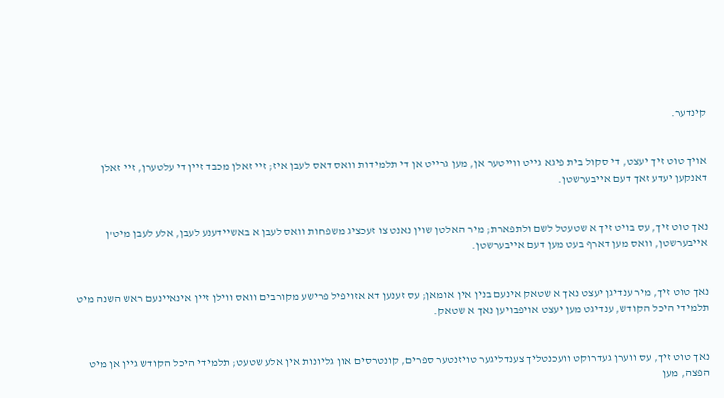קינדער.


אויך טוט זיך יעצט, די סקול בית פיגא גייט ווייטער אן, מען גרייט אן די תלמידות וואס דאס לעבן איז; זיי זאלן מכבד זיין די עלטערן, זיי זאלן דאנקען יעדע זאך דעם אייבערשטן.


נאך טוט זיך, עס בויט זיך א שטעטל לשם ולתפארת; מיר האלטן שוין נאנט צו זעכציג משפחות וואס לעבן א באשיידענע לעבן, אלע לעבן מיט'ן אייבערשטן, וואס מען דארף בעט מען דעם אייבערשטן.


נאך טוט זיך, מיר ענדיגן יעצט נאך א שטאק אינעם בנין אין אומאן; עס זענען דא אזויפיל פרישע מקורבים וואס ווילן זיין אינאיינעם ראש השנה מיט תלמידי היכל הקודש, ענדיגט מען יעצט אויפבויען נאך א שטאק.


נאך טוט זיך, עס ווערן געדרוקט וועכנטליך צענדליגער טויזנטער ספרים, קונטרסים און גליונות אין אלע שטעט; תלמידי היכל הקודש גיין אן מיט הפצה, מען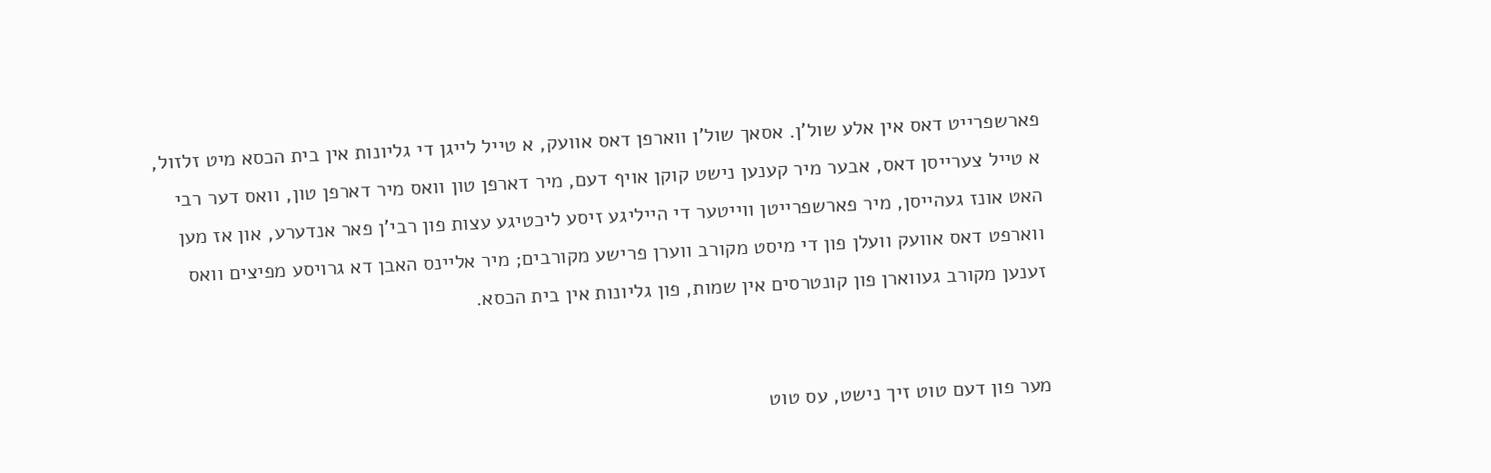פארשפרייט דאס אין אלע שול'ן. אסאך שול'ן ווארפן דאס אוועק, א טייל לייגן די גליונות אין בית הכסא מיט זלזול, א טייל צערייסן דאס, אבער מיר קענען נישט קוקן אויף דעם, מיר דארפן טון וואס מיר דארפן טון, וואס דער רבי האט אונז געהייסן, מיר פארשפרייטן ווייטער די הייליגע זיסע ליכטיגע עצות פון רבי'ן פאר אנדערע, און אז מען ווארפט דאס אוועק וועלן פון די מיסט מקורב ווערן פרישע מקורבים; מיר אליינס האבן דא גרויסע מפיצים וואס זענען מקורב געווארן פון קונטרסים אין שמות, פון גליונות אין בית הכסא.


מער פון דעם טוט זיך נישט, עס טוט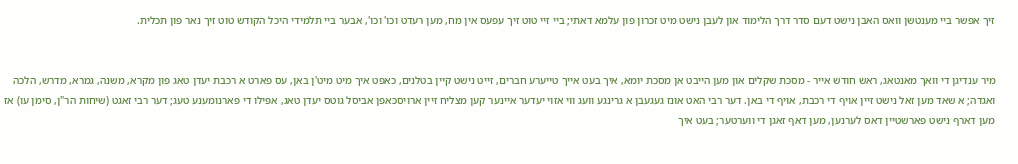זיך אפשר ביי מענטשן וואס האבן נישט דעם סדר דרך הלימוד און לעבן נישט מיט זכרון פון עלמא דאתי; ביי זיי טוט זיך עפעס אין מח, מען רעדט וכו' וכו', אבער ביי תלמידי היכל הקודש טוט זיך נאר פון תכלית.


מיר ענדיגן די וואך מאנטאג, ראש חודש אייר - מסכת שקלים און מען הייבט אן מסכת יומא, איך בעט אייך טייערע חברים, זייט נישט קיין בטלנים, כאפט איך מיט מיט'ן באן, עס פארט א רכבת יעדן טאג פון מקרא, משנה, גמרא, מדרש, הלכה ואגדה; א שאד מען זאל נישט זיין אויף די רכבת, אויף די באן. דער רבי האט אונז געגעבן א גרינגע וועג ווי אזוי יעדער איינער קען מצליח זיין ארויסכאפן אביסל גוטס יעדן טאג, אפילו די פארנומענע טעג; דער רבי זאגט (שיחות הר"ן, סימן עו) אז מען דארף נישט פארשטיין דאס לערנען, מען דאף זאגן די ווערטער; בעט איך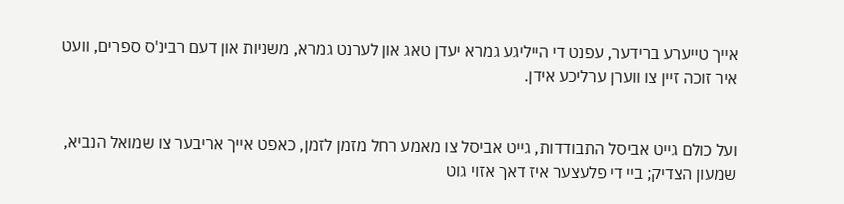אייך טייערע ברידער, עפנט די הייליגע גמרא יעדן טאג און לערנט גמרא, משניות און דעם רבינ'ס ספרים, וועט איר זוכה זיין צו ווערן ערליכע אידן.


ועל כולם גייט אביסל התבודדות, גייט אביסל צו מאמע רחל מזמן לזמן, כאפט אייך אריבער צו שמואל הנביא, שמעון הצדיק; ביי די פלעצער איז דאך אזוי גוט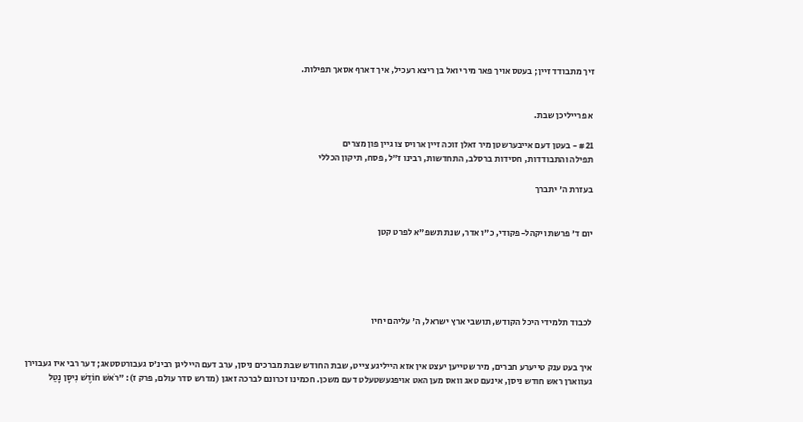זיך מתבודד זיין; בעטס אויך פאר מיר יואל בן ריצא רעכיל, איך דארף אסאך תפילות.


א פרייליכן שבת.

#21 - בעטן דעם אייבערשטן מיר זאלן זוכה זיין ארויס צו גיין פון מצרים
תפילה והתבודדות, חסידות ברסלב, התחדשות, רבינו ז"ל, פסח, תיקון הכללי

בעזרת ה' יתברך


יום ד' פרשת ויקהל-פקודי, כ"ו אדר, שנת תשפ"א לפרט קטן





לכבוד תלמידי היכל הקודש, תושבי ארץ ישראל, ה' עליהם יחיו


איך בעט ענק טייערע חברים, מיר שטייען יעצט אין אזא הייליגע צייט, שבת החודש שבת מברכים ניסן, ערב דעם הייליגן רבינ'ס געבורטסטאג; דער רבי איז געבוירן געווארן ראש חודש ניסן, אינעם טאג וואס מען האט אויפגעשטעלט דעם משכן. חכמינו זכרונם לברכה זאגן (מדרש סדר עולם, פרק ז): "רֹאשׁ חוֹדֶשׁ נִיסָן נָטַל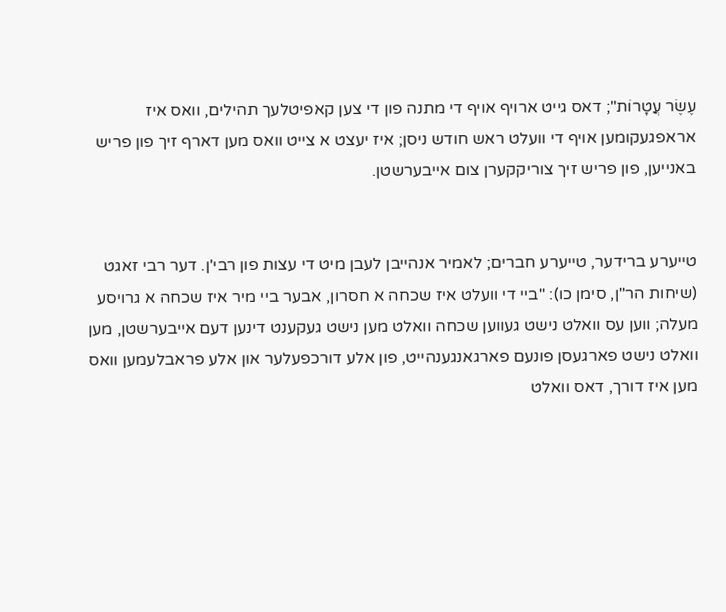עֶשֶׂר עֲטָרוֹת"; דאס גייט ארויף אויף די מתנה פון די צען קאפיטלעך תהילים, וואס איז אראפגעקומען אויף די וועלט ראש חודש ניסן; איז יעצט א צייט וואס מען דארף זיך פון פריש באנייען, פון פריש זיך צוריקקערן צום אייבערשטן.


טייערע ברידער, טייערע חברים; לאמיר אנהייבן לעבן מיט די עצות פון רבי'ן. דער רבי זאגט (שיחות הר"ן, סימן כו): "ביי די וועלט איז שכחה א חסרון, אבער ביי מיר איז שכחה א גרויסע מעלה; ווען עס וואלט נישט געווען שכחה וואלט מען נישט געקענט דינען דעם אייבערשטן, מען וואלט נישט פארגעסן פונעם פארגאנגענהייט, פון אלע דורכפעלער און אלע פראבלעמען וואס מען איז דורך, דאס וואלט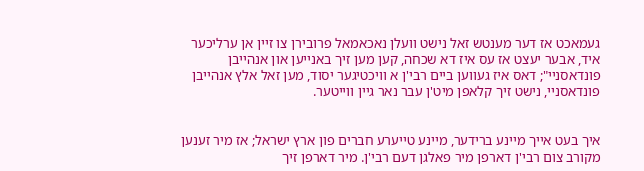געמאכט אז דער מענטש זאל נישט וועלן נאכאמאל פרובירן צו זיין אן ערליכער איד, אבער יעצט אז עס איז דא שכחה, קען מען זיך באנייען און אנהייבן פונדאסניי"; דאס איז געווען ביים רבי'ן א וויכטיגער יסוד, מען זאל אלץ אנהייבן פונדאסניי, נישט זיך קלאפן מיט'ן עבר נאר גיין ווייטער.


איך בעט אייך מיינע ברידער, מיינע טייערע חברים פון ארץ ישראל; אז מיר זענען מקורב צום רבי'ן דארפן מיר פאלגן דעם רבי'ן. מיר דארפן זיך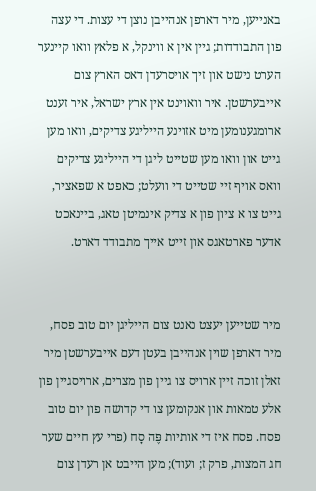באנייען, מיר דארפן אנהייבן נוצן די עצות. די עצה פון התבודדות; גיין אין א ווינקל, א פלאץ וואו קיינער הערט נישט און זיך אויסרעדן דאס הארץ צום אייבערשטן. איר וואוינט אין ארץ ישראל, איר זענט ארומגענומען מיט אזוינע הייליגע צדיקים, וואו מען גייט און וואו מען שטייט ליגן די הייליגע צדיקים וואס אויף זיי שטייט די וועלט; כאפט א שפאציר, גייט צו א ציון פון א צדיק אינמיטן טאג, ביינאכט אדער פארטאגס און זייט אייך מתבודד דארט.


מיר שטייען יעצט נאנט צום הייליגן יום טוב פסח, מיר דארפן שוין אנהייבן בעטן דעם אייבערשטן מיר זאלן זוכה זיין ארויס צו גיין פון מצרים, ארויסגיין פון אלע טמאות און אנקומען צו די קדושה פון יום טוב פסח. פסח איז די אותיות פֶּה סָח (פרי עץ חיים שער חג המצות, פרק ז; ועוד); מען הייבט אן רעדן צום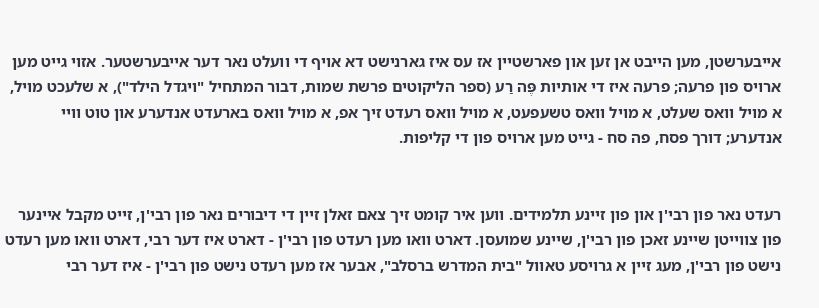אייבערשטן, מען הייבט אן זען און פארשטיין אז עס איז גארנישט דא אויף די וועלט נאר דער אייבערשטער. אזוי גייט מען ארויס פון פרעה; פרעה איז די אותיות פֶּה רַע (ספר הליקוטים פרשת שמות, דבור המתחיל "ויגדל הילד"), א שלעכט מויל, א מויל וואס שעלט, א מויל וואס טשעפעט, א מויל וואס רעדט זיך אפ, א מויל וואס בארעדט אנדערע און טוט וויי אנדערע; דורך פסח, פה סח - גייט מען ארויס פון די קליפות.


רעדט נאר פון רבי'ן און פון זיינע תלמידים. ווען איר קומט זיך צאם זאלן זיין די דיבורים נאר פון רבי'ן, זייט מקבל איינער פון צווייטן שיינע זאכן פון רבי'ן, שיינע שמועסן. דארט וואו מען רעדט פון רבי'ן - דארט איז דער רבי, דארט וואו מען רעדט נישט פון רבי'ן, מעג זיין א גרויסע טאוול "בית המדרש ברסלב", אבער אז מען רעדט נישט פון רבי'ן - איז דער רבי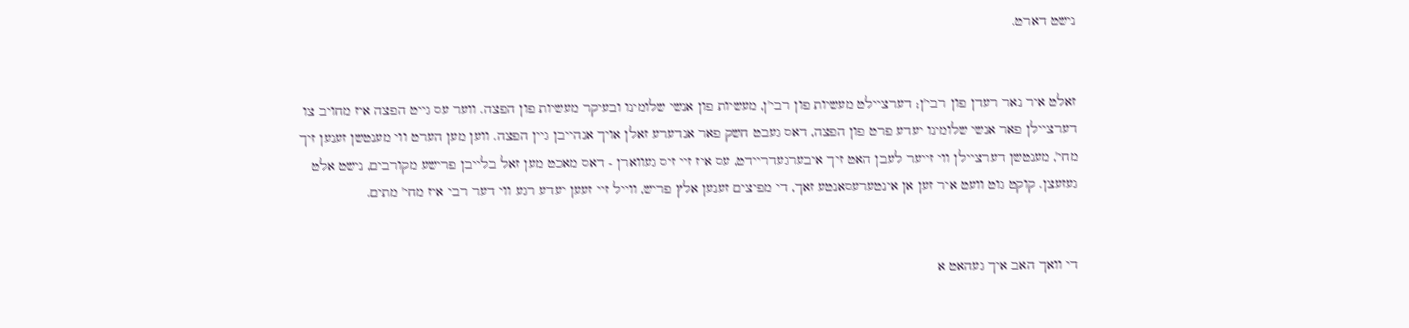נישט דארט.


זאלט איר נאר רעדן פון רבי'ן; דערציילט מעשיות פון רבי'ן, מעשיות פון אנשי שלומינו ובעיקר מעשיות פון הפצה. ווער עס גייט הפצה איז מחויב צו דערציילן פאר אנשי שלומינו יעדע פרט פון הפצה, דאס געבט חשק פאר אנדערע זאלן אויך אנהייבן גיין הפצה. ווען מען הערט ווי מענטשן זענען זיך מחי', מענטשן דערציילן ווי זייער לעבן האט זיך איבערגעדריידט, עס איז זיי זיס געווארן - דאס מאכט מען זאל בלייבן פרישע מקורבים, נישט אלט געזעצן. קוקט גוט וועט איר זען אן אינטערעסאנטע זאך, די מפיצים זענען אלץ פריש, ווייל זיי זעען יעדע רגע ווי דער רבי איז מחי' מתים.


די וואך האב איך געהאט א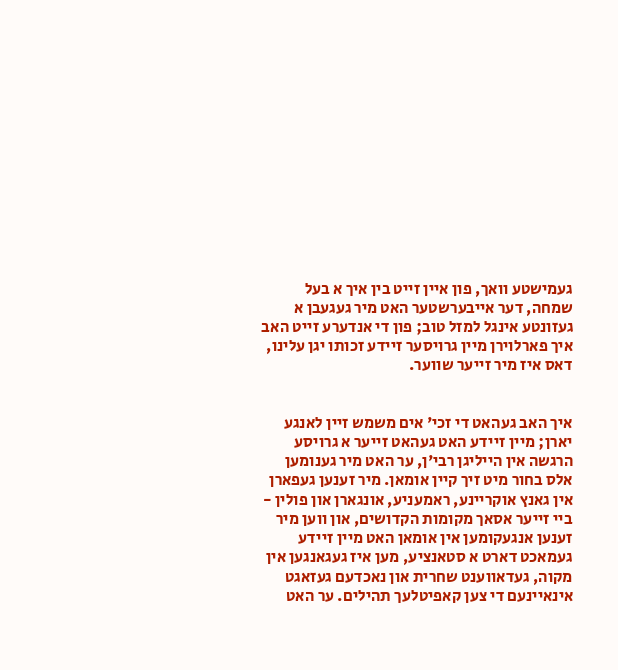געמישטע וואך, פון איין זייט בין איך א בעל שמחה, דער אייבערשטער האט מיר געגעבן א געזונטע אינגל למזל טוב; פון די אנדערע זייט האב איך פארלוירן מיין גרויסער זיידע זכותו יגן עלינו, דאס איז מיר זייער שווער.


איך האב געהאט די זכי' אים משמש זיין לאנגע יארן; מיין זיידע האט געהאט זייער א גרויסע הרגשה אין הייליגן רבי'ן, ער האט מיר גענומען אלס בחור מיט זיך קיין אומאן. מיר זענען געפארן אין גאנץ אוקריינע, ראמעניע, אונגארן און פולין - ביי זייער אסאך מקומות הקדושים, און ווען מיר זענען אנגעקומען אין אומאן האט מיין זיידע געמאכט דארט א סטאנציע, מען איז געגאנגען אין מקוה, געדאווענט שחרית און נאכדעם געזאגט אינאיינעם די צען קאפיטלעך תהילים. ער האט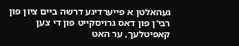געהאלטן א פייערדיגע דרשה ביים ציון פון רבי'ן פון דאס גרויסקייט פון די צען קאפיטלעך, ער האט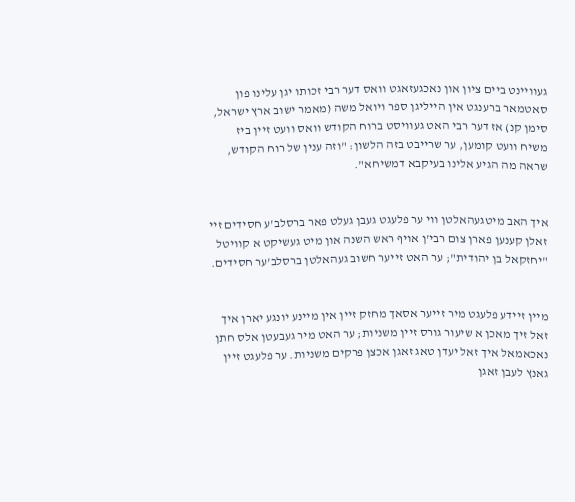געוויינט ביים ציון און נאכגעזאגט וואס דער רבי זכותו יגן עלינו פון סאטמאר ברענגט אין הייליגן ספר ויואל משה (מאמר ישוב ארץ ישראל, סימן קנ) אז דער רבי האט געוויסט ברוח הקודש וואס וועט זיין ביז משיח וועט קומען, ער שרייבט בזה הלשון: "וזה ענין של רוח הקודש, שראה מה הגיע אלינו בעיקבא דמשיחא".


איך האב מיטגעהאלטן ווי ער פלעגט געבן געלט פאר ברסלב'ע חסידים זיי זאלן קענען פארן צום רבי'ן אויף ראש השנה און מיט געשיקט א קוויטל "יחזקאל בן יהודית"; ער האט זייער חשוב געהאלטן ברסלב'ער חסידים.


מיין זיידע פלעגט מיר זייער אסאך מחזק זיין אין מיינע יונגע יארן איך זאל זיך מאכן א שיעור גורס זיין משניות; ער האט מיר געבעטן אלס חתן נאכאמאל איך זאל יעדן טאג זאגן אכצן פרקים משניות. ער פלעגט זיין גאנץ לעבן זאגן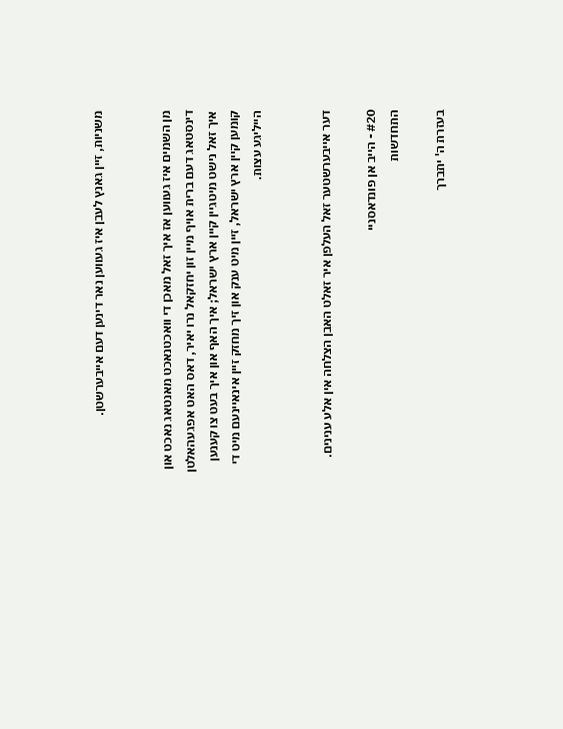משניות, זיין גאנץ לעבן איז געווען נאר דינען דעם אייבערשטן.


מן השמים איז געווען אז איך זאל מאכן די וואכטנאכט מאנטאג נאכט און דינסטאג דעם ברית אויף מיין זון יחזקאל נרו יאיר, דאס האט אפגעהאלטן איך זאל נישט מיטגיין קיין ארץ ישראל; איך האף און איך בעט צו קענען קומען קיין ארץ ישראל, זיין מיט ענק און זיך מחזק זיין אינאיינעם מיט די הייליגע עצות.


דער אייבערשטער זאל העלפן איר זאלט האבן הצלחה אין אלע ענינים.

#20 - הייב אן פונדאסניי
התחדשות

בעזרת ה' יתברך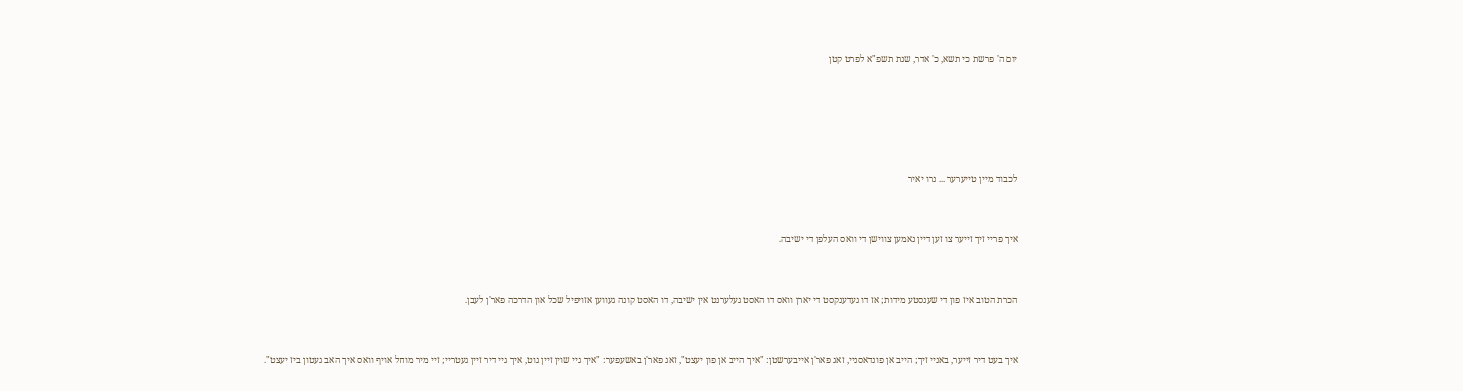יום ה' פרשת כי תשא, כ' אדר, שנת תשפ"א לפרט קטן





לכבוד מיין טייערער ... נרו יאיר


איך פריי זיך זייער צו זען דיין נאמען צווישן די וואס העלפן די ישיבה.


הכרת הטוב איז פון די שענסטע מידות; אז דו געדענקסט די יארן וואס דו האסט געלערנט אין ישיבה, דו האסט קונה געווען אזויפיל שכל און הדרכה פאר'ן לעבן.


איך בעט דיר זייער, באניי זיך; הייב אן פונדאסניי, זאג פאר'ן אייבערשטן: "איך הייב אן פון יעצט", זאג פאר'ן באשעפער: "איך גיי שוין זיין גוט, איך גיי דיר זיין געטריי; זיי מיר מוחל אויף וואס איך האב געטון ביז יעצט".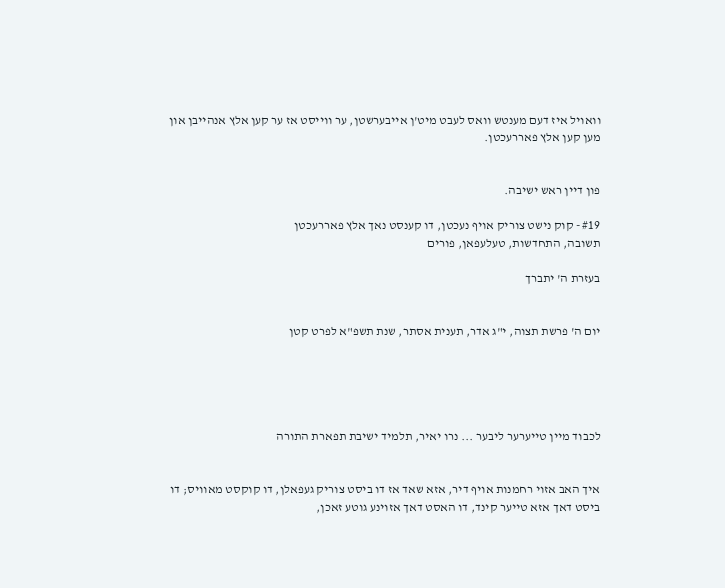וואויל איז דעם מענטש וואס לעבט מיט'ן אייבערשטן, ער ווייסט אז ער קען אלץ אנהייבן און מען קען אלץ פאררעכטן.


פון דיין ראש ישיבה.

#19 - קוק נישט צוריק אויף נעכטן, דו קענסט נאך אלץ פאררעכטן
תשובה, התחדשות, טעלעפאן, פורים

בעזרת ה' יתברך


יום ה' פרשת תצוה, י"ג אדר, תענית אסתר, שנת תשפ"א לפרט קטן





לכבוד מיין טייערער ליבער ... נרו יאיר, תלמיד ישיבת תפארת התורה


איך האב אזוי רחמנות אויף דיר, אזא שאד אז דו ביסט צוריק געפאלן, דו קוקסט מאוויס; דו ביסט דאך אזא טייער קינד, דו האסט דאך אזוינע גוטע זאכן,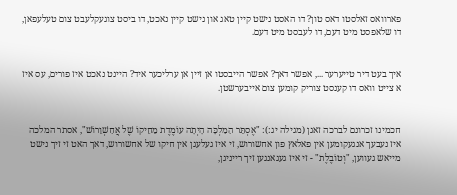פארוואס זאלסטו דאס טון? דו האסט נישט קיין טאג און נישט קיין נאכט, דו ביסט צוגעקלעבט צום טעלעפאן, דו שלאפסט מיט דעם, דו לעבסט מיט דעם.


איך בעט דיר טייערער ..., אפשר דאך? אפשר הייבסטו אן זיין אן ערליכער איד? היינט נאכט איז פורים, עס איז א צייט וואס דו קענסט צוריק קומען צום אייבערשטן.


חכמינו זכרונם לברכה זאגן (מגילה יג:): "אֶסְתֵּר הַמַלְכָּה הָיְתָה עוֹמֶדֶת מֵחֵיקוֹ שֶׁל אֲחַשְׁוֵרוֹשׁ", אסתר המלכה איז נעבעך אנגעקומען אין פאלאץ פון אחשורוש, זי איז געלעגן אין חיקו של אחשורוש, דאך האט זי זיך נישט מייאש געווען, "וְטוֹבֶלֶת" - זי איז געגאנגען זיך רייניגן,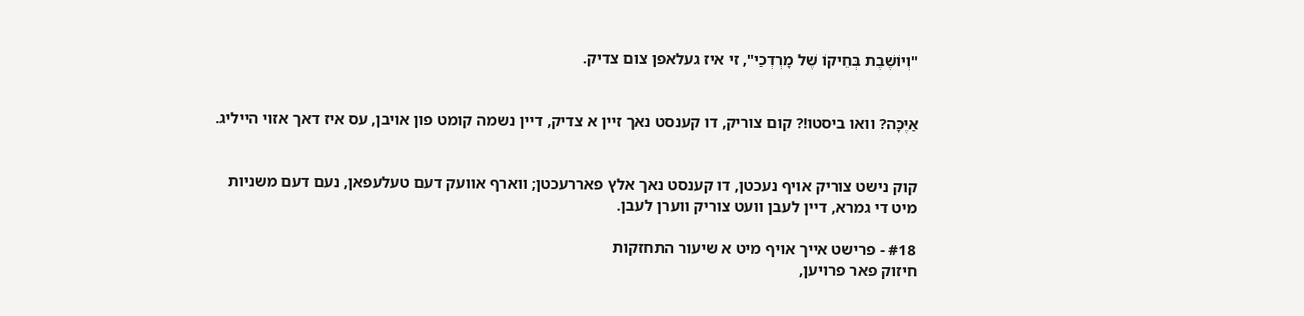"וְיוֹשֶׁבֶת בְּחֵיקוֹ שֶׁל מָרְדְכַי", זי איז געלאפן צום צדיק.


אַיֶּכָּה? וואו ביסטו!? קום צוריק, דו קענסט נאך זיין א צדיק, דיין נשמה קומט פון אויבן, עס איז דאך אזוי הייליג.


קוק נישט צוריק אויף נעכטן, דו קענסט נאך אלץ פאררעכטן; ווארף אוועק דעם טעלעפאן, נעם דעם משניות מיט די גמרא, דיין לעבן וועט צוריק ווערן לעבן.

#18 - פרישט אייך אויף מיט א שיעור התחזקות
חיזוק פאר פרויען,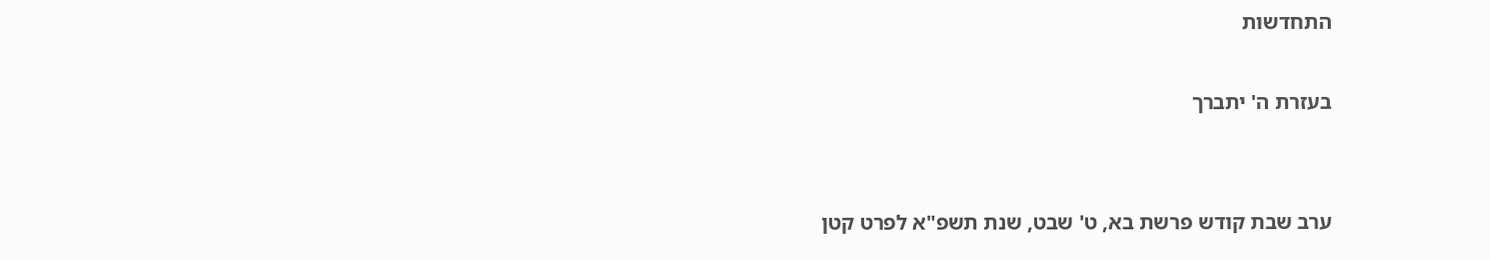התחדשות

בעזרת ה' יתברך


ערב שבת קודש פרשת בא, ט' שבט, שנת תשפ"א לפרט קטן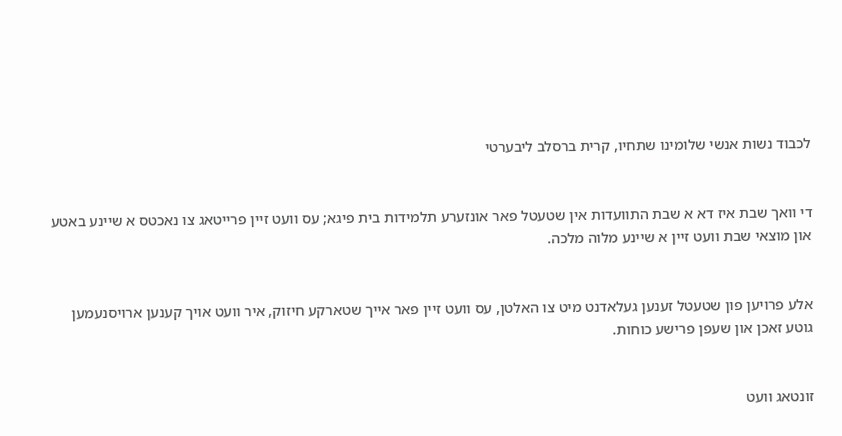לכבוד נשות אנשי שלומינו שתחיו, קרית ברסלב ליבערטי


די וואך שבת איז דא א שבת התוועדות אין שטעטל פאר אונזערע תלמידות בית פיגא; עס וועט זיין פרייטאג צו נאכטס א שיינע באטע און מוצאי שבת וועט זיין א שיינע מלוה מלכה.


אלע פרויען פון שטעטל זענען געלאדנט מיט צו האלטן, עס וועט זיין פאר אייך שטארקע חיזוק, איר וועט אויך קענען ארויסנעמען גוטע זאכן און שעפן פרישע כוחות.


זונטאג וועט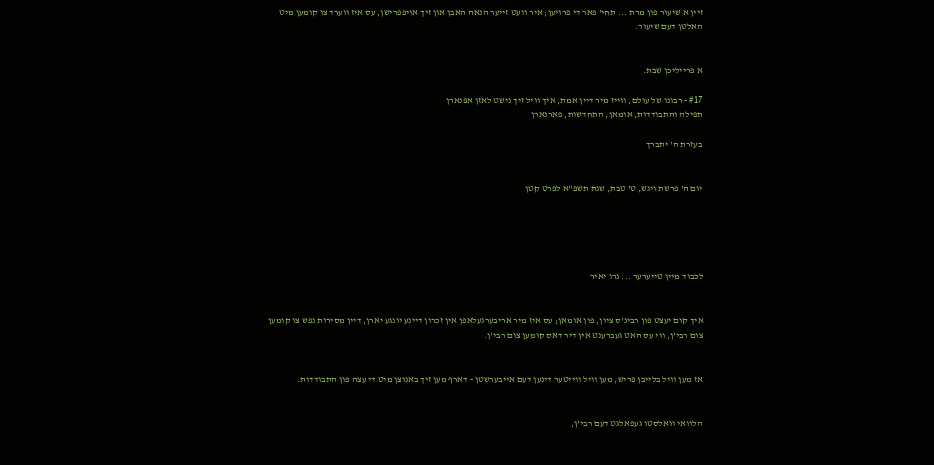זיין א שיעור פון מרת ... תחי' פאר די פרויען; איר וועט זייער הנאה האבן און זיך אויפפרישן, עס איז ווערד צו קומען מיט האלטן דעם שיעור.


א פרייליכן שבת.

#17 - רבונו של עולם, ווייז מיר דיין אמת, איך וויל זיך נישט לאזן אפנארן
תפילה והתבודדות, אומאן, התחדשות, פארנארן

בעזרת ה' יתברך


יום ה' פרשת ויגש, ט' טבת, שנת תשפ"א לפרט קטן





לכבוד מיין טייערער ... נרו יאיר


איך קום יעצט פון רבינ'ס ציון, פון אומאן; עס איז מיר אריבערגעלאפן אין זכרון דיינע יונגע יארן, דיין מסירות נפש צו קומען צום רבי'ן, ווי עס האט געברענט אין דיר דאס קומען צום רבי'ן.


אז מען וויל בלייבן פריש, מען וויל ווייטער דינען דעם אייבערשטן - דארף מען זיך באנוצן מיט די עצה פון התבודדות.


הלוואי וואלסטו געפאלגט דעם רבי'ן,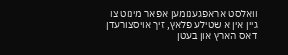וואלסט אראפגענומען אפאר מינוט צו גיין אין א שטילע פלאץ, זיך אויסצורעדן דאס הארץ און בעטן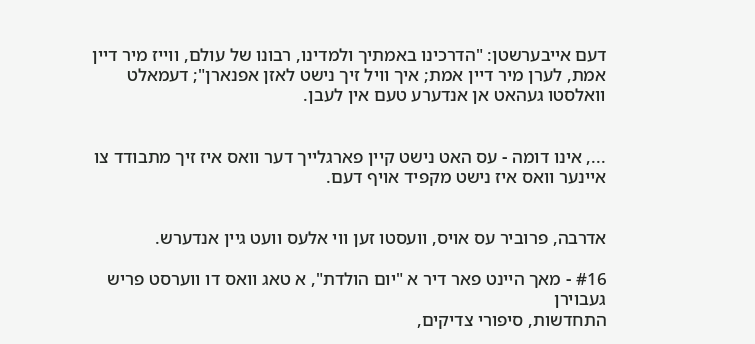דעם אייבערשטן: "הדרכינו באמתיך ולמדינו, רבונו של עולם, ווייז מיר דיין אמת, לערן מיר דיין אמת; איך וויל זיך נישט לאזן אפנארן"; דעמאלט וואלסטו געהאט אן אנדערע טעם אין לעבן.


..., אינו דומה - עס האט נישט קיין פארגלייך דער וואס איז זיך מתבודד צו איינער וואס איז נישט מקפיד אויף דעם.


אדרבה, פרוביר עס אויס, וועסטו זען ווי אלעס וועט גיין אנדערש.

#16 - מאך היינט פאר דיר א "יום הולדת", א טאג וואס דו ווערסט פריש געבוירן
התחדשות, סיפורי צדיקים,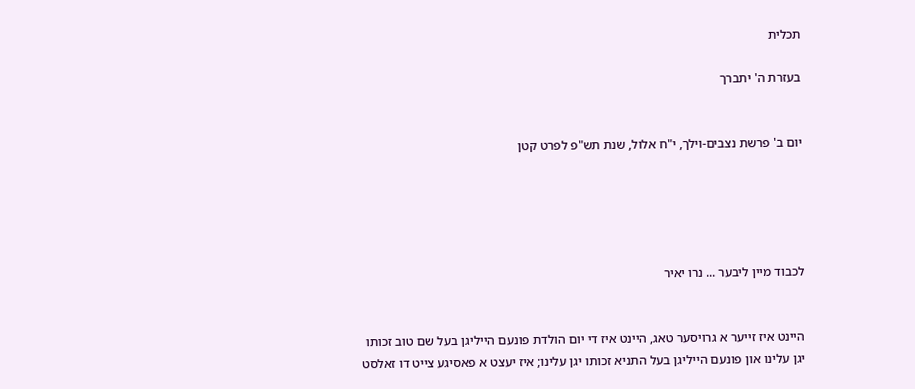תכלית

בעזרת ה' יתברך


יום ב' פרשת נצבים-וילך, י"ח אלול, שנת תש"פ לפרט קטן





לכבוד מיין ליבער ... נרו יאיר


היינט איז זייער א גרויסער טאג, היינט איז די יום הולדת פונעם הייליגן בעל שם טוב זכותו יגן עלינו און פונעם הייליגן בעל התניא זכותו יגן עלינו; איז יעצט א פאסיגע צייט דו זאלסט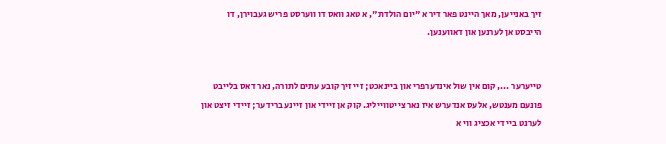זיך באנייען, מאך היינט פאר דיר א "יום הולדת", א טאג וואס דו ווערסט פריש געבוירן, דו הייבסט אן לערנען און דאווענען.


טייערער ..., קום אין שול אינדערפרי און ביינאכט; זיי זיך קובע עתים לתורה, נאר דאס בלייבט פונעם מענטש, אלעס אנדערש איז נאר צייטווייליג. קוק אן זיידי און זיינע ברידער; זיידי זיצט און לערנט ביי די אכציג ווי א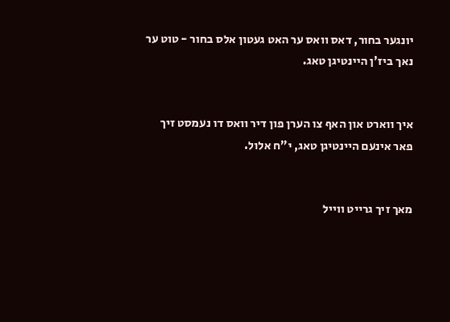יונגער בחור, דאס וואס ער האט געטון אלס בחור - טוט ער נאך ביז'ן היינטיגן טאג.


איך ווארט און האף צו הערן פון דיר וואס דו נעמסט זיך פאר אינעם היינטיגן טאג, י"ח אלול.


מאך זיך גרייט ווייל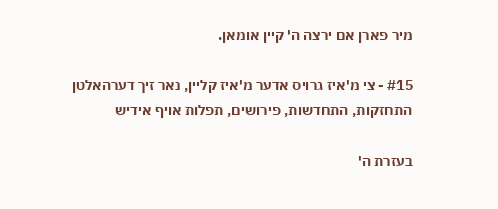מיר פארן אם ירצה ה' קיין אומאן.

#15 - צי מ'איז גרויס אדער מ'איז קליין, נאר זיך דערהאלטן
התחזקות, התחדשות, פירושים, תפלות אויף אידיש

בעזרת ה'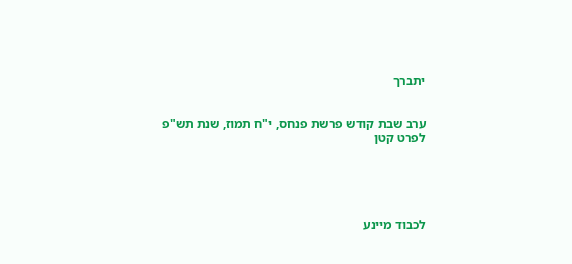יתברך


ערב שבת קודש פרשת פנחס, י"ח תמוז, שנת תש"פ לפרט קטן





לכבוד מיינע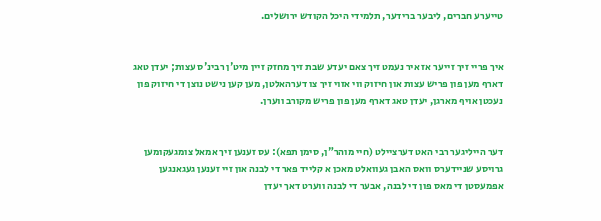טייערע חברים, ליבער ברידער, תלמידי היכל הקודש ירושלים.


איך פריי זיך זייער אז איר נעמט זיך צאם יעדע שבת זיך מחזק זיין מיט'ן רבינ'ס עצות; יעדן טאג דארף מען פון פריש עצות און חיזוק ווי אזוי זיך צו דערהאלטן, מען קען נישט נוצן די חיזוק פון נעכטן אויף מארגן, יעדן טאג דארף מען פון פריש מקורב ווערן.


דער הייליגער רבי האט דערציילט (חיי מוהר"ן, סימן תפא): עס זענען זיך אמאל צומגעקומען גרויסע שניידערס וואס האבן געוואלט מאכן א קלייד פאר די לבנה און זיי זענען געגאנגען אפמעסטן די מאס פון די לבנה, אבער די לבנה ווערט דאך יעדן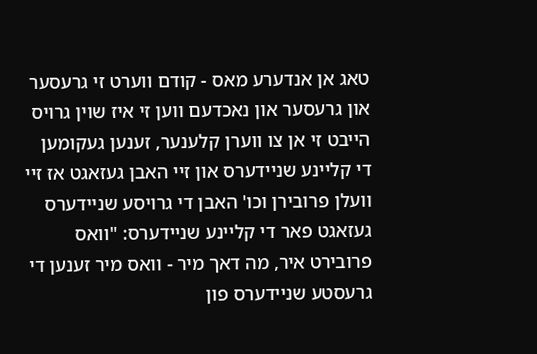טאג אן אנדערע מאס - קודם ווערט זי גרעסער און גרעסער און נאכדעם ווען זי איז שוין גרויס הייבט זי אן צו ווערן קלענער, זענען געקומען די קליינע שניידערס און זיי האבן געזאגט אז זיי וועלן פרובירן וכו' האבן די גרויסע שניידערס געזאגט פאר די קליינע שניידערס: "וואס פרובירט איר, מה דאך מיר - וואס מיר זענען די גרעסטע שניידערס פון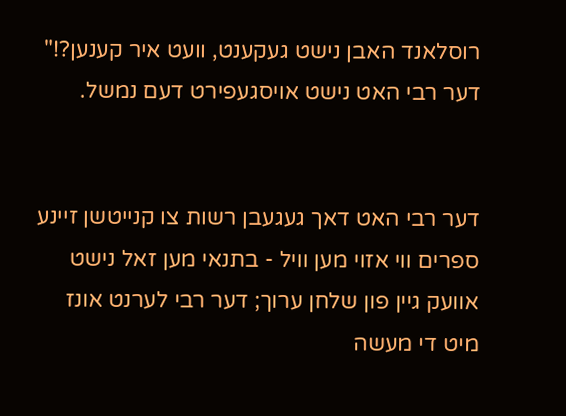רוסלאנד האבן נישט געקענט, וועט איר קענען?!" דער רבי האט נישט אויסגעפירט דעם נמשל.


דער רבי האט דאך געגעבן רשות צו קנייטשן זיינע ספרים ווי אזוי מען וויל - בתנאי מען זאל נישט אוועק גיין פון שלחן ערוך; דער רבי לערנט אונז מיט די מעשה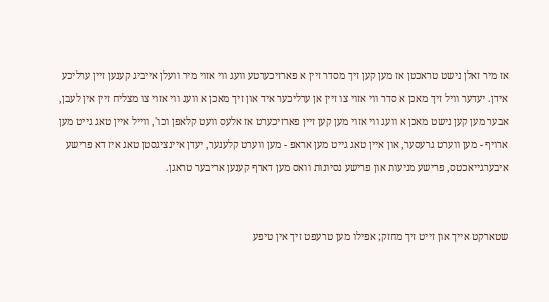אז מיר זאלן נישט טראכטן אז מען קען זיך מסדר זיין א פארזיכערטע וועג ווי אזוי מיר וועלן אייביג קענען זיין ערליכע אידן. יעדער וויל זיך מאכן א סדר ווי אזוי צו זיין אן ערליכער איד און זיך מאכן א וועג ווי אזוי צו מצליח זיין אין לעבן, אבער מען קען נישט מאכן א וועג ווי אזוי מען קען זיין פארזיכערט אז אלעס וועט קלאפן וכו', ווייל איין טאג גייט מען ארויף - מען ווערט גרעסער, און איין טאג גייט מען אראפ - מען ווערט קלענער, יעדן איינציגסטן טאג איז דא פרישע איבערגייאכטס, פרישע מניעות און פרישע נסיונות וואס מען דארף קענען אריבער טראגן.


שטארקט אייך און זייט זיך מחזק; אפילו מען טרעפט זיך אין טיפע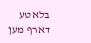בלאטע דארף מען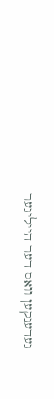געדענקען וואס דער הייליגער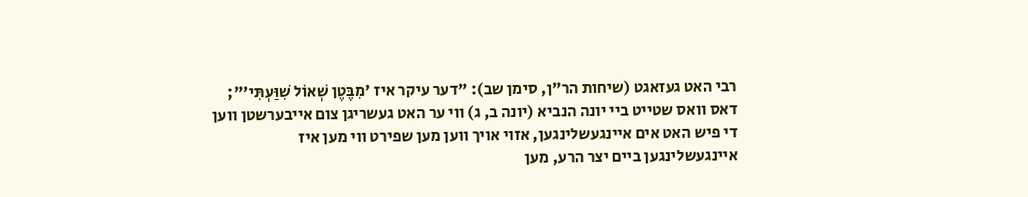רבי האט געזאגט (שיחות הר"ן, סימן שב): "דער עיקר איז 'מִבֶּטֶן שְׁאוֹל שִׁוַּעְתִּי'"; דאס וואס שטייט ביי יונה הנביא (יונה ב, ג) ווי ער האט געשריגן צום אייבערשטן ווען די פיש האט אים איינגעשלינגען, אזוי אויך ווען מען שפירט ווי מען איז איינגעשלינגען ביים יצר הרע, מען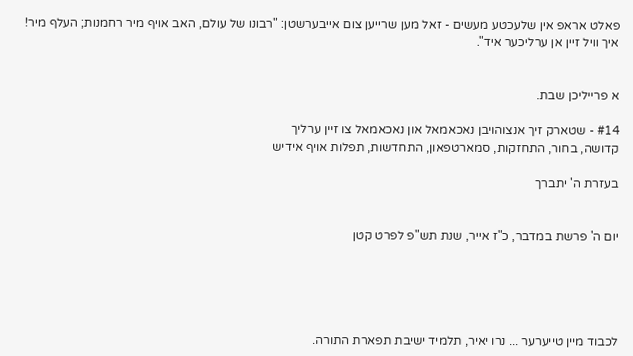פאלט אראפ אין שלעכטע מעשים - זאל מען שרייען צום אייבערשטן: "רבונו של עולם, האב אויף מיר רחמנות; העלף מיר! איך וויל זיין אן ערליכער איד".


א פרייליכן שבת.

#14 - שטארק זיך אנצוהויבן נאכאמאל און נאכאמאל צו זיין ערליך
קדושה, בחור, התחזקות, סמארטפאון, התחדשות, תפלות אויף אידיש

בעזרת ה' יתברך


יום ה' פרשת במדבר, כ"ז אייר, שנת תש"פ לפרט קטן





לכבוד מיין טייערער ... נרו יאיר, תלמיד ישיבת תפארת התורה.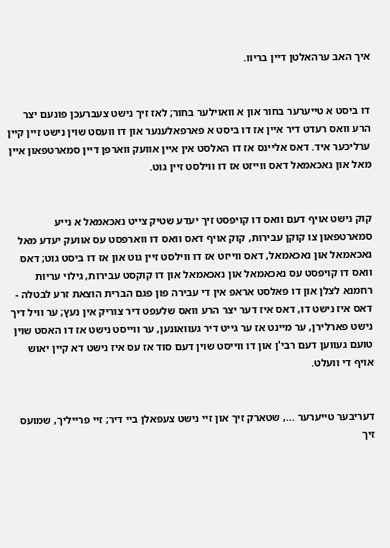איך האב ערהאלטן דיין בריוו.


דו ביסט א טייערער בחור און א וואוילער בחור; לאז זיך נישט צעברעכן פונעם יצר הרע וואס רעדט דיר איין אז דו ביסט א פארפאלענער און דו וועסט שוין נישט זיין קיין ערליכער איד. דאס אליינס אז דו האלסט אין איין אוועק ווארפן דיין סמארטפאון איין מאל און נאכאמאל דאס ווייזט אז דו ווילסט זיין גוט.


קוק נישט אויף דעם וואס דו קויפסט זיך יעדע שטיק צייט נאכאמאל א נייע סמארטפאון צו קוקן עבירות, קוק אויף דאס וואס דו ווארפסט עס אוועק יעדע מאל נאכאמאל און נאכאמאל, דאס ווייזט אז דו ווילסט זיין גוט און אז דו ביסט גוט; דאס וואס דו קויפסט עס נאכאמאל און נאכאמאל און דו קוקסט עבירות, גילוי עריות רחמנא לצלן און דו פאלסט אראפ אין די עבירה פון פגם הברית הוצאת זרע לבטלה - דאס איז נישט דו, דאס איז דער יצר הרע וואס שלעפט דיר צוריק אין נעץ; ער וויל דיך נישט פארלירן, ער מיינט אז ער גייט דיר געוואונען, ער ווייסט נישט אז דו האסט שוין טועם געווען דעם רבי'ן און דו ווייסט שוין דעם סוד אז עס איז נישט דא קיין יאוש אויף די וועלט.


דעריבער טייערער ..., שטארק זיך און זיי נישט צעפאלן ביי דיר; זיי פרייליך, שמועס זיך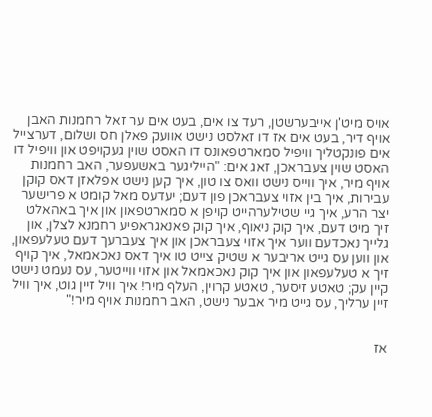אויס מיט'ן אייבערשטן, רעד צו אים, בעט אים ער זאל רחמנות האבן אויף דיר, בעט אים אז דו זאלסט נישט אוועק פאלן חס ושלום, דערצייל אים פונקטליך וויפיל סמארטפאונס דו האסט שוין געקויפט און וויפיל דו האסט שוין צעבראכן, זאג אים: "הייליגער באשעפער, האב רחמנות אויף מיר, איך ווייס נישט וואס צו טון, איך קען נישט אפלאזן דאס קוקן עבירות, איך בין אזוי צעבראכן פון דעם; יעדעס מאל קומט א פרישער יצר הרע, איך גיי שטילערהייט קויפן א סמארטפאון און איך באהאלט זיך מיט דעם, איך קוק ניאוף, איך קוק פאנאגראפיע רחמנא לצלן, און גלייך נאכדעם ווער איך אזוי צעבראכן און איך צעברעך דעם טעלעפאון, און ווען עס גייט אריבער א שטיק צייט טו איך דאס נאכאמאל, איך קויף זיך א טעלעפאון און איך קוק נאכאמאל און אזוי ווייטער, עס נעמט נישט קיין עק; טאטע זיסער, טאטע קרוין, העלף מיר! איך וויל זיין גוט, איך וויל זיין ערליך, עס גייט מיר אבער נישט, האב רחמנות אויף מיר!"


אז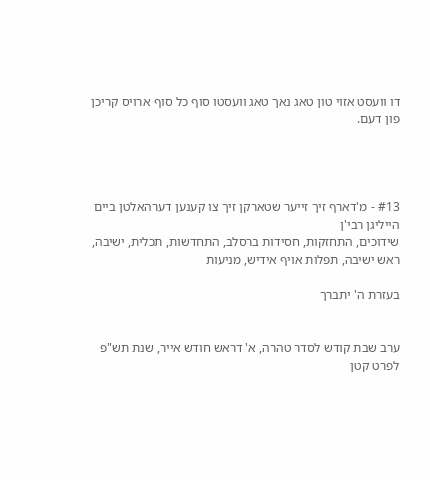דו וועסט אזוי טון טאג נאך טאג וועסטו סוף כל סוף ארויס קריכן פון דעם.




#13 - מ'דארף זיך זייער שטארקן זיך צו קענען דערהאלטן ביים הייליגן רבי'ן
שידוכים, התחזקות, חסידות ברסלב, התחדשות, תכלית, ישיבה, ראש ישיבה, תפלות אויף אידיש, מניעות

בעזרת ה' יתברך


ערב שבת קודש לסדר טהרה, א' דראש חודש אייר, שנת תש"פ לפרט קטן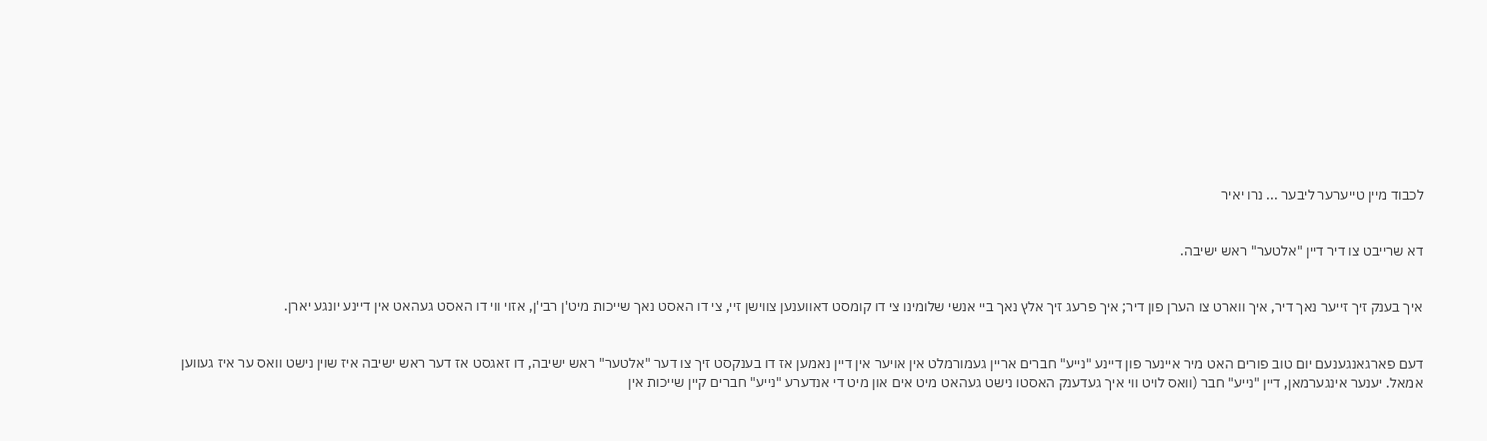לכבוד מיין טייערער ליבער ... נרו יאיר


דא שרייבט צו דיר דיין "אלטער" ראש ישיבה.


איך בענק זיך זייער נאך דיר, איך ווארט צו הערן פון דיר; איך פרעג זיך אלץ נאך ביי אנשי שלומינו צי דו קומסט דאווענען צווישן זיי, צי דו האסט נאך שייכות מיט'ן רבי'ן, אזוי ווי דו האסט געהאט אין דיינע יונגע יארן.


דעם פארגאנגענעם יום טוב פורים האט מיר איינער פון דיינע "נייע" חברים אריין געמורמלט אין אויער אין דיין נאמען אז דו בענקסט זיך צו דער "אלטער" ראש ישיבה, דו זאגסט אז דער ראש ישיבה איז שוין נישט וואס ער איז געווען אמאל. יענער אינגערמאן, דיין "נייע" חבר (וואס לויט ווי איך געדענק האסטו נישט געהאט מיט אים און מיט די אנדערע "נייע" חברים קיין שייכות אין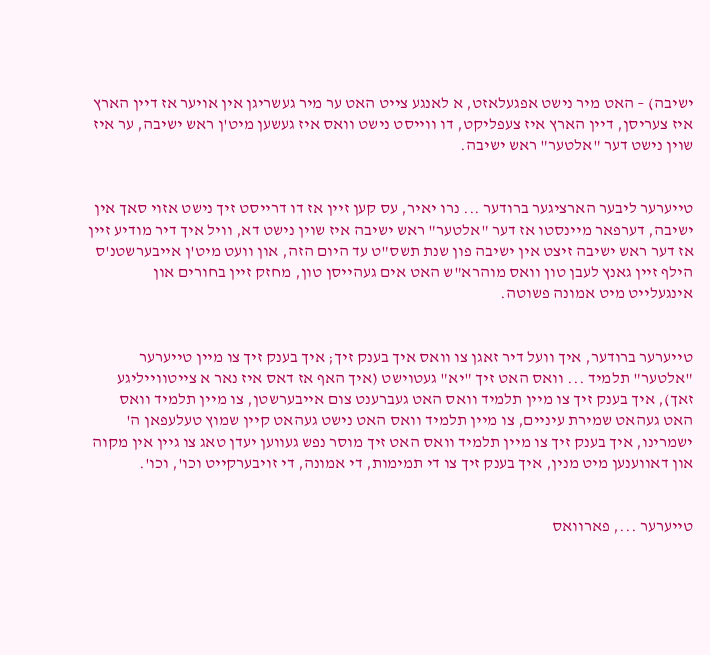ישיבה) – האט מיר נישט אפגעלאזט, א לאנגע צייט האט ער מיר געשריגן אין אויער אז דיין הארץ איז צעריסן, דיין הארץ איז צעפליקט, דו ווייסט נישט וואס איז געשען מיט'ן ראש ישיבה, ער איז שוין נישט דער "אלטער" ראש ישיבה.


טייערער ליבער הארציגער ברודער ... נרו יאיר, עס קען זיין אז דו דרייסט זיך נישט אזוי סאך אין ישיבה, דערפאר מיינסטו אז דער "אלטער" ראש ישיבה איז שוין נישט דא, וויל איך דיר מודיע זיין אז דער ראש ישיבה זיצט אין ישיבה פון שנת תשס"ט עד היום הזה, און וועט מיט'ן אייבערשטנ'ס הילף זיין גאנץ לעבן טון וואס מוהרא"ש האט אים געהייסן טון, מחזק זיין בחורים און אינגעלייט מיט אמונה פשוטה.


טייערער ברודער, איך וועל דיר זאגן צו וואס איך בענק זיך; איך בענק זיך צו מיין טייערער "אלטער" תלמיד ... וואס האט זיך "יא" געטוישט (איך האף אז דאס איז נאר א צייטווייליגע זאך), איך בענק זיך צו מיין תלמיד וואס האט געברענט צום אייבערשטן, צו מיין תלמיד וואס האט געהאט שמירת עיניים, צו מיין תלמיד וואס האט נישט געהאט קיין שמוץ טעלעפאן ה' ישמרינו, איך בענק זיך צו מיין תלמיד וואס האט זיך מוסר נפש געווען יעדן טאג צו גיין אין מקוה און דאווענען מיט מנין, איך בענק זיך צו די תמימות, די אמונה, די זויבערקייט וכו', וכו'.


טייערער ..., פארוואס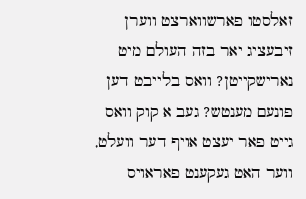זאלסטו פארשווארצט ווערן זיבעציג יאר בזה העולם מיט נארישקייטן? וואס בלייבט דען פונעם מענטש? געב א קוק וואס גייט פאר יעצט אויף דער וועלט, ווער האט געקענט פאראויס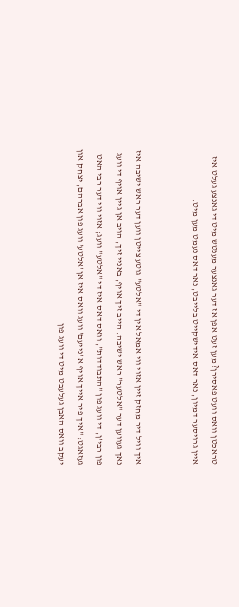טראכטן וואס וועט פאסירן? מען זעט אפן אז דער גאנצער מענטש מיט די גאנצע געלט איז איין גרויסער דמיון, נאר דאס אידישקייט בלייבט, נאר דאס נעמט מען מיט.


איך וויל דיר מחזק זיין אזוי ווי אמאל אין די "אלטע" גוטע צייטן ווען דער ראש ישיבה איז נאך געווען דער "אלטער" ראש ישיבה. הייב זיך אויף, באניי זיך, הויב אן גיין אויף די וועג פון רבי'ן, די וועג פון "התבודדות", וואס דאס איז די "אלטע" וועג; אזוי ווי דער רבי האט געזאגט: "איך פיר אייך אויף א 'נייעם' וועג וואס איז אן 'אלטע' וועג פון אברהם, יצחק און יעקב וואס האבן געלעבט מיט די וועג פון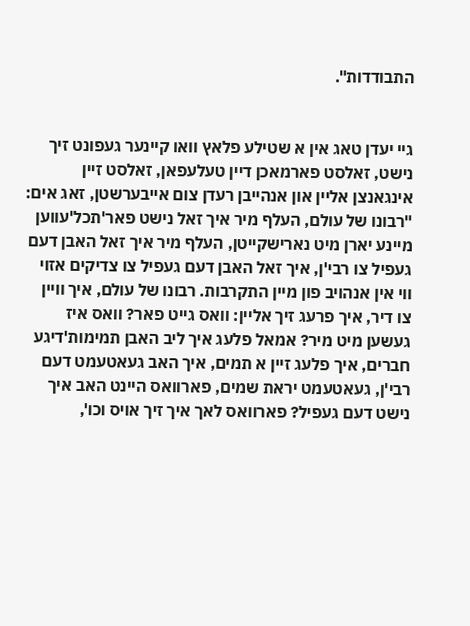התבודדות".


גיי יעדן טאג אין א שטילע פלאץ וואו קיינער געפונט זיך נישט, זאלסט פארמאכן דיין טעלעפאן, זאלסט זיין אינגאנצן אליין און אנהייבן רעדן צום אייבערשטן, זאג אים: "רבונו של עולם, העלף מיר איך זאל נישט פאר'תכל'עווען מיינע יארן מיט נארישקייטן, העלף מיר איך זאל האבן דעם געפיל צו רבי'ן, איך זאל האבן דעם געפיל צו צדיקים אזוי ווי אין אנהויב פון מיין התקרבות. רבונו של עולם, איך וויין צו דיר, איך פרעג זיך אליין: וואס גייט פאר? וואס איז געשען מיט מיר? אמאל פלעג איך ליב האבן תמימות'דיגע חברים, איך פלעג זיין א תמים, איך האב געאטעמט דעם רבי'ן, געאטעמט יראת שמים, פארוואס היינט האב איך נישט דעם געפיל? פארוואס לאך איך זיך אויס וכו',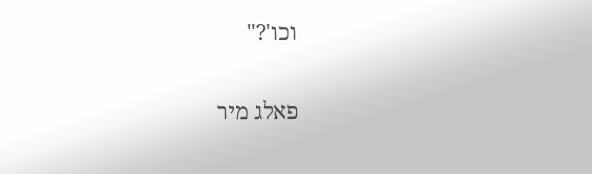וכו'?"


פאלג מיר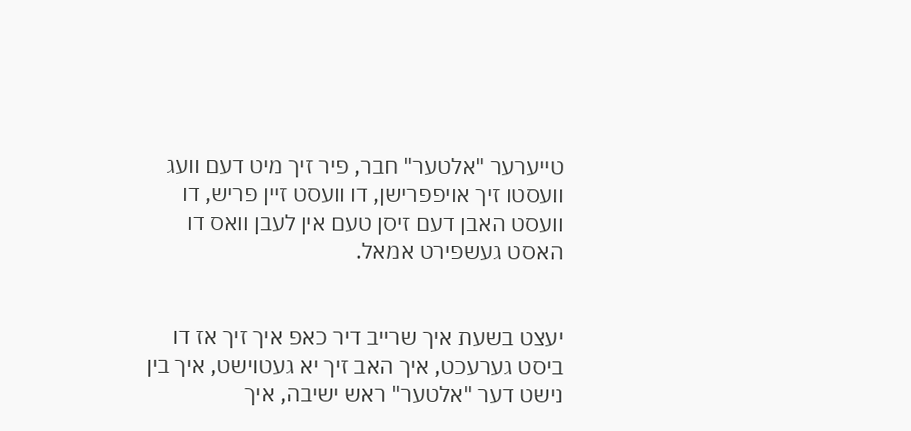טייערער "אלטער" חבר, פיר זיך מיט דעם וועג וועסטו זיך אויפפרישן, דו וועסט זיין פריש, דו וועסט האבן דעם זיסן טעם אין לעבן וואס דו האסט געשפירט אמאל.


יעצט בשעת איך שרייב דיר כאפ איך זיך אז דו ביסט גערעכט, איך האב זיך יא געטוישט, איך בין נישט דער "אלטער" ראש ישיבה, איך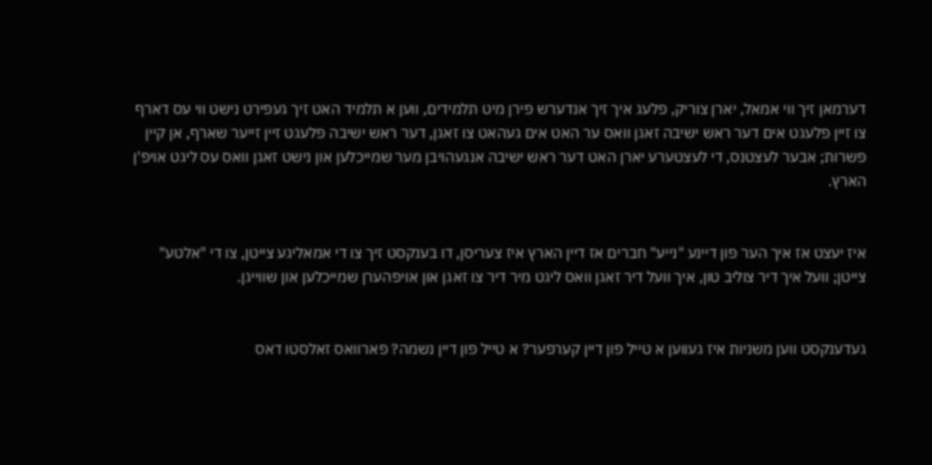דערמאן זיך ווי אמאל, יארן צוריק, פלעג איך זיך אנדערש פירן מיט תלמידים, ווען א תלמיד האט זיך געפירט נישט ווי עס דארף צו זיין פלעגט אים דער ראש ישיבה זאגן וואס ער האט אים געהאט צו זאגן, דער ראש ישיבה פלעגט זיין זייער שארף, אן קיין פשרות; אבער לעצטנס, די לעצטערע יארן האט דער ראש ישיבה אנגעהויבן מער שמייכלען און נישט זאגן וואס עס ליגט אויפ'ן הארץ.


איז יעצט אז איך הער פון דיינע "נייע" חברים אז דיין הארץ איז צעריסן, דו בענקסט זיך צו די אמאליגע צייטן, צו די "אלטע" צייטן; וועל איך דיר צוליב טון, איך וועל דיר זאגן וואס ליגט מיר דיר צו זאגן און אויפהערן שמייכלען און שווייגן.


געדענקסט ווען משניות איז געווען א טייל פון דיין קערפער? א טייל פון דיין נשמה? פארוואס זאלסטו דאס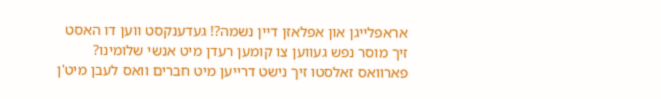אראפלייגן און אפלאזן דיין נשמה?! געדענקסט ווען דו האסט זיך מוסר נפש געווען צו קומען רעדן מיט אנשי שלומינו? פארוואס זאלסטו זיך נישט דרייען מיט חברים וואס לעבן מיט'ן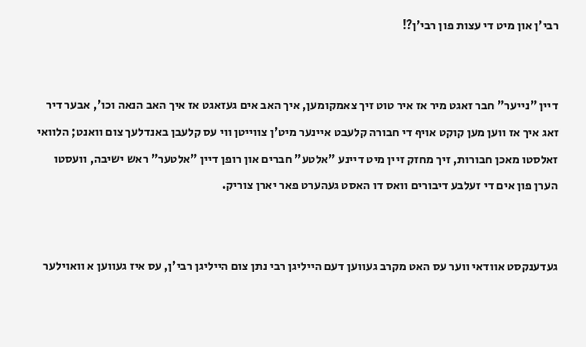רבי'ן און מיט די עצות פון רבי'ן?!


דיין "נייער" חבר זאגט מיר אז איר טוט זיך צאמקומען, איך האב אים געזאגט אז איך האב הנאה וכו', אבער דיר זאג איך אז ווען מען קוקט אויף די חבורה קלעבט איינער מיט'ן צווייטן ווי עס קלעבן באנדלעך צום וואנט; הלוואי זאלסטו מאכן חבורות, זיך מחזק זיין מיט דיינע "אלטע" חברים און רופן דיין "אלטער" ראש ישיבה, וועסטו הערן פון אים די זעלבע דיבורים וואס דו האסט געהערט פאר יארן צוריק.


געדענקסט אוודאי ווער עס האט מקרב געווען דעם הייליגן רבי נתן צום הייליגן רבי'ן, עס איז געווען א וואוילער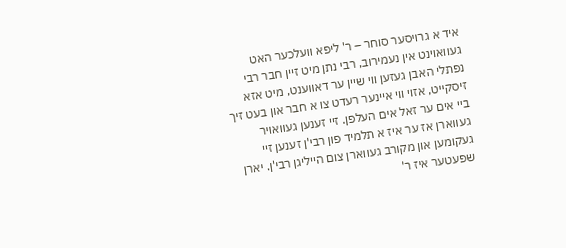איד א גרויסער סוחר – ר' ליפא וועלכער האט געוואוינט אין נעמירוב, רבי נתן מיט זיין חבר רבי נפתלי האבן געזען ווי שיין ער דאווענט, מיט אזא זיסקייט, אזוי ווי איינער רעדט צו א חבר און בעט זיך ביי אים ער זאל אים העלפן. זיי זענען געוואויר געווארן אז ער איז א תלמיד פון רבי'ן זענען זיי געקומען און מקורב געווארן צום הייליגן רבי'ן. יארן שפעטער איז ר'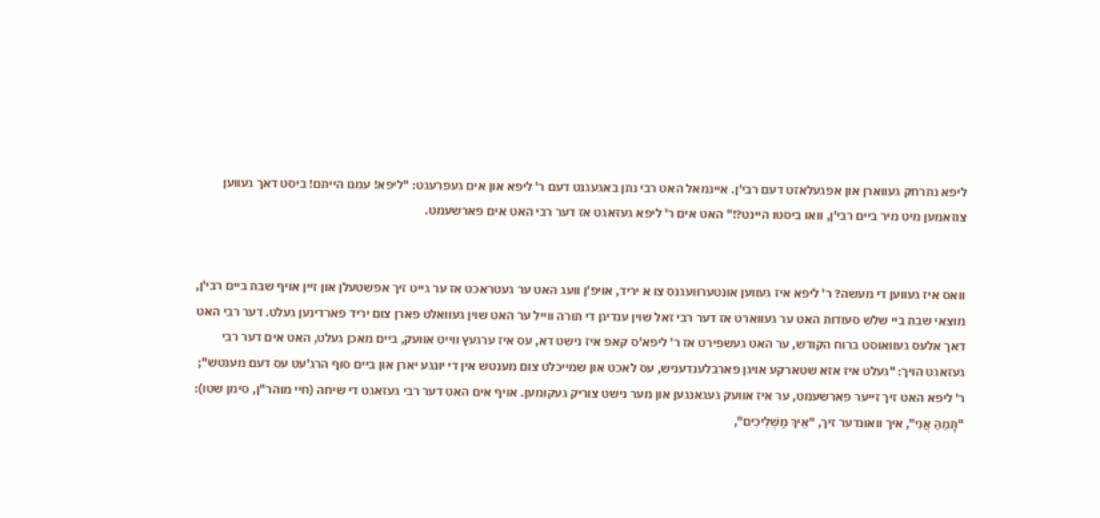ליפא נתרחק געווארן און אפגעלאזט דעם רבי'ן. איינמאל האט רבי נתן באגעגנט דעם ר' ליפא און אים געפרעגט: "ליפא! עמנו הייתם! ביסט דאך געווען צוזאמען מיט מיר ביים רבי'ן, וואו ביסטו היינט?!" האט אים ר' ליפא געזאגט אז דער רבי האט אים פארשעמט.


וואס איז געווען די מעשה? ר' ליפא איז געווען אונטערוועגנס צו א יריד, אויפ'ן וועג האט ער געטראכט אז ער גייט זיך אפשטעלן און זיין אויף שבת ביים רבי'ן, מוצאי שבת ביי שלש סעודות האט ער געווארט אז דער רבי זאל שוין ענדיגן די תורה ווייל ער האט שוין געוואלט פארן צום יריד פארדינען געלט. דער רבי האט דאך אלעס געוואוסט ברוח הקודש, ער האט געשפירט אז ר' ליפא'ס קאפ איז נישט דא, עס איז ערגעץ ווייט אוועק, ביים מאכן געלט, האט אים דער רבי געזאגט הויך: "געלט איז אזא שטארקע אויגן פארבלענדעניש, עס לאכט און שמייכלט צום מענטש אין די יונגע יארן און ביים סוף הרג'עט עס דעם מענטש"; ר' ליפא האט זיך זייער פארשעמט, ער איז אוועק געגאנגען און מער נישט צוריק געקומען. אויף אים האט דער רבי געזאגט די שיחה (חיי מוהר"ן, סימן שטו): "תָּמֵהַּ אֲנִי", איך וואונדער זיך, "אֵיךְ מַשְׁלִיכִים",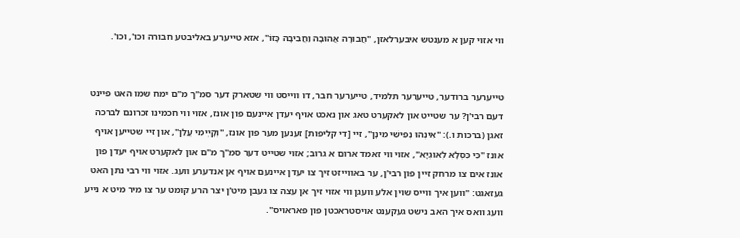ווי אזוי קען א מענטש איבערלאזן, "חֲבוּרָה אֲהוּבָה וַחֲבִיבָה כָּזוֹ", אזא טייערע באליבטע חבורה וכו', וכו'.


טייערער ברודער, טייערער תלמיד, טייערער חבר, דו ווייסט ווי שטארק דער סמ"ך מ"ם ימח שמו האט פיינט דעם רבי'ן? ער שטייט און לאקערט טאג און נאכט אויף יעדן איינעם פון אונז, אזוי ווי חכמינו זכרונם לברכה זאגן (ברכות ו.): "אִינְהוּ נְפִישִׁי מִינָן", זיי [די קליפות] זענען מער פון אונז, "וְקָיְימִי עֲלַן", און זיי שטייען אויף אונז "כִּי כִּסְלָא לְאוּגְיָא", אזוי ווי זאמד ארום א גרוב; אזוי שטייט דער סמ"ך מ"ם און לאקערט אויף יעדן פון אונז אים צו מרחק זיין פון רבי'ן, ער באווייזט זיך צו יעדן איינעם אויף אן אנדערע וועג. אזוי ווי רבי נתן האט געזאגט: "ווען איך ווייס שוין אלע וועגן ווי אזוי זיך אן עצה צו געבן מיט'ן יצר הרע קומט ער צו מיר מיט א נייע וועג וואס איך האב נישט געקענט אויסטראכטן פון פאראויס".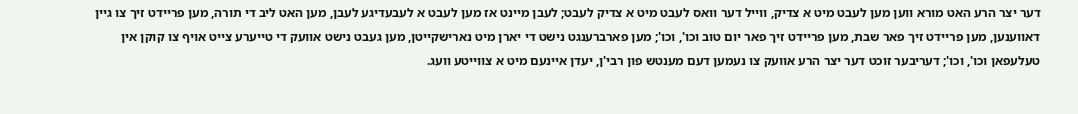דער יצר הרע האט מורא ווען מען לעבט מיט א צדיק, ווייל דער וואס לעבט מיט א צדיק לעבט; לעבן מיינט אז מען לעבט א לעבעדיגע לעבן, מען האט ליב די תורה, מען פריידט זיך צו גיין דאווענען, מען פריידט זיך פאר שבת, מען פריידט זיך פאר יום טוב וכו', וכו'; מען פארברענגט נישט די יארן מיט נארישקייטן, מען געבט נישט אוועק די טייערע צייט אויף צו קוקן אין טעלעפאן וכו', וכו'; דעריבער זוכט דער יצר הרע אוועק צו נעמען דעם מענטש פון רבי'ן, יעדן איינעם מיט א צווייטע וועג.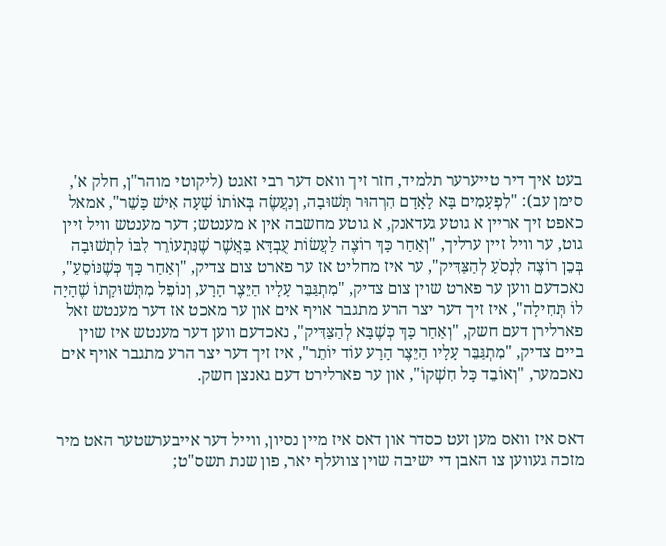בעט איך דיר טייערער תלמיד, חזר זיך וואס דער רבי זאגט (ליקוטי מוהר"ן, חלק א', סימן עב): "לִפְעָמִים בָּא לָאָדָם הִרְהוּר תְּשׁוּבָה, וְנַעֲשֶׂה בְּאוֹתוֹ שָׁעָה אִישׁ כָּשֵׁר", אמאל כאפט זיך אריין א גוטע געדאנק, א גוטע מחשבה אין א מענטש; דער מענטש וויל זיין גוט, ער וויל זיין ערליך, "וְאַחַר כָּךְ רוֹצֶה לַעֲשׂוֹת עֻבְדָּא בַּאֲשֶׁר שֶׁנִּתְעוֹרֵר לִבּוֹ לִתְשׁוּבָה בְּכֵן רוֹצֶה לִנְסֹעַ לְהַצַּדִּיק", ער איז מחליט אז ער פארט צום צדיק, "וְאַחַר כָּךְ כְּשֶׁנּוֹסֵעַ", נאכדעם ווען ער פארט שוין צום צדיק, "מִתְגַּבֵּר עָלָיו הַיֵּצֶר הָרָע, וְנוֹפֵל מִתְּשׁוּקָתוֹ שֶׁהָיָה לוֹ תְּחִילָה", איז זיך דער יצר הרע מתגבר אויף אים און ער מאכט אז דער מענטש זאל פארלירן דעם חשק, "וְאַחַר כָּךְ כְּשֶׁבָּא לְהַצַּדִּיק", נאכדעם ווען דער מענטש איז שוין ביים צדיק, "מִתְגַּבֵּר עָלָיו הַיֵּצֶר הָרָע עוֹד יוֹתֵר", איז זיך דער יצר הרע מתגבר אויף אים נאכמער, "וְאוֹבֵד כָּל חִשְׁקוֹ", און ער פארלירט דעם גאנצן חשק.


דאס איז וואס מען זעט כסדר און דאס איז מיין נסיון, ווייל דער אייבערשטער האט מיר מזכה געווען צו האבן די ישיבה שוין צוועלף יאר, פון שנת תשס"ט;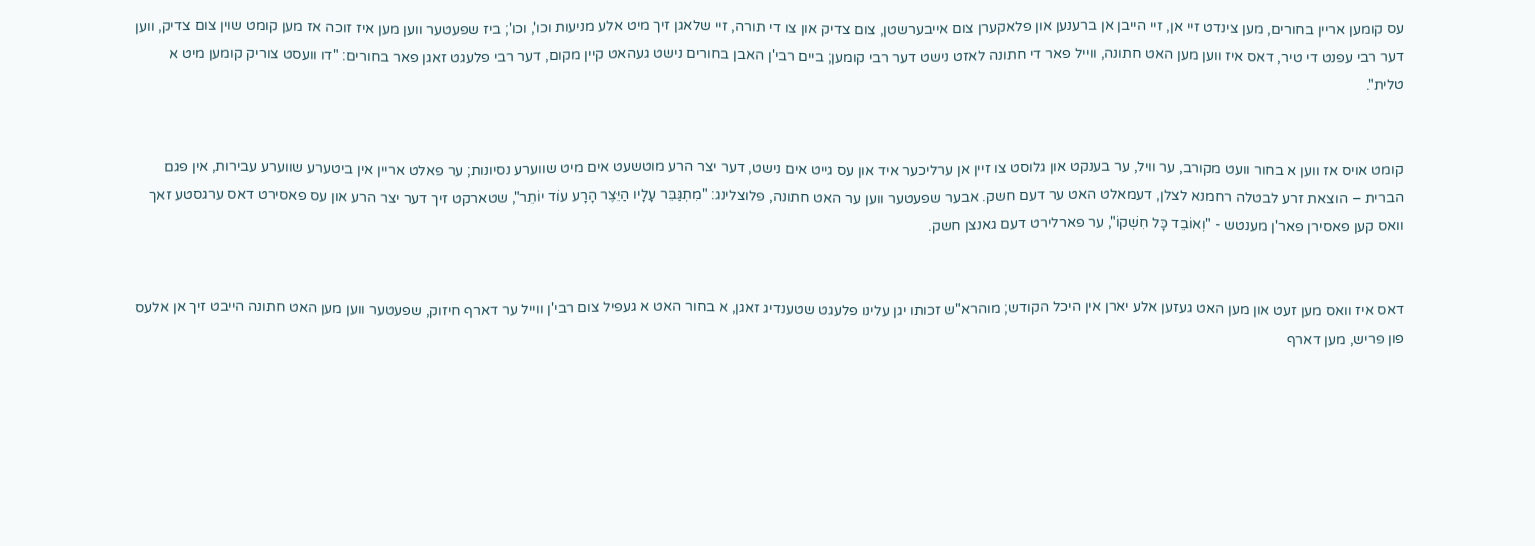עס קומען אריין בחורים, מען צינדט זיי אן, זיי הייבן אן ברענען און פלאקערן צום אייבערשטן, צום צדיק און צו די תורה, זיי שלאגן זיך מיט אלע מניעות וכו', וכו'; ביז שפעטער ווען מען איז זוכה אז מען קומט שוין צום צדיק, ווען דער רבי עפנט די טיר, דאס איז ווען מען האט חתונה, ווייל פאר די חתונה לאזט נישט דער רבי קומען; ביים רבי'ן האבן בחורים נישט געהאט קיין מקום, דער רבי פלעגט זאגן פאר בחורים: "דו וועסט צוריק קומען מיט א טלית".


קומט אויס אז ווען א בחור וועט מקורב, ער וויל, ער בענקט און גלוסט צו זיין אן ערליכער איד און עס גייט אים נישט, דער יצר הרע מוטשעט אים מיט שווערע נסיונות; ער פאלט אריין אין ביטערע שווערע עבירות, אין פגם הברית – הוצאת זרע לבטלה רחמנא לצלן, דעמאלט האט ער דעם חשק. אבער שפעטער ווען ער האט חתונה, פלוצלינג: "מִתְגַּבֵּר עָלָיו הַיֵּצֶר הָרָע עוֹד יוֹתֵר", שטארקט זיך דער יצר הרע און עס פאסירט דאס ערגסטע זאך וואס קען פאסירן פאר'ן מענטש - "וְאוֹבֵד כָּל חִשְׁקוֹ", ער פארלירט דעם גאנצן חשק.


דאס איז וואס מען זעט און מען האט געזען אלע יארן אין היכל הקודש; מוהרא"ש זכותו יגן עלינו פלעגט שטענדיג זאגן, א בחור האט א געפיל צום רבי'ן ווייל ער דארף חיזוק, שפעטער ווען מען האט חתונה הייבט זיך אן אלעס פון פריש, מען דארף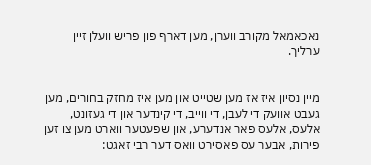נאכאמאל מקורב ווערן, מען דארף פון פריש וועלן זיין ערליך.


מיין נסיון איז אז מען שטייט און מען איז מחזק בחורים, מען געבט אוועק די לעבן, די ווייב, די קינדער און די געזונט, אלעס, אלעס פאר אנדערע, און שפעטער ווארט מען צו זען פירות, אבער עס פאסירט וואס דער רבי זאגט: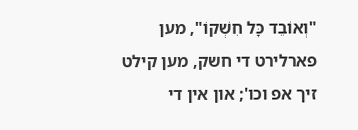"וְאוֹבֵד כָּל חִשְׁקוֹ", מען פארלירט די חשק, מען קילט זיך אפ וכו'; און אין די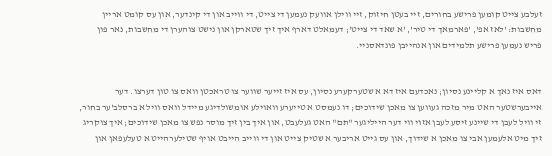זעלבע צייט קומען פרישע בחורים, זיי בעטן חיזוק, זיי ווילן אוועק נעמען די צייט, די ווייב און די קינדער, און עס קומט אריין מחשבות: 'לאז אפ', 'פארמאך די טיר', 'א שאד די צייט'; דעמאלט דארף איך זיך שטארקן און נישט צוהערן די מחשבות, נאר פון פריש נעמען פרישע תלמידים און אנהייבן פונדאסניי.


דאס איז נאך א קליינע נסיון; נאכדעם איז דא א שטערקערע נסיון, עס איז זייער שווער צו טראכטן וואס צו טון דערצו. דער אייבערשטער האט מיר מזכה געווען צו מאכן שידוכים; דו נעמסט א טייערע וואוילע אומשולדיגע מיידל וואס וויל א ברסלב'ער בחור, זי וויל לעבן די שיינע זיסע לעבן אזוי ווי דער הייליגער "תם" האט געלעבט, און איך בין זיך מוסר נפש צו מאכן שידוכים; איך צוקריג זיך מיט אלעמען אבי צו מאכן א שידוך, און עס גייט אריבער א שטיק צייט און די ווייב הייבט אויף שטילערהייט א טעלעפאן און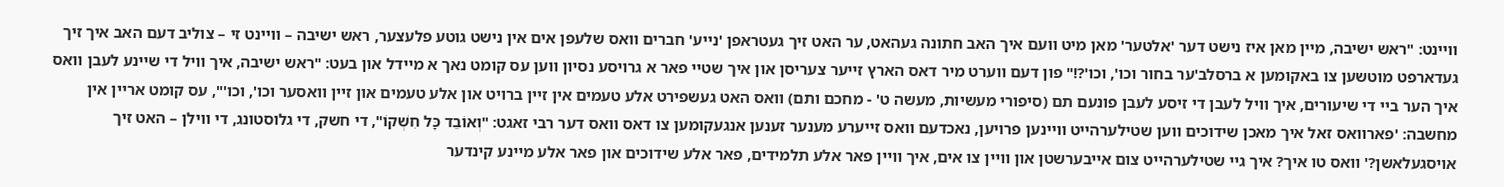וויינט: "ראש ישיבה, מיין מאן איז נישט דער 'אלטער' מאן מיט וועם איך האב חתונה געהאט, ער האט זיך געטראפן 'נייע' חברים וואס שלעפן אים אין נישט גוטע פלעצער, ראש ישיבה – וויינט זי – צוליב דעם האב איך זיך געדארפט מוטשען צו באקומען א ברסלב'ער בחור וכו', וכו'?!" פון דעם ווערט מיר דאס הארץ זייער צעריסן און איך שטיי פאר א גרויסע נסיון ווען עס קומט נאך א מיידל און בעט: "ראש ישיבה, איך וויל די שיינע לעבן וואס איך הער ביי די שיעורים, איך וויל לעבן די זיסע לעבן פונעם תם (סיפורי מעשיות, מעשה ט' - מחכם ותם) וואס האט געשפירט אלע טעמים אין זיין ברויט און אלע טעמים און זיין וואסער וכו', וכו'", עס קומט אריין אין מחשבה: 'פארוואס זאל איך מאכן שידוכים ווען שטילערהייט וויינען פרויען, נאכדעם וואס זייערע מענער זענען אנגעקומען צו דאס וואס דער רבי זאגט: "וְאוֹבֵד כָּל חִשְׁקוֹ", די חשק, די גלוסטונג, די ווילן – האט זיך אויסגעלאשן?' וואס טו איך? איך גיי שטילערהייט צום אייבערשטן און וויין צו אים, איך וויין פאר אלע תלמידים, פאר אלע שידוכים און פאר אלע מיינע קינדער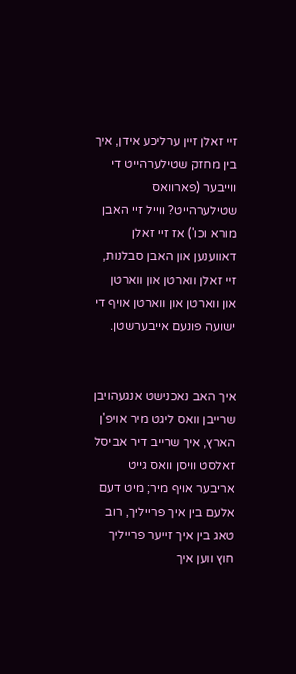זיי זאלן זיין ערליכע אידן, איך בין מחזק שטילערהייט די ווייבער (פארוואס שטילערהייט? ווייל זיי האבן מורא וכו') אז זיי זאלן דאווענען און האבן סבלנות, זיי זאלן ווארטן און ווארטן און ווארטן און ווארטן אויף די ישועה פונעם אייבערשטן.


איך האב נאכנישט אנגעהויבן שרייבן וואס ליגט מיר אויפ'ן הארץ, איך שרייב דיר אביסל זאלסט וויסן וואס גייט אריבער אויף מיר; מיט דעם אלעם בין איך פרייליך, רוב טאג בין איך זייער פרייליך חוץ ווען איך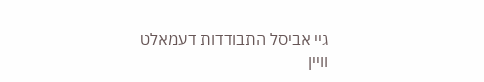גיי אביסל התבודדות דעמאלט וויין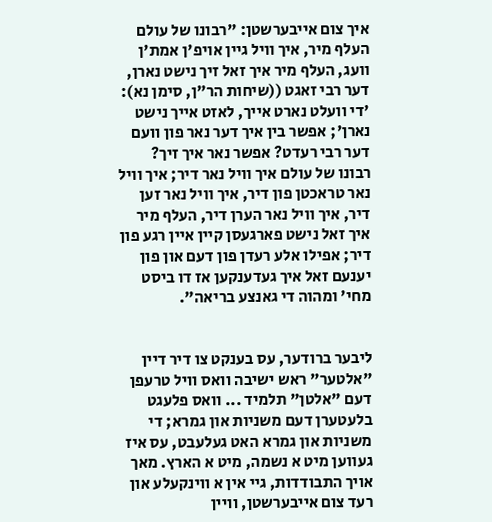איך צום אייבערשטן: "רבונו של עולם העלף מיר, איך וויל גיין אויפ'ן אמת'ן וועג, העלף מיר איך זאל זיך נישט נארן, דער רבי זאגט ((שיחות הר"ן, סימן נא): 'די וועלט נארט אייך, לאזט אייך נישט נארן'; אפשר בין איך דער נאר פון וועם דער רבי רעדט? אפשר נאר איך זיך? רבונו של עולם איך וויל נאר דיר; איך וויל נאר טראכטן פון דיר, איך וויל נאר זען דיר, איך וויל נאר הערן דיר, העלף מיר איך זאל נישט פארגעסן קיין איין רגע פון דיר; אפילו אלע רעדן פון דעם און פון יענעם זאל איך געדענקען אז דו ביסט מחי' ומהוה די גאנצע בריאה".


ליבער ברודער, עס בענקט צו דיר דיין "אלטער" ראש ישיבה וואס וויל טרעפן דעם "אלטן" תלמיד ... וואס פלעגט בלעטערן דעם משניות און גמרא; די משניות און גמרא האט געלעבט, עס איז געווען מיט א נשמה, מיט א הארץ. מאך אויך התבודדות, גיי אין א ווינקעלע און רעד צום אייבערשטן, וויין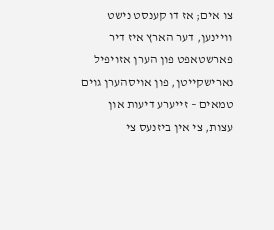צו אים; אז דו קענסט נישט וויינען, דער הארץ איז דיר פארשטאפט פון הערן אזויפיל נארישקייטן, פון אויסהערן גוים טמאים – זייערע דיעות און עצות, צי אין ביזנעס צי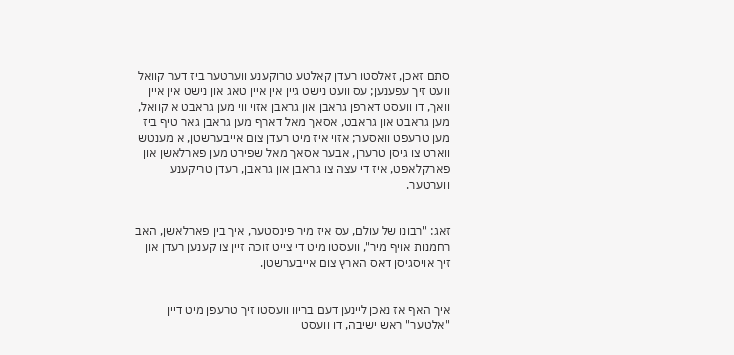סתם זאכן, זאלסטו רעדן קאלטע טרוקענע ווערטער ביז דער קוואל וועט זיך עפענען; עס וועט נישט גיין אין איין טאג און נישט אין איין וואך, דו וועסט דארפן גראבן און גראבן אזוי ווי מען גראבט א קוואל, מען גראבט און גראבט, אסאך מאל דארף מען גראבן גאר טיף ביז מען טרעפט וואסער; אזוי איז מיט רעדן צום אייבערשטן, א מענטש ווארט צו גיסן טרערן, אבער אסאך מאל שפירט מען פארלאשן און פארקלאפט, איז די עצה צו גראבן און גראבן, רעדן טריקענע ווערטער.


זאג: "רבונו של עולם, עס איז מיר פינסטער, איך בין פארלאשן, האב רחמנות אויף מיר", וועסטו מיט די צייט זוכה זיין צו קענען רעדן און זיך אויסגיסן דאס הארץ צום אייבערשטן.


איך האף אז נאכן ליינען דעם בריוו וועסטו זיך טרעפן מיט דיין "אלטער" ראש ישיבה, דו וועסט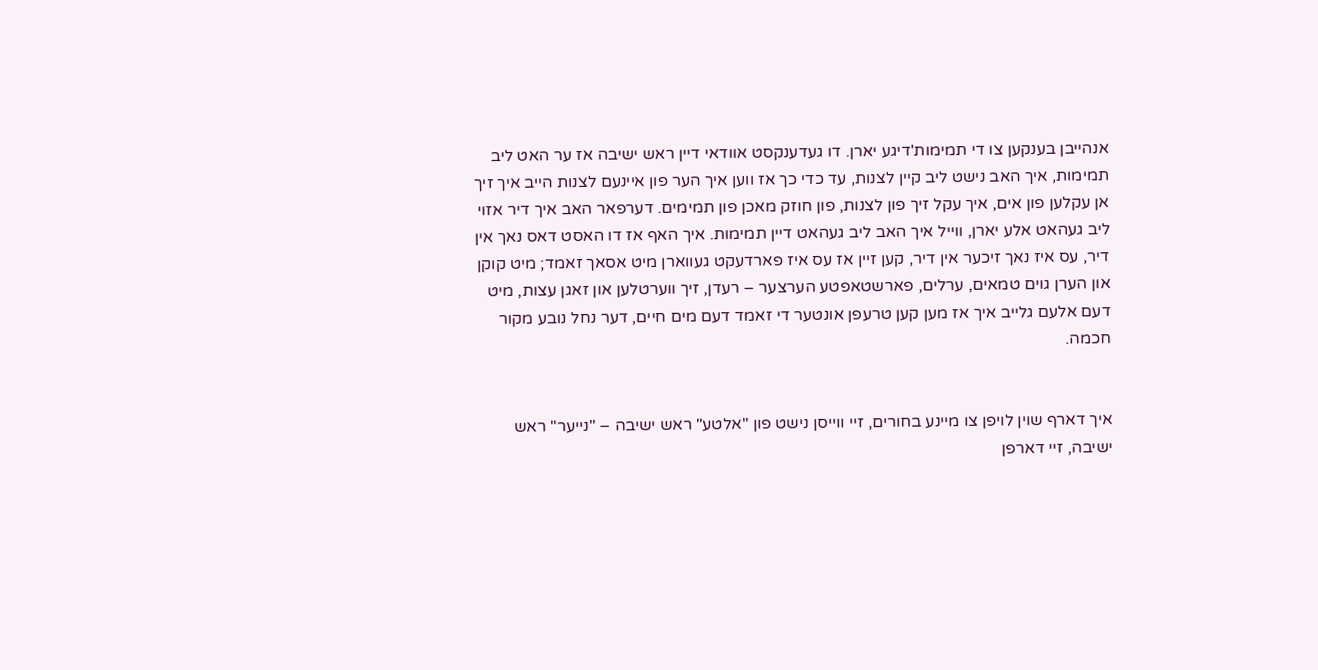אנהייבן בענקען צו די תמימות'דיגע יארן. דו געדענקסט אוודאי דיין ראש ישיבה אז ער האט ליב תמימות, איך האב נישט ליב קיין לצנות, עד כדי כך אז ווען איך הער פון איינעם לצנות הייב איך זיך אן עקלען פון אים, איך עקל זיך פון לצנות, פון חוזק מאכן פון תמימים. דערפאר האב איך דיר אזוי ליב געהאט אלע יארן, ווייל איך האב ליב געהאט דיין תמימות. איך האף אז דו האסט דאס נאך אין דיר, עס איז נאך זיכער אין דיר, קען זיין אז עס איז פארדעקט געווארן מיט אסאך זאמד; מיט קוקן און הערן גוים טמאים, ערלים, פארשטאפטע הערצער – רעדן, זיך ווערטלען און זאגן עצות, מיט דעם אלעם גלייב איך אז מען קען טרעפן אונטער די זאמד דעם מים חיים, דער נחל נובע מקור חכמה.


איך דארף שוין לויפן צו מיינע בחורים, זיי ווייסן נישט פון "אלטע" ראש ישיבה – "נייער" ראש ישיבה, זיי דארפן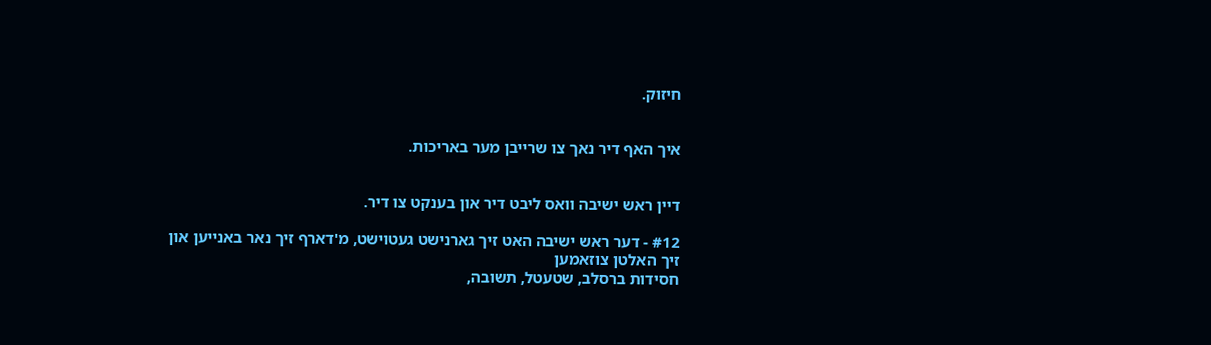חיזוק.


איך האף דיר נאך צו שרייבן מער באריכות.


דיין ראש ישיבה וואס ליבט דיר און בענקט צו דיר.

#12 - דער ראש ישיבה האט זיך גארנישט געטוישט, מ'דארף זיך נאר באנייען און זיך האלטן צוזאמען
חסידות ברסלב, שטעטל, תשובה,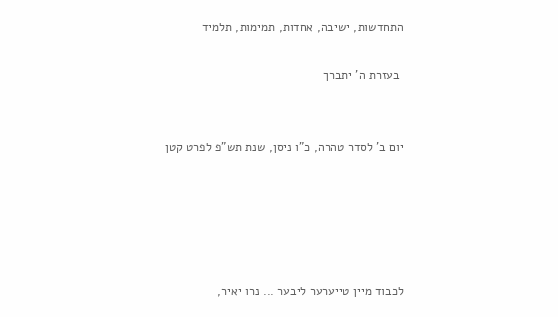התחדשות, ישיבה, אחדות, תמימות, תלמיד

 בעזרת ה' יתברך


יום ב' לסדר טהרה, כ"ו ניסן, שנת תש"פ לפרט קטן





לכבוד מיין טייערער ליבער ... נרו יאיר,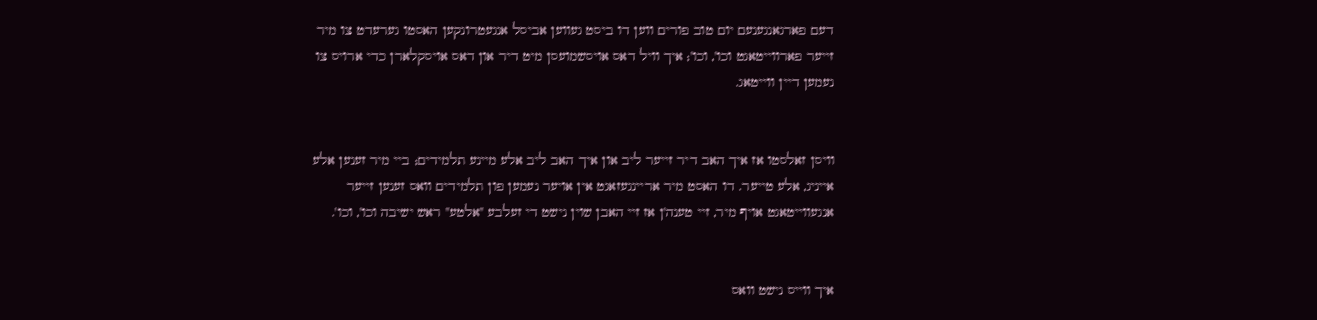דעם פארגאנגענעם יום טוב פורים ווען דו ביסט געווען אביסל אנגעטרונקען האסטו גערעדט צו מיר זייער פארווייטאגט וכו', וכו'; איך וויל דאס אויסשמועסן מיט דיר און דאס אויסקלארן כדי ארויס צו נעמען דיין ווייטאג.


וויסן זאלסטו אז איך האב דיר זייער ליב און איך האב ליב אלע מיינע תלמידים; ביי מיר זענען אלע אייניג, אלע טייער. דו האסט מיר אריינגעזאגט אין אויער נעמען פון תלמידים וואס זענען זייער אנגעווייטאגט אויף מיר, זיי טענה'ן אז זיי האבן שוין נישט די זעלבע "אלטע" ראש ישיבה וכו', וכו'.


איך ווייס נישט וואס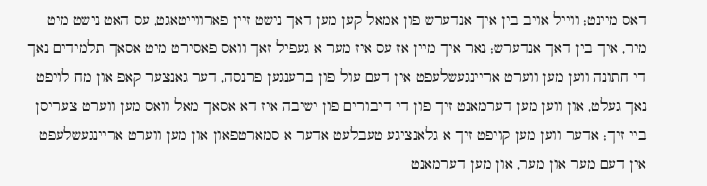דאס מיינט; ווייל אויב בין איך אנדערש פון אמאל קען מען דאך נישט זיין פארווייטאגט, עס האט נישט מיט מיר, איך בין דאך אנדערש; נאר איך מיין אז עס איז מער א געפיל זאך וואס פאסירט מיט אסאך תלמידים נאך די חתונה ווען מען ווערט אריינגעשלעפט אין דעם עול פון ברענגען פרנסה, דער גאנצער קאפ און מח לויפט נאך געלט, און ווען מען דערמאנט זיך פון די דיבורים פון ישיבה איז דא אסאך מאל וואס מען ווערט צעריסן ביי זיך; אדער ווען מען קויפט זיך א גלאנציגע טעבלעט אדער א סמארטפאון און מען ווערט אריינגעשלעפט אין דעם מער און מער, און מען דערמאנט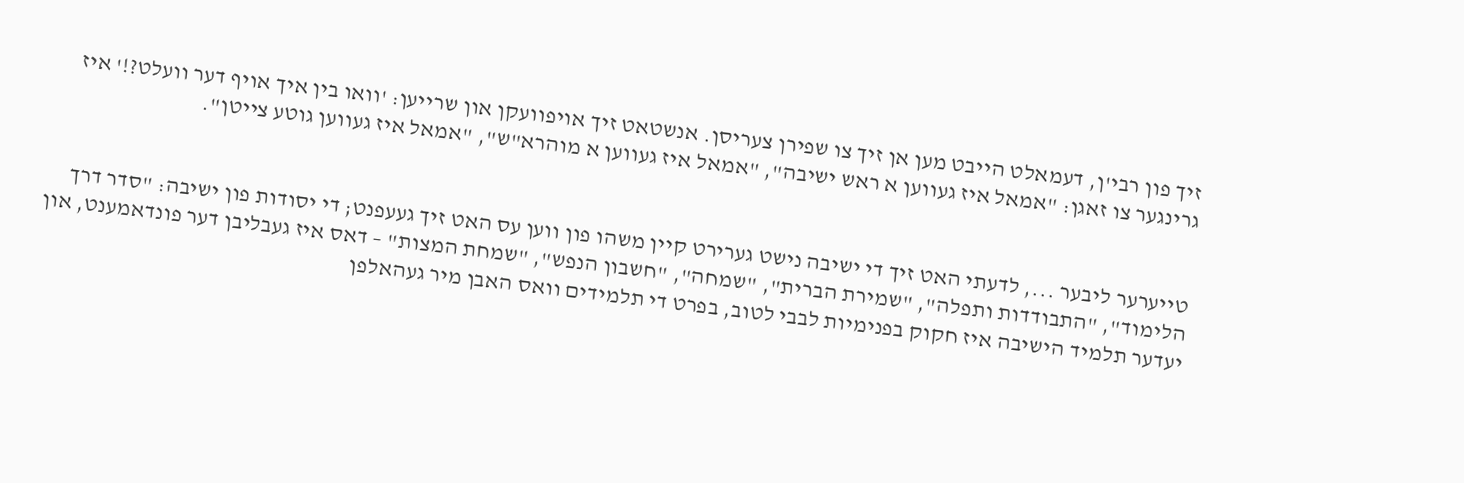זיך פון רבי'ן, דעמאלט הייבט מען אן זיך צו שפירן צעריסן. אנשטאט זיך אויפוועקן און שרייען: 'וואו בין איך אויף דער וועלט?!' איז גרינגער צו זאגן: "אמאל איז געווען א ראש ישיבה", "אמאל איז געווען א מוהרא"ש", "אמאל איז געווען גוטע צייטן".


טייערער ליבער ..., לדעתי האט זיך די ישיבה נישט גערירט קיין משהו פון ווען עס האט זיך געעפנט; די יסודות פון ישיבה: "סדר דרך הלימוד", "התבודדות ותפלה", "שמירת הברית", "שמחה", "חשבון הנפש", "שמחת המצות" – דאס איז געבליבן דער פונדאמענט, און יעדער תלמיד הישיבה איז חקוק בפנימיות לבבי לטוב, בפרט די תלמידים וואס האבן מיר געהאלפן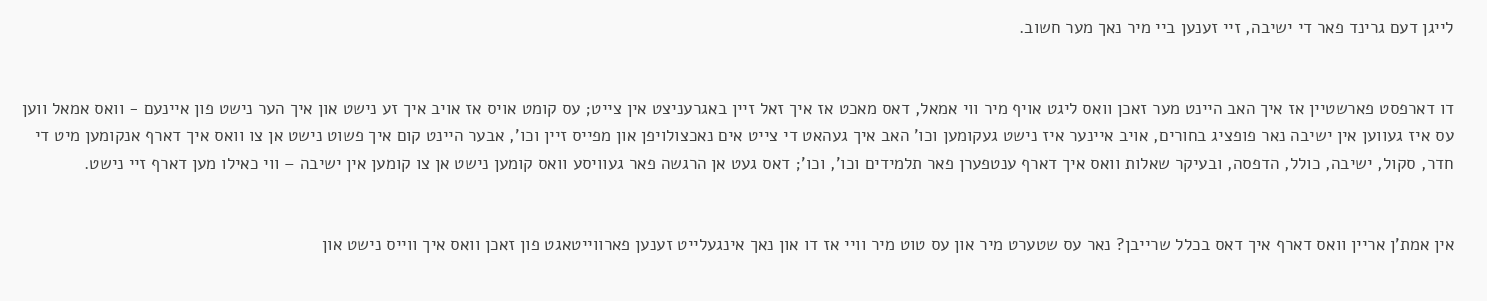לייגן דעם גרינד פאר די ישיבה, זיי זענען ביי מיר נאך מער חשוב.


דו דארפסט פארשטיין אז איך האב היינט מער זאכן וואס ליגט אויף מיר ווי אמאל, דאס מאכט אז איך זאל זיין באגרעניצט אין צייט; עס קומט אויס אז אויב איך זע נישט און איך הער נישט פון איינעם - וואס אמאל ווען עס איז געווען אין ישיבה נאר פופציג בחורים, אויב איינער איז נישט געקומען וכו' האב איך געהאט די צייט אים נאכצולויפן און מפייס זיין וכו', אבער היינט קום איך פשוט נישט אן צו וואס איך דארף אנקומען מיט די חדר, סקול, ישיבה, כולל, הדפסה, ובעיקר שאלות וואס איך דארף ענטפערן פאר תלמידים וכו', וכו'; דאס געט אן הרגשה פאר געוויסע וואס קומען נישט אן צו קומען אין ישיבה – ווי כאילו מען דארף זיי נישט.


אין אמת'ן אריין וואס דארף איך דאס בכלל שרייבן? נאר עס שטערט מיר און עס טוט מיר וויי אז דו און נאך אינגעלייט זענען פארווייטאגט פון זאכן וואס איך ווייס נישט און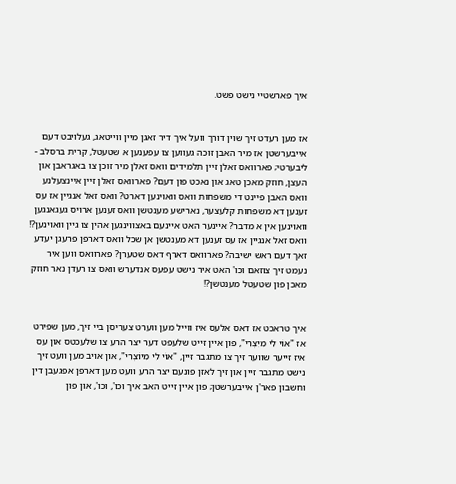איך פארשטיי נישט פשט.


אז מען רעדט זיך שוין דורך וועל איך דיר זאגן מיין ווייטאג, געלויבט דעם אייבערשטן אז מיר האבן זוכה געווען צו עפענען א שטעטל, קרית ברסלב - ליבערטי; פארוואס זאלן זיין תלמידים וואס זאלן מיר זוכן צו באגראבן און העצן, חוזק מאכן טאג און נאכט פון דעם? פארוואס זאלן זיין איינצעלנע וואס האבן פיינט די משפחות וואס וואוינען דארט? וואס זאל אנגיין אז עס זענען דא משפחות קלעצער, נארישע מענטשן וואס זענען ארויס געגאנגען וואוינען אין א מדבר? איינער האט איינעם באצווינגען אהין צו גיין וואוינען?! וואס זאל אנגיין אז עס זענען דא מענטשן אן שכל וואס דארפן פרעגן יעדע זאך דעם ראש ישיבה? פארוואס דארף דאס שטערן? פארוואס ווען איר נעמט זיך צוזאם וכו' האט איר נישט עפעס אנדערש וואס צו רעדן נאר חוזק מאכן פון שטעטל מענטשן?!


איך טראכט אז דאס אלעס איז ווייל מען ווערט צעריסן ביי זיך, מען שפירט אז "אוֹי לִי מִיִצְרִי", פון איין זייט שלעפט דער יצר הרע צו שלעכטס און עס איז זייער שווער זיך צו מתגבר זיין, "אוֹי לִי מִיוֹצְרִי", און אויב מען וועט זיך נישט מתגבר זיין און זיך לאזן פונעם יצר הרע וועט מען דארפן אפגעבן דין וחשבון פאר'ן אייבערשטן; פון איין זייט האב איך וכו', וכו', און פון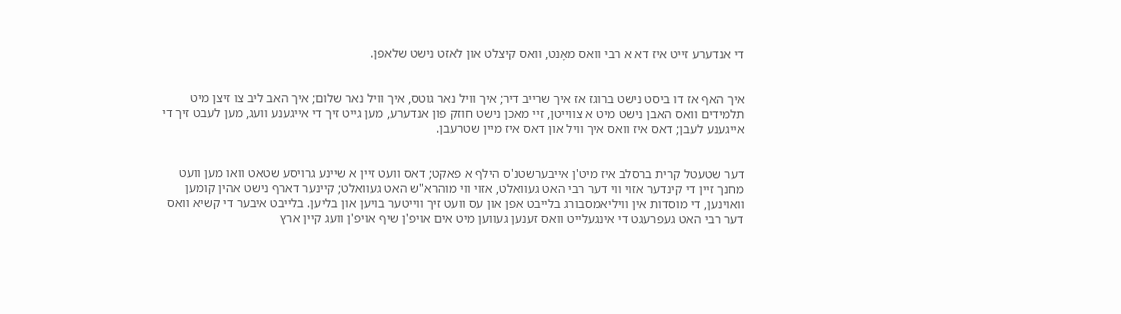די אנדערע זייט איז דא א רבי וואס מאָנט, וואס קיצלט און לאזט נישט שלאפן.


איך האף אז דו ביסט נישט ברוגז אז איך שרייב דיר; איך וויל נאר גוטס, איך וויל נאר שלום; איך האב ליב צו זיצן מיט תלמידים וואס האבן נישט מיט א צווייטן, זיי מאכן נישט חוזק פון אנדערע, מען גייט זיך די אייגענע וועג, מען לעבט זיך די אייגענע לעבן; דאס איז וואס איך וויל און דאס איז מיין שטרעבן.


דער שטעטל קרית ברסלב איז מיט'ן אייבערשטנ'ס הילף א פאקט; דאס וועט זיין א שיינע גרויסע שטאט וואו מען וועט מחנך זיין די קינדער אזוי ווי דער רבי האט געוואלט, אזוי ווי מוהרא"ש האט געוואלט; קיינער דארף נישט אהין קומען וואוינען, די מוסדות אין וויליאמסבורג בלייבט אפן און עס וועט זיך ווייטער בויען און בליען. בלייבט איבער די קשיא וואס דער רבי האט געפרעגט די אינגעלייט וואס זענען געווען מיט אים אויפ'ן שיף אויפ'ן וועג קיין ארץ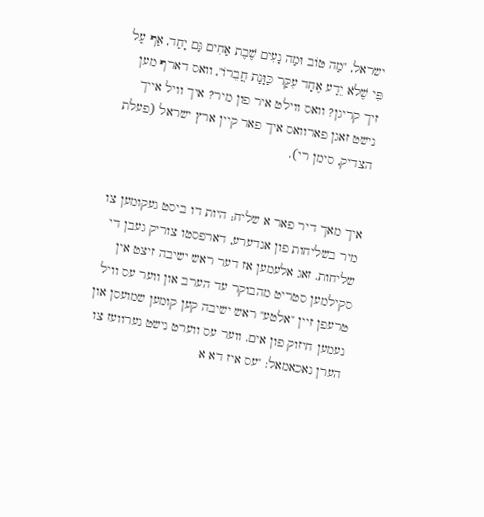ישראל, "מַה טּוֹב וּמַה נָעִים שֶׁבֶת אַחִים גַּם יָחַד, אַף עַל פִּי שֶׁלֹא יֵדַע אֶחָד עִקַּר כַּוָּנַת חֲבֵרוֹ", וואס דארף מען זיך קריגן? וואס ווילט איר פון מיר? איך וויל אייך נישט זאגן פארוואס איך פאר קיין ארץ ישראל (פעלת הצדיק, סימן רי).


איך מאך דיר פאר א שליח; היות דו ביסט געקומען צו מיר בשליחות פון אנדערע, דארפסטו צוריק געבן די שליחות. זאג אלעמען אז דער ראש ישיבה זיצט אין סקילמען סטריט מהבוקר עד הערב און ווער עס וויל טרעפן זיין "אלטע" ראש ישיבה קען קומען שמועסן און נעמען חיזוק פון אים. ווער עס ווערט נישט נערוועז צו הערן נאכאמאל: "עס איז דא א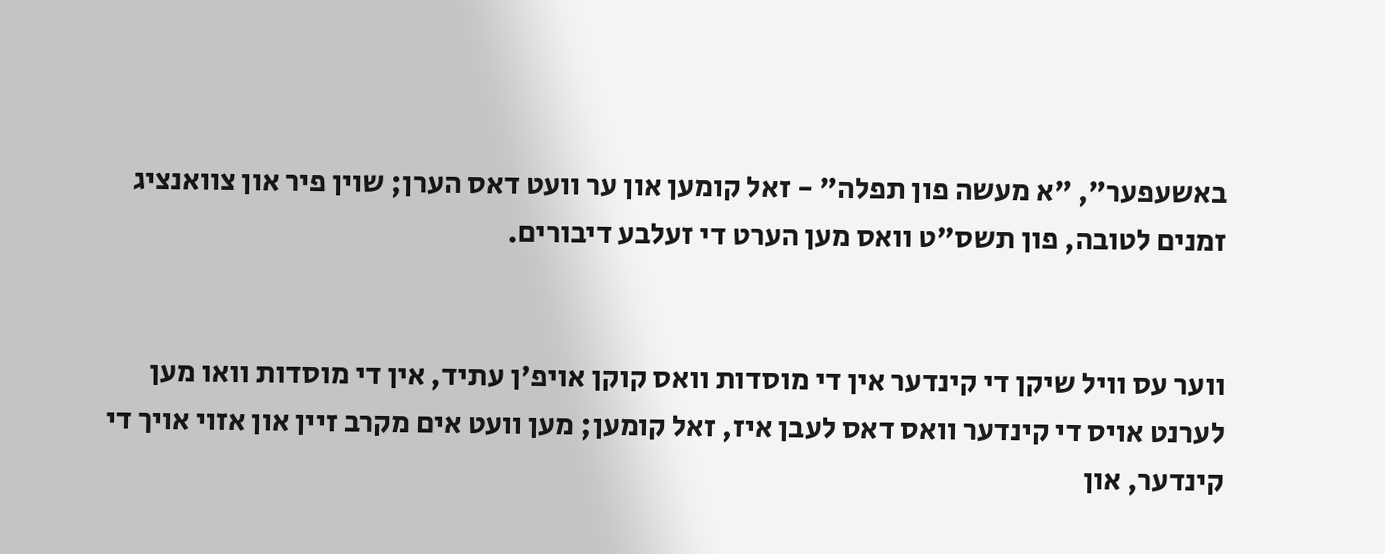באשעפער", "א מעשה פון תפלה" - זאל קומען און ער וועט דאס הערן; שוין פיר און צוואנציג זמנים לטובה, פון תשס"ט וואס מען הערט די זעלבע דיבורים.


ווער עס וויל שיקן די קינדער אין די מוסדות וואס קוקן אויפ'ן עתיד, אין די מוסדות וואו מען לערנט אויס די קינדער וואס דאס לעבן איז, זאל קומען; מען וועט אים מקרב זיין און אזוי אויך די קינדער, און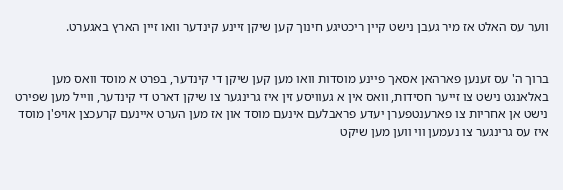ווער עס האלט אז מיר געבן נישט קיין ריכטיגע חינוך קען שיקן זיינע קינדער וואו זיין הארץ באגערט.


ברוך ה' עס זענען פארהאן אסאך פיינע מוסדות וואו מען קען שיקן די קינדער, בפרט א מוסד וואס מען באלאנגט נישט צו זייער חסידות, וואס אין א געוויסע זין איז גרינגער צו שיקן דארט די קינדער, ווייל מען שפירט נישט אן אחריות צו פארענטפערן יעדע פראבלעם אינעם מוסד און אז מען הערט איינעם קרעכצן אויפ'ן מוסד איז עס גרינגער צו נעמען ווי ווען מען שיקט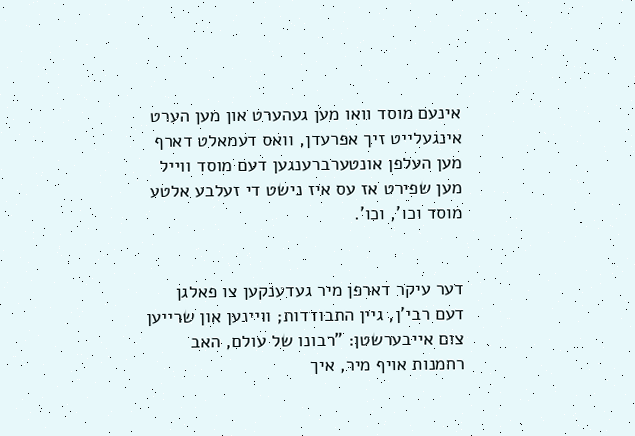אינעם מוסד וואו מען געהערט און מען הערט אינגעלייט זיך אפרעדן, וואס דעמאלט דארף מען העלפן אונטערברענגען דעם מוסד ווייל מען שפירט אז עס איז נישט די זעלבע אלטע מוסד וכו', וכו'.


דער עיקר דארפן מיר געדענקען צו פאלגן דעם רבי'ן, גיין התבודדות; וויינען און שרייען צום אייבערשטן: "רבונו של עולם, האב רחמנות אויף מיר, איך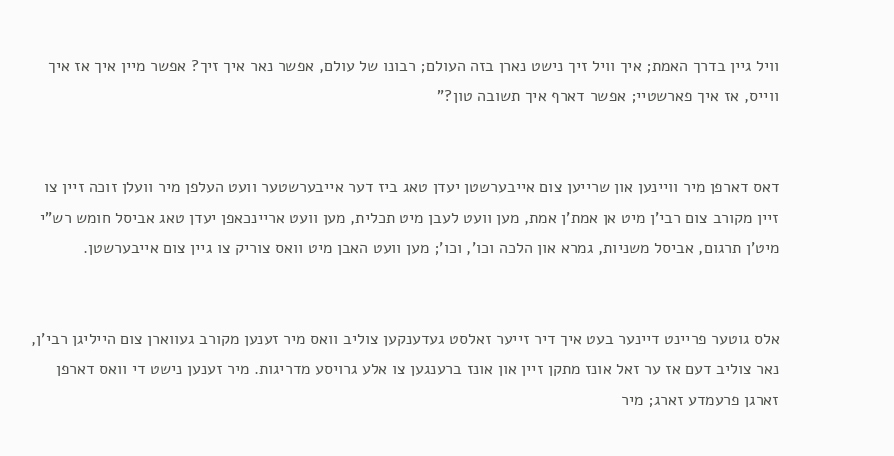וויל גיין בדרך האמת; איך וויל זיך נישט נארן בזה העולם; רבונו של עולם, אפשר נאר איך זיך? אפשר מיין איך אז איך ווייס, אז איך פארשטיי; אפשר דארף איך תשובה טון?"


דאס דארפן מיר וויינען און שרייען צום אייבערשטן יעדן טאג ביז דער אייבערשטער וועט העלפן מיר וועלן זוכה זיין צו זיין מקורב צום רבי'ן מיט אן אמת'ן אמת, מען וועט לעבן מיט תכלית, מען וועט אריינכאפן יעדן טאג אביסל חומש רש"י מיט'ן תרגום, אביסל משניות, גמרא און הלכה וכו', וכו'; מען וועט האבן מיט וואס צוריק צו גיין צום אייבערשטן.


אלס גוטער פריינט דיינער בעט איך דיר זייער זאלסט געדענקען צוליב וואס מיר זענען מקורב געווארן צום הייליגן רבי'ן, נאר צוליב דעם אז ער זאל אונז מתקן זיין און אונז ברענגען צו אלע גרויסע מדריגות. מיר זענען נישט די וואס דארפן זארגן פרעמדע זארג; מיר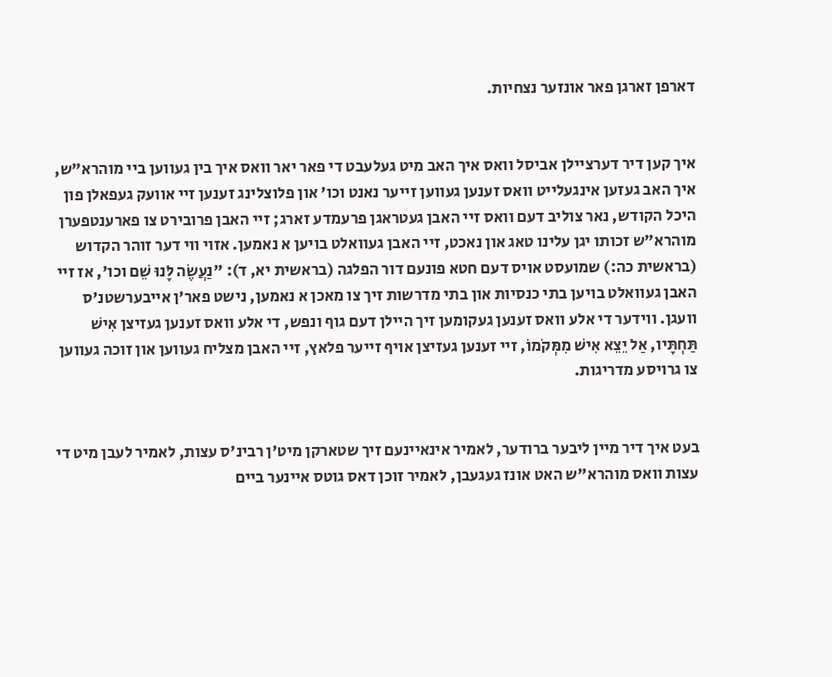דארפן זארגן פאר אונזער נצחיות.


איך קען דיר דערציילן אביסל וואס איך האב מיט געלעבט די פאר יאר וואס איך בין געווען ביי מוהרא"ש, איך האב געזען אינגעלייט וואס זענען געווען זייער נאנט וכו' און פלוצלינג זענען זיי אוועק געפאלן פון היכל הקודש, נאר צוליב דעם וואס זיי האבן געטראגן פרעמדע זארג; זיי האבן פרובירט צו פארענטפערן מוהרא"ש זכותו יגן עלינו טאג און נאכט, זיי האבן געוואלט בויען א נאמען. אזוי ווי דער זוהר הקדוש (בראשית כה:) שמועסט אויס דעם חטא פונעם דור הפלגה (בראשית יא, ד): "נַעֲשֶׂה לָּנוּ שֵׁם וכו', אז זיי האבן געוואלט בויען בתי כנסיות און בתי מדרשות זיך צו מאכן א נאמען, נישט פאר'ן אייבערשטנ'ס וועגן. ווידער די אלע וואס זענען געקומען זיך היילן דעם גוף ונפש, די אלע וואס זענען געזיצן אִישׁ תַּחְתָּיו, אַל יֵצֵא אִישׁ מִמְּקֹמוֹ, זיי זענען געזיצן אויף זייער פלאץ, זיי האבן מצליח געווען און זוכה געווען צו גרויסע מדריגות.


בעט איך דיר מיין ליבער ברודער, לאמיר אינאיינעם זיך שטארקן מיט'ן רבינ'ס עצות, לאמיר לעבן מיט די עצות וואס מוהרא"ש האט אונז געגעבן, לאמיר זוכן דאס גוטס איינער ביים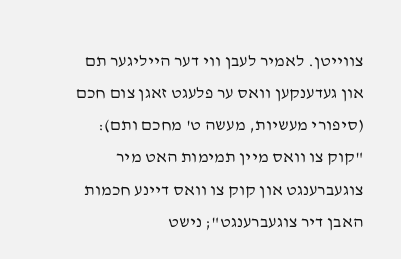צווייטן. לאמיר לעבן ווי דער הייליגער תם און געדענקען וואס ער פלעגט זאגן צום חכם (סיפורי מעשיות, מעשה ט' מחכם ותם): "קוק צו וואס מיין תמימות האט מיר צוגעברענגט און קוק צו וואס דיינע חכמות האבן דיר צוגעברענגט"; נישט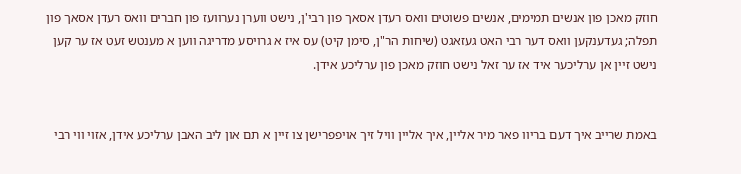חוזק מאכן פון אנשים תמימים, אנשים פשוטים וואס רעדן אסאך פון רבי'ן, נישט ווערן נערוועז פון חברים וואס רעדן אסאך פון תפלה; געדענקען וואס דער רבי האט געזאגט (שיחות הר"ן, סימן קיט) עס איז א גרויסע מדריגה ווען א מענטש זעט אז ער קען נישט זיין אן ערליכער איד אז ער זאל נישט חוזק מאכן פון ערליכע אידן.


באמת שרייב איך דעם בריוו פאר מיר אליין, איך אליין וויל זיך אויפפרישן צו זיין א תם און ליב האבן ערליכע אידן, אזוי ווי רבי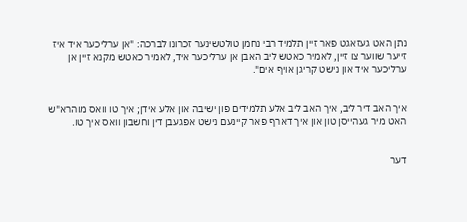נתן האט געזאגט פאר זיין תלמיד רבי נחמן טולטשינער זכרונו לברכה: "אן ערליכער איד איז זייער שווער צו זיין, לאמיר כאטש ליב האבן אן ערליכער איד, לאמיר כאטש מקנא זיין אן ערליכער איד און נישט קריגן אויף אים".


איך האב דיר ליב, איך האב ליב אלע תלמידים פון ישיבה און אלע אידן; איך טו וואס מוהרא"ש האט מיר געהייסן טון און איך דארף פאר קיינעם נישט אפגעבן דין וחשבון וואס איך טו.


דער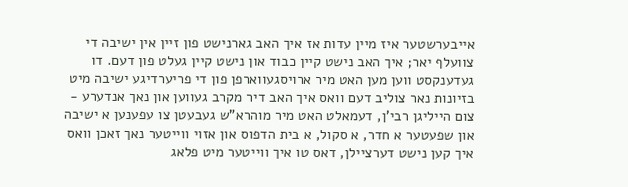אייבערשטער איז מיין עדות אז איך האב גארנישט פון זיין אין ישיבה די צוועלף יאר; איך האב נישט קיין כבוד און נישט קיין געלט פון דעם. דו געדענקסט ווען מען האט מיר ארויסגעווארפן פון די פריערדיגע ישיבה מיט בזיונות נאר צוליב דעם וואס איך האב דיר מקרב געווען און נאך אנדערע - צום הייליגן רבי'ן, דעמאלט האט מיר מוהרא"ש געבעטן צו עפענען א ישיבה און שפעטער א חדר, א סקול, א בית הדפוס און אזוי ווייטער נאך זאכן וואס איך קען נישט דערציילן, דאס טו איך ווייטער מיט פלאג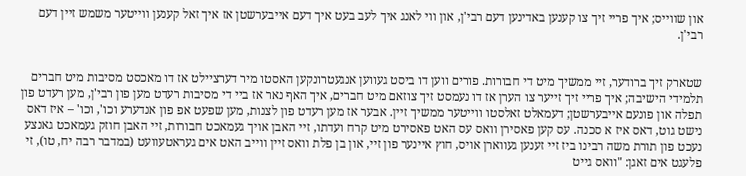און שווייס; איך פריי זיך צו קענען באדינען דעם רבי'ן, און ווי לאנג איך לעב בעט איך דעם אייבערשטן אז איך זאל קענען ווייטער משמש זיין דעם רבי'ן.


שטארק זיך ברודער, זיי ממשיך מיט די חבורות. פורים ווען דו ביסט געווען אנגעטרונקען האסטו מיר דערציילט אז דו מאכסט מסיבות מיט חברים תלמידי הישיבה; איך פריי זיך זייער צו הערן אז דו נעמסט זיך צוזאם מיט חברים, איך האף נאר אז ביי די מסיבות רעדט מען פון רבי'ן, מען רעדט פון תפלה און פונעם אייבערשטן; דעמאלט זאלסטו ווייטער ממשיך זיין. אבער אז מען רעדט פון לצנות, מען שפעט אפ פון אנדערע וכו', וכו' – איז דאס נישט גוט, דאס איז א סכנה. עס קען פאסירן וואס עס האט פאסירט מיט קרח ועדתו, זיי האבן אויך געמאכט חבורות, זיי האבן חוזק געמאכט גאנצע נעכט פון תורת משה רבינו ביז זיי זענען געווארן אויס, חוץ איינער פון זיי, און בן פלת וואס זיין ווייב האט אים געראטעוועט (במדבר רבה יח, טו), זי פלעגט אים זאגן: "וואס גייט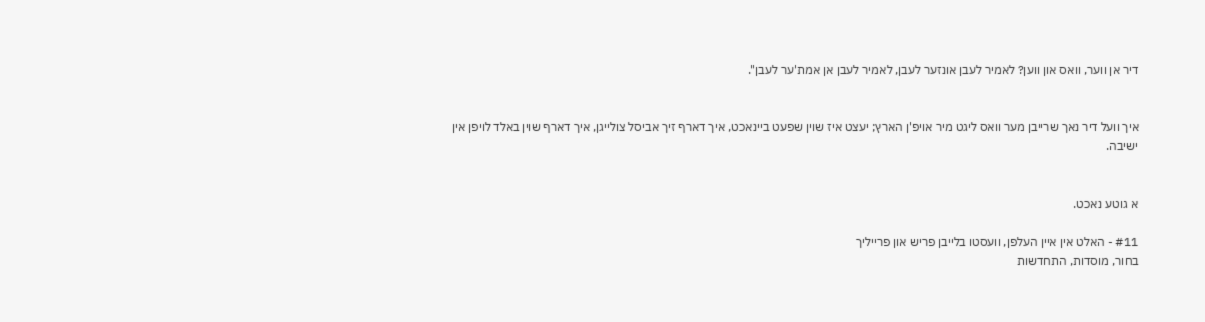דיר אן ווער, וואס און ווען? לאמיר לעבן אונזער לעבן, לאמיר לעבן אן אמת'ער לעבן".


איך וועל דיר נאך שרייבן מער וואס ליגט מיר אויפ'ן הארץ; יעצט איז שוין שפעט ביינאכט, איך דארף זיך אביסל צולייגן, איך דארף שוין באלד לויפן אין ישיבה.


א גוטע נאכט.

#11 - האלט אין איין העלפן, וועסטו בלייבן פריש און פרייליך
בחור, מוסדות, התחדשות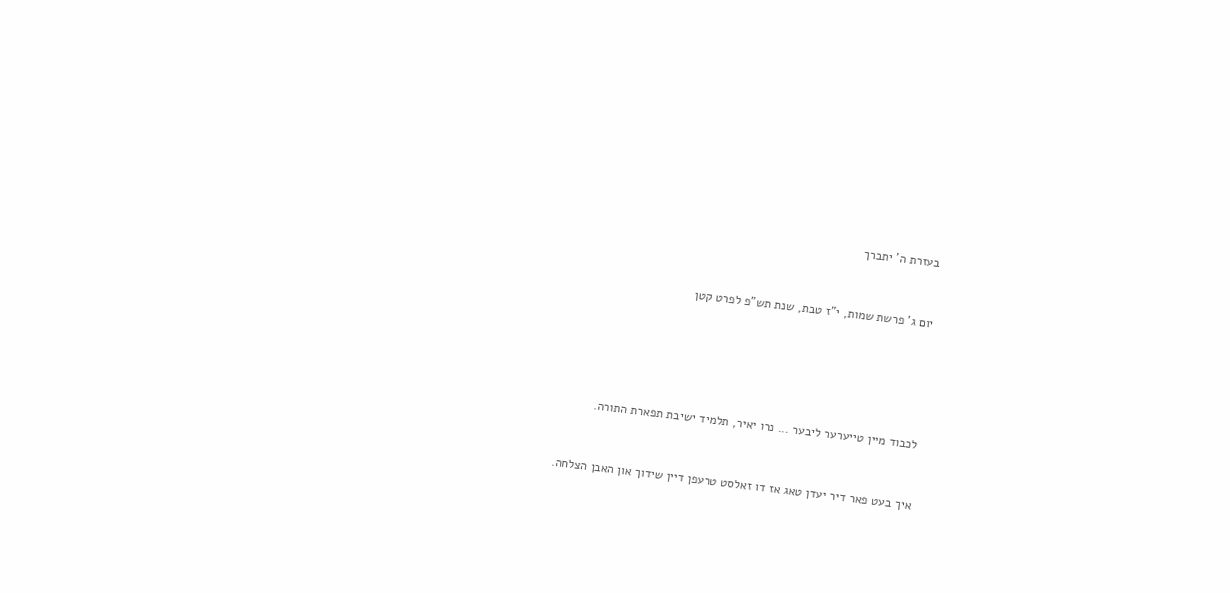בעזרת ה' יתברך


יום ג' פרשת שמות, י"ז טבת, שנת תש"פ לפרט קטן





לכבוד מיין טייערער ליבער ... נרו יאיר, תלמיד ישיבת תפארת התורה.


איך בעט פאר דיר יעדן טאג אז דו זאלסט טרעפן דיין שידוך און האבן הצלחה.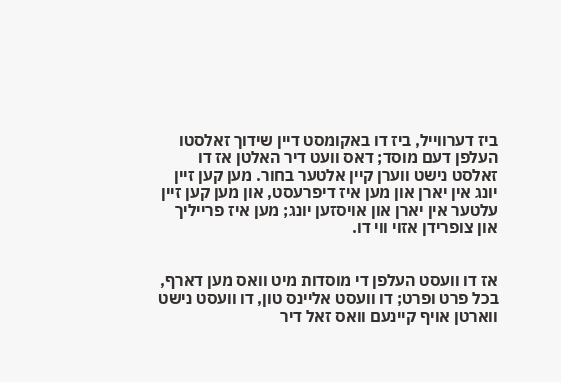ביז דערווייל, ביז דו באקומסט דיין שידוך זאלסטו העלפן דעם מוסד; דאס וועט דיר האלטן אז דו זאלסט נישט ווערן קיין אלטער בחור. מען קען זיין יונג אין יארן און מען איז דיפרעסט, און מען קען זיין עלטער אין יארן און אויסזען יונג; מען איז פרייליך און צופרידן אזוי ווי דו.


אז דו וועסט העלפן די מוסדות מיט וואס מען דארף, בכל פרט ופרט; דו וועסט אליינס טון, דו וועסט נישט ווארטן אויף קיינעם וואס זאל דיר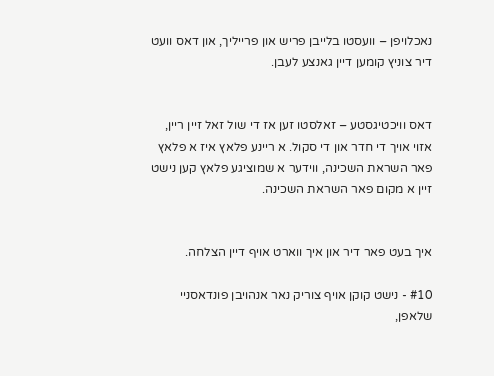נאכלויפן – וועסטו בלייבן פריש און פרייליך, און דאס וועט דיר צוניץ קומען דיין גאנצע לעבן.


דאס וויכטיגסטע – זאלסטו זען אז די שול זאל זיין ריין, אזוי אויך די חדר און די סקול. א ריינע פלאץ איז א פלאץ פאר השראת השכינה, ווידער א שמוציגע פלאץ קען נישט זיין א מקום פאר השראת השכינה.


איך בעט פאר דיר און איך ווארט אויף דיין הצלחה.

#10 - נישט קוקן אויף צוריק נאר אנהויבן פונדאסניי
שלאפן,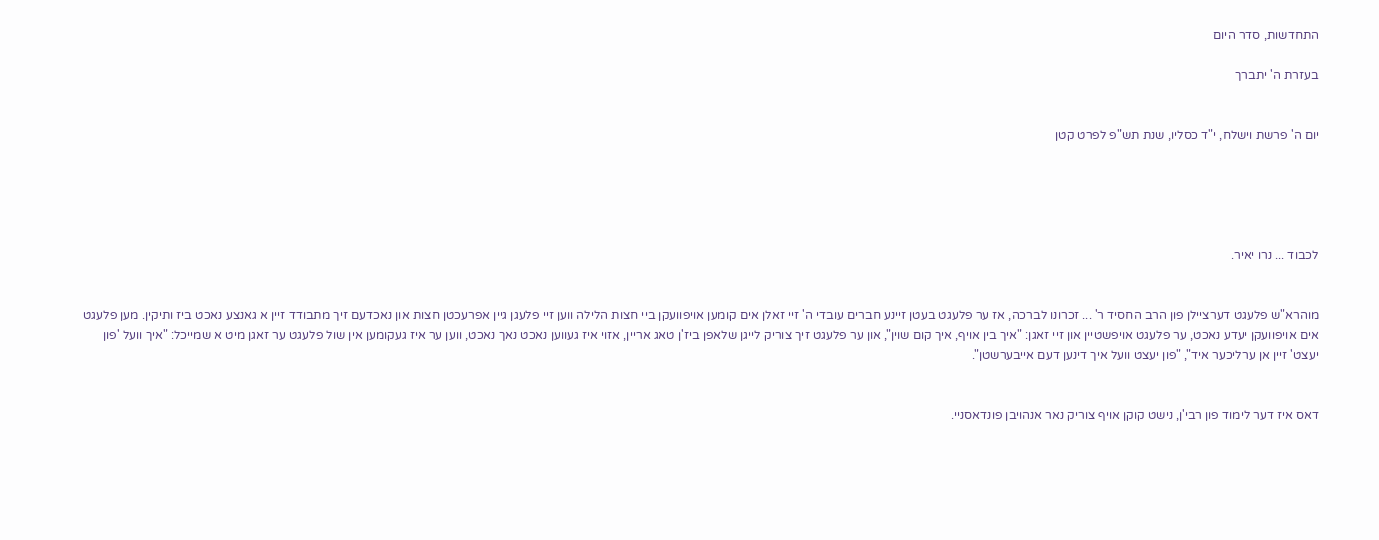התחדשות, סדר היום

בעזרת ה' יתברך


יום ה' פרשת וישלח, י"ד כסליו, שנת תש"פ לפרט קטן





לכבוד ... נרו יאיר.


מוהרא"ש פלעגט דערציילן פון הרב החסיד ר' ... זכרונו לברכה, אז ער פלעגט בעטן זיינע חברים עובדי ה' זיי זאלן אים קומען אויפוועקן ביי חצות הלילה ווען זיי פלעגן גיין אפרעכטן חצות און נאכדעם זיך מתבודד זיין א גאנצע נאכט ביז ותיקין. מען פלעגט אים אויפוועקן יעדע נאכט, ער פלעגט אויפשטיין און זיי זאגן: "איך בין אויף, איך קום שוין", און ער פלעגט זיך צוריק לייגן שלאפן ביז'ן טאג אריין, אזוי איז געווען נאכט נאך נאכט, ווען ער איז געקומען אין שול פלעגט ער זאגן מיט א שמייכל: "איך וועל 'פון יעצט' זיין אן ערליכער איד", "פון יעצט וועל איך דינען דעם אייבערשטן".


דאס איז דער לימוד פון רבי'ן, נישט קוקן אויף צוריק נאר אנהויבן פונדאסניי.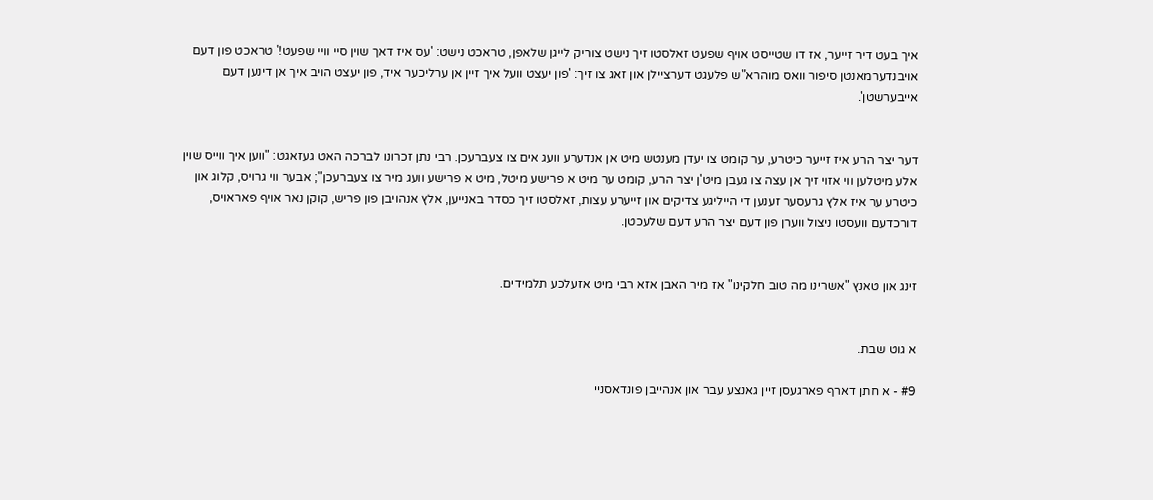איך בעט דיר זייער, אז דו שטייסט אויף שפעט זאלסטו זיך נישט צוריק לייגן שלאפן, טראכט נישט: 'עס איז דאך שוין סיי וויי שפעט!' טראכט פון דעם אויבנדערמאנטן סיפור וואס מוהרא"ש פלעגט דערציילן און זאג צו זיך: 'פון יעצט וועל איך זיין אן ערליכער איד, פון יעצט הויב איך אן דינען דעם אייבערשטן'.


דער יצר הרע איז זייער כיטרע, ער קומט צו יעדן מענטש מיט אן אנדערע וועג אים צו צעברעכן. רבי נתן זכרונו לברכה האט געזאגט: "ווען איך ווייס שוין אלע מיטלען ווי אזוי זיך אן עצה צו געבן מיט'ן יצר הרע, קומט ער מיט א פרישע מיטל, מיט א פרישע וועג מיר צו צעברעכן"; אבער ווי גרויס, קלוג און כיטרע ער איז אלץ גרעסער זענען די הייליגע צדיקים און זייערע עצות, זאלסטו זיך כסדר באנייען, אלץ אנהויבן פון פריש, קוקן נאר אויף פאראויס, דורכדעם וועסטו ניצול ווערן פון דעם יצר הרע דעם שלעכטן.


זינג און טאנץ "אשרינו מה טוב חלקינו" אז מיר האבן אזא רבי מיט אזעלכע תלמידים.


א גוט שבת.

#9 - א חתן דארף פארגעסן זיין גאנצע עבר און אנהייבן פונדאסניי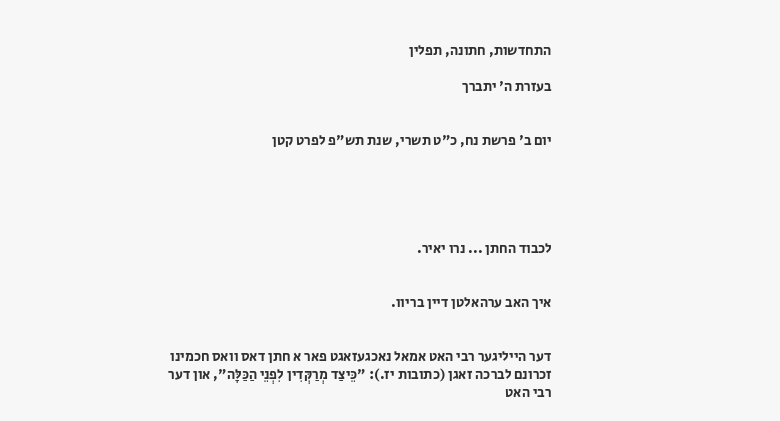התחדשות, חתונה, תפלין

בעזרת ה' יתברך


יום ב' פרשת נח, כ"ט תשרי, שנת תש"פ לפרט קטן





לכבוד החתן ... נרו יאיר.


איך האב ערהאלטן דיין בריוו.


דער הייליגער רבי האט אמאל נאכגעזאגט פאר א חתן דאס וואס חכמינו זכרונם לברכה זאגן (כתובות יז.): "כֵּיצַד מְרַקְּדִין לִפְנֵי הַכַּלָּה", און דער רבי האט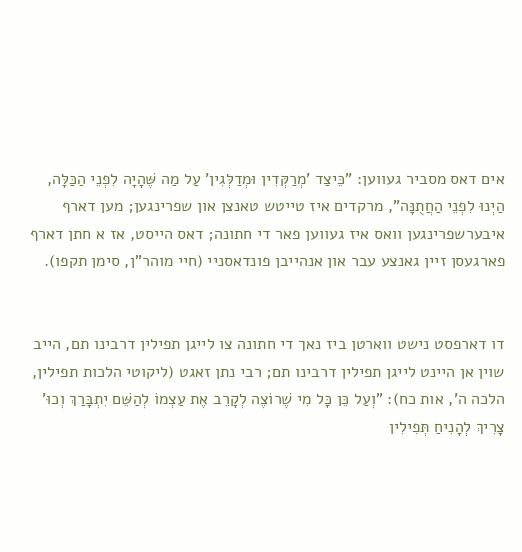אים דאס מסביר געווען: "כֵּיצַד 'מְרַקְּדִין וּמְדַלְּגִין' עַל מַה שֶּׁהָיָה לִפְנֵי הַכַּלָּה, הַיְנוּ לִפְנֵי הַחֲתֻנָּה", מרקדים איז טייטש טאנצן און שפרינגען; מען דארף איבערשפרינגען וואס איז געווען פאר די חתונה; דאס הייסט, אז א חתן דארף פארגעסן זיין גאנצע עבר און אנהייבן פונדאסניי (חיי מוהר"ן, סימן תקפו).


דו דארפסט נישט ווארטן ביז נאך די חתונה צו לייגן תפילין דרבינו תם, הייב שוין אן היינט לייגן תפילין דרבינו תם; רבי נתן זאגט (ליקוטי הלכות תפילין, הלכה ה', אות כח): "וְעַל כֵּן כָּל מִי שֶׁרוֹצֶה לְקָרֵב אֶת עַצְמוֹ לְהַשֵּׁם יִתְבָּרַךְ וְכוּ' צָרִיךְ לְהָנִיחַ תְּפִילִין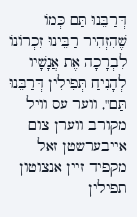דְּרַבֵּנוּ תַּם כְּמוֹ שֶׁהִזְהִיר רַבֵּינוּ זִכְרוֹנוֹ לִבְרָכָה אֶת אֲנָשָׁיו לְהָנִיחַ תְּפִילִין דְּרַבֵּנוּ תַּם", ווער עס וויל מקורב ווערן צום אייבערשטן זאל מקפיד זיין אנצוטון תפילין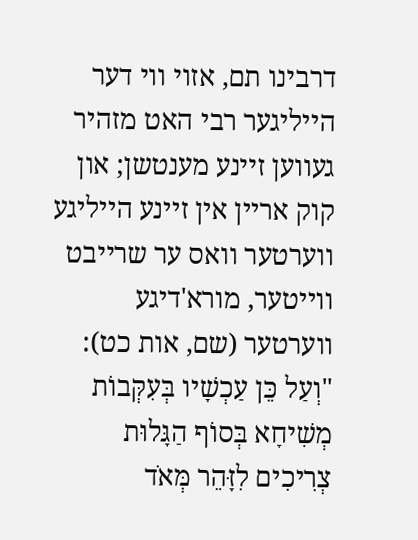דרבינו תם, אזוי ווי דער הייליגער רבי האט מזהיר געווען זיינע מענטשן; און קוק אריין אין זיינע הייליגע ווערטער וואס ער שרייבט ווייטער, מורא'דיגע ווערטער (שם, אות כט): "וְעַל כֵּן עַכְשָׁיו בְּעִקְּבוֹת מְשִׁיחָא בְּסוֹף הַגָּלוּת צְרִיכִים לִזָּהֵר מְּאֹד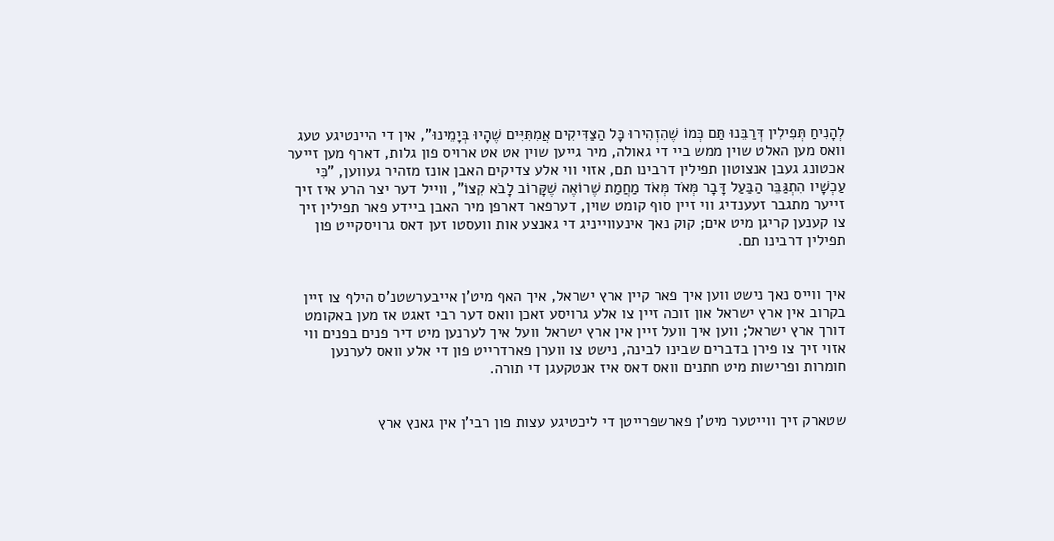לְהָנִיחַ תְּפִילִין דְּרַבֵּנוּ תַּם כְּמוֹ שֶׁהִזְהִירוּ כָּל הַצַּדִּיקִים אֲמִתִּיִּים שֶׁהָיוּ בְּיָמֵינוּ", אין די היינטיגע טעג וואס מען האלט שוין ממש ביי די גאולה, מיר גייען שוין אט אט ארויס פון גלות, דארף מען זייער אכטונג געבן אנצוטון תפילין דרבינו תם, אזוי ווי אלע צדיקים האבן אונז מזהיר געווען, "כִּי עַכְשָׁיו הִתְגַּבֵּר הַבַּעַל דָּבָר מְּאֹד מְּאֹד מַחֲמַת שֶׁרוֹאֶה שֶׁקָּרוֹב לָבֹא קִצּוֹ", ווייל דער יצר הרע איז זיך זייער מתגבר זעענדיג ווי זיין סוף קומט שוין, דערפאר דארפן מיר האבן ביידע פאר תפילין זיך צו קענען קריגן מיט אים; קוק נאך אינעווייניג די גאנצע אות וועסטו זען דאס גרויסקייט פון תפילין דרבינו תם.


איך ווייס נאך נישט ווען איך פאר קיין ארץ ישראל, איך האף מיט'ן אייבערשטנ'ס הילף צו זיין בקרוב אין ארץ ישראל און זוכה זיין צו אלע גרויסע זאכן וואס דער רבי זאגט אז מען באקומט דורך ארץ ישראל; ווען איך וועל זיין אין ארץ ישראל וועל איך לערנען מיט דיר פנים בפנים ווי אזוי זיך צו פירן בדברים שבינו לבינה, נישט צו ווערן פארדרייט פון די אלע וואס לערנען חומרות ופרישות מיט חתנים וואס דאס איז אנטקעגן די תורה.


שטארק זיך ווייטער מיט'ן פארשפרייטן די ליכטיגע עצות פון רבי'ן אין גאנץ ארץ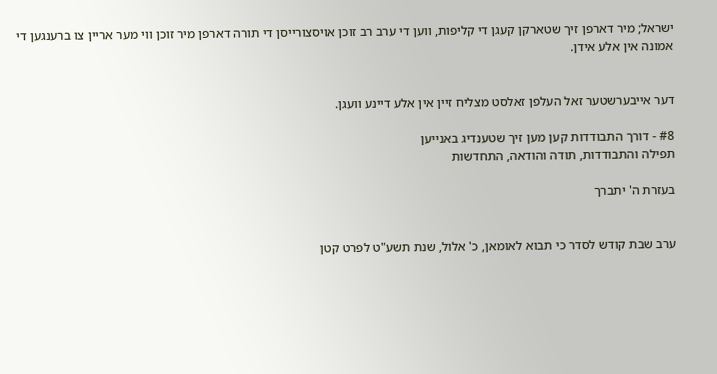ישראל; מיר דארפן זיך שטארקן קעגן די קליפות, ווען די ערב רב זוכן אויסצורייסן די תורה דארפן מיר זוכן ווי מער אריין צו ברענגען די אמונה אין אלע אידן.


דער אייבערשטער זאל העלפן זאלסט מצליח זיין אין אלע דיינע וועגן.

#8 - דורך התבודדות קען מען זיך שטענדיג באנייען
תפילה והתבודדות, תודה והודאה, התחדשות

בעזרת ה' יתברך


ערב שבת קודש לסדר כי תבוא לאומאן, כ' אלול, שנת תשע"ט לפרט קטן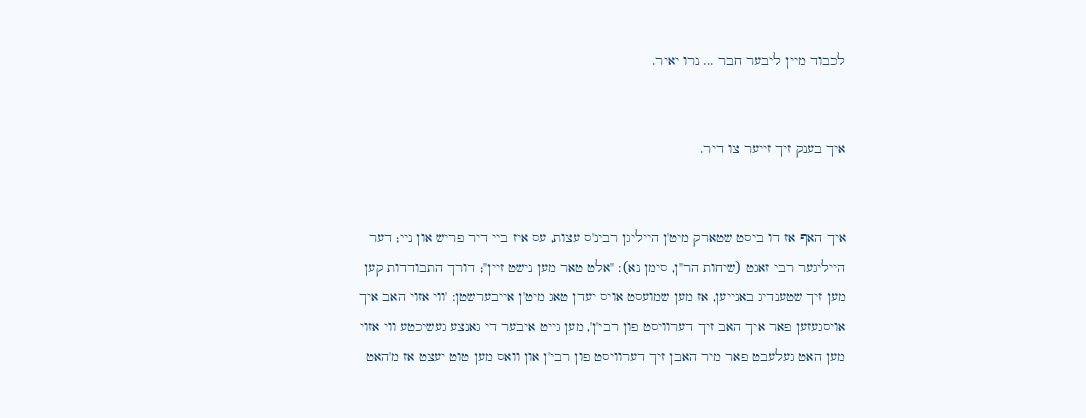לכבוד מיין ליבער חבר ... נרו יאיר.


איך בענק זיך זייער צו דיר.


איך האף אז דו ביסט שטארק מיט'ן הייליגן רבינ'ס עצות, עס איז ביי דיר פריש און ניי; דער הייליגער רבי זאגט (שיחות הר"ן, סימן נא): "אלט טאר מען נישט זיין"; דורך התבודדות קען מען זיך שטענדיג באנייען, אז מען שמועסט אויס יעדן טאג מיט'ן אייבערשטן: 'ווי אזוי האב איך אויסגעזען פאר איך האב זיך דערוויסט פון רבי'ן', מען גייט איבער די גאנצע געשיכטע ווי אזוי מען האט געלעבט פאר מיר האבן זיך דערוויסט פון רבי'ן און וואס מען טוט יעצט אז מ'האט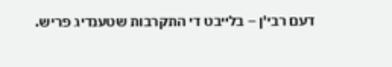דעם רבי'ן – בלייבט די התקרבות שטענדיג פריש.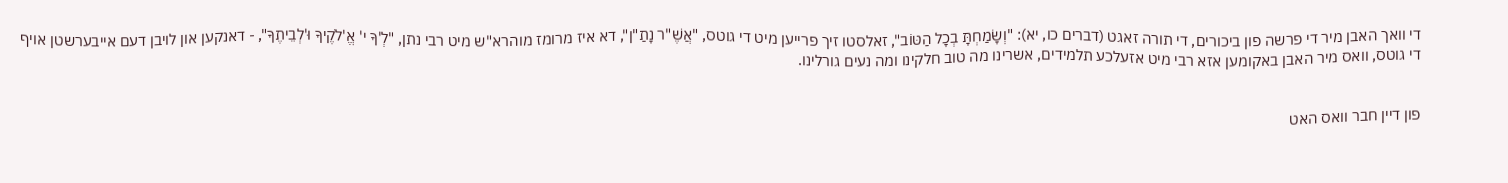די וואך האבן מיר די פרשה פון ביכורים, די תורה זאגט (דברים כו, יא): "וְשָׂמַחְתָּ בְכָל הַטּוֹב", זאלסטו זיך פרייען מיט די גוטס, "אֲשֶׁ"ר נָתַ"ן", דא איז מרומז מוהרא"ש מיט רבי נתן, "לְ'ךָ י' אֱ'לֹקֶיךָ וּ'לְבֵיתֶךָ", - דאנקען און לויבן דעם אייבערשטן אויף די גוטס, וואס מיר האבן באקומען אזא רבי מיט אזעלכע תלמידים, אשרינו מה טוב חלקינו ומה נעים גורלינו.


פון דיין חבר וואס האט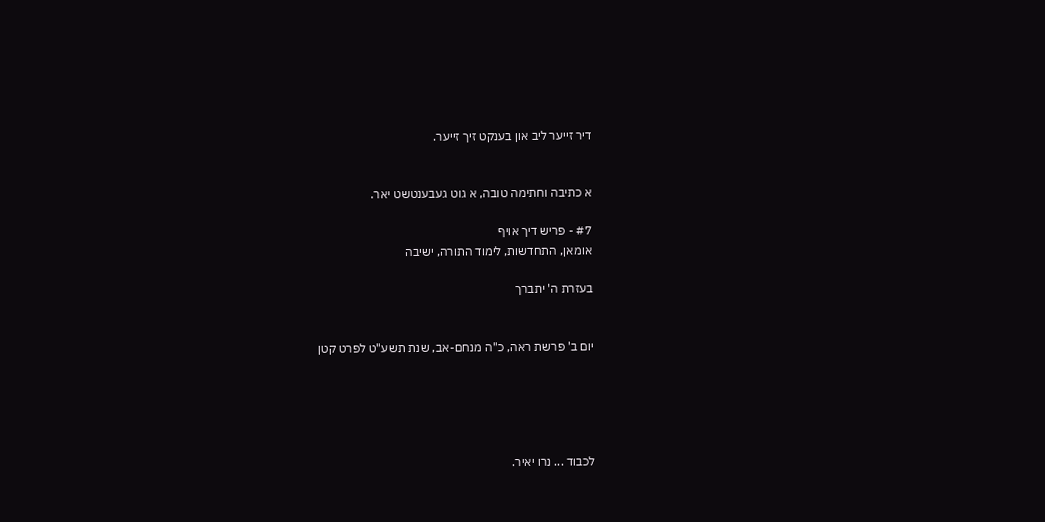דיר זייער ליב און בענקט זיך זייער.


א כתיבה וחתימה טובה, א גוט געבענטשט יאר.

#7 - פריש דיך אויף
אומאן, התחדשות, לימוד התורה, ישיבה

בעזרת ה' יתברך


יום ב' פרשת ראה, כ"ה מנחם-אב, שנת תשע"ט לפרט קטן





לכבוד ... נרו יאיר.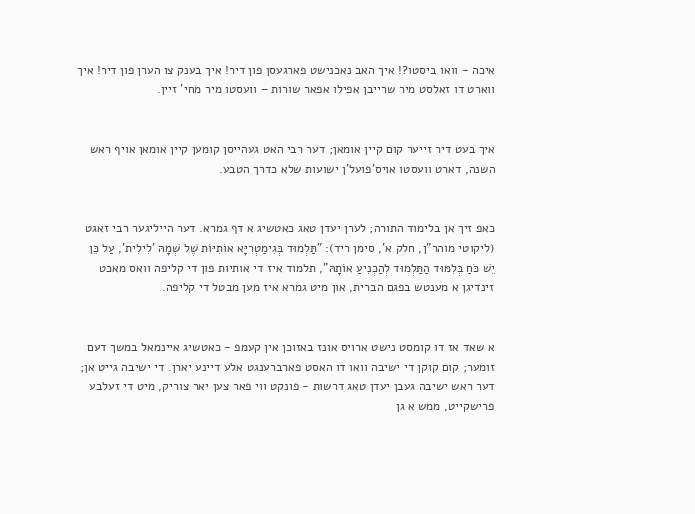איכה - וואו ביסטו?! איך האב נאכנישט פארגעסן פון דיר! איך בענק צו הערן פון דיר! איך ווארט דו זאלסט מיר שרייבן אפילו אפאר שורות – וועסטו מיר מחי' זיין.


איך בעט דיר זייער קום קיין אומאן; דער רבי האט געהייסן קומען קיין אומאן אויף ראש השנה, דארט וועסטו אויס'פועל'ן ישועות שלא כדרך הטבע.


כאפ זיך אן בלימוד התורה; לערן יעדן טאג כאטשיג א דף גמרא. דער הייליגער רבי זאגט (ליקוטי מוהר"ן, חלק א', סימן ריד): "תַּלְמוּד בְּגִימַטְרִיָּא אוֹתִיּוֹת שֶׁל שְׁמָהּ 'לִילִית', עַל כֵּן יֵשׁ כֹּחַ בְּלִמּוּד הַתַּלְמוּד לְהַכְנִיעַ אוֹתָהּ", תלמוד איז די אותיות פון די קליפה וואס מאכט זינדיגן א מענטש בפגם הברית, און מיט גמרא איז מען מבטל די קליפה.


א שאד אז דו קומסט נישט ארויס אונז באזוכן אין קעמפ - כאטשיג איינמאל במשך דעם זומער; קום קוקן די ישיבה וואו דו האסט פארברענגט אלע דיינע יארן. די ישיבה גייט אן; דער ראש ישיבה געבן יעדן טאג דרשות - פונקט ווי פאר צען יאר צוריק, מיט די זעלבע פרישקייט, ממש א גן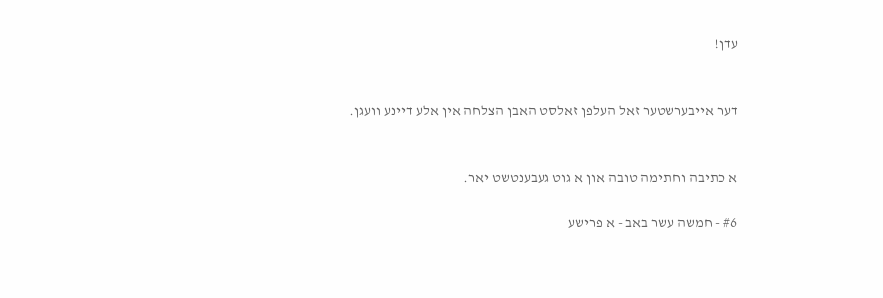עדן!


דער אייבערשטער זאל העלפן זאלסט האבן הצלחה אין אלע דיינע וועגן.


א כתיבה וחתימה טובה און א גוט געבענטשט יאר.

#6 - חמשה עשר באב - א פרישע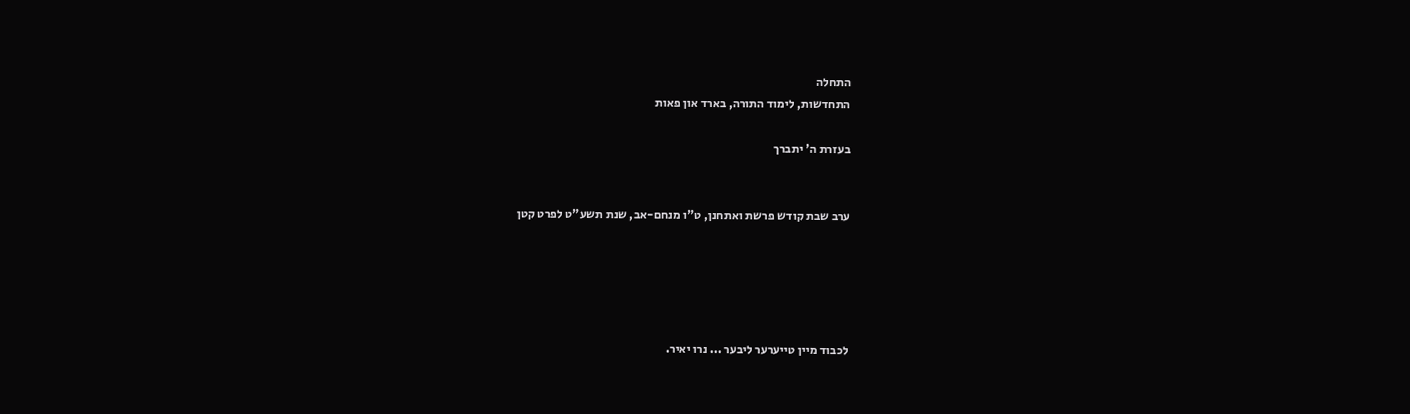התחלה
התחדשות, לימוד התורה, בארד און פאות

בעזרת ה' יתברך


ערב שבת קודש פרשת ואתחנן, ט"ו מנחם-אב, שנת תשע"ט לפרט קטן





לכבוד מיין טייערער ליבער ... נרו יאיר.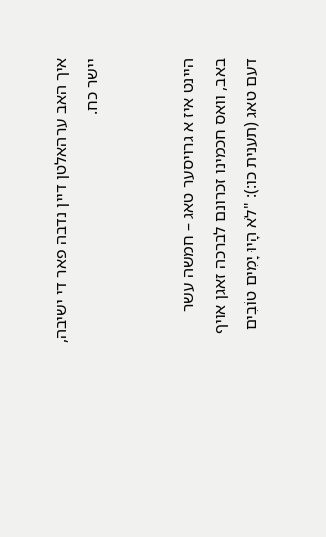איך האב ערהאלטן דיין נדבה פאר די ישיבה, יישר כח.


היינט איז א גרויסער טאג – חמשה עשר באב, וואס חכמינו זכרונם לברכה זאגן אויף דעם טאג (תענית כו:): "לֹא הָיוּ יָמִים טוֹבִים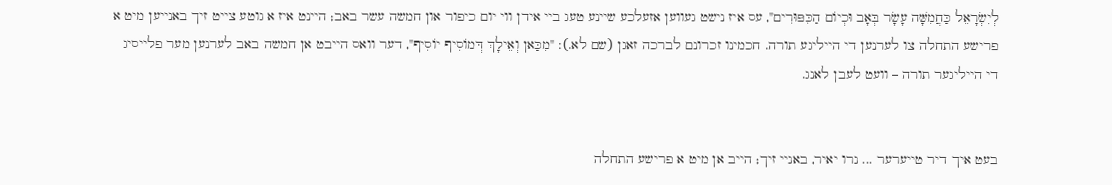לְיִשְׂרָאֵל כַּחֲמִשָּׁה עָשָׂר בְּאָב וּכְיוֹם הַכִּפּוּרִים", עס איז נישט געווען אזעלכע שיינע טעג ביי אידן ווי יום כיפור און חמשה עשר באב; היינט איז א גוטע צייט זיך באנייען מיט א פרישע התחלה צו לערנען די הייליגע תורה. חכמינו זכרונם לברכה זאגן (שם לא.): "מִכַּאן וְאֵילָךְ דְּמוֹסִיף יוֹסִיף", דער וואס הייבט אן חמשה באב לערנען מער פלייסיג די הייליגער תורה – וועט לעבן לאנג.


בעט איך דיר טייערער ... נרו יאיר, באניי זיך; הייב אן מיט א פרישע התחלה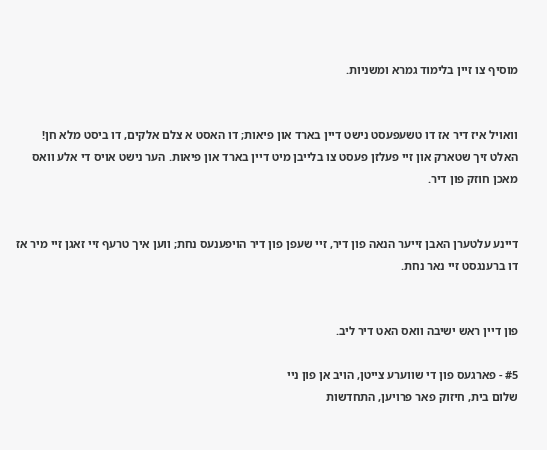מוסיף צו זיין בלימוד גמרא ומשניות.


וואויל איז דיר אז דו טשעפעסט נישט דיין בארד און פיאות; דו האסט א צלם אלקים, דו ביסט מלא חן! האלט זיך שטארק און זיי פעלזן פעסט צו בלייבן מיט דיין בארד און פיאות. הער נישט אויס די אלע וואס מאכן חוזק פון דיר.


דיינע עלטערן האבן זייער הנאה פון דיר, זיי שעפן פון דיר הויפענעס נחת; ווען איך טרעף זיי זאגן זיי מיר אז דו ברענגסט זיי נאר נחת.


פון דיין ראש ישיבה וואס האט דיר ליב.

#5 - פארגעס פון די שווערע צייטן, הויב אן פון ניי
שלום בית, חיזוק פאר פרויען, התחדשות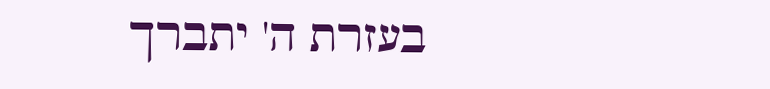בעזרת ה' יתברך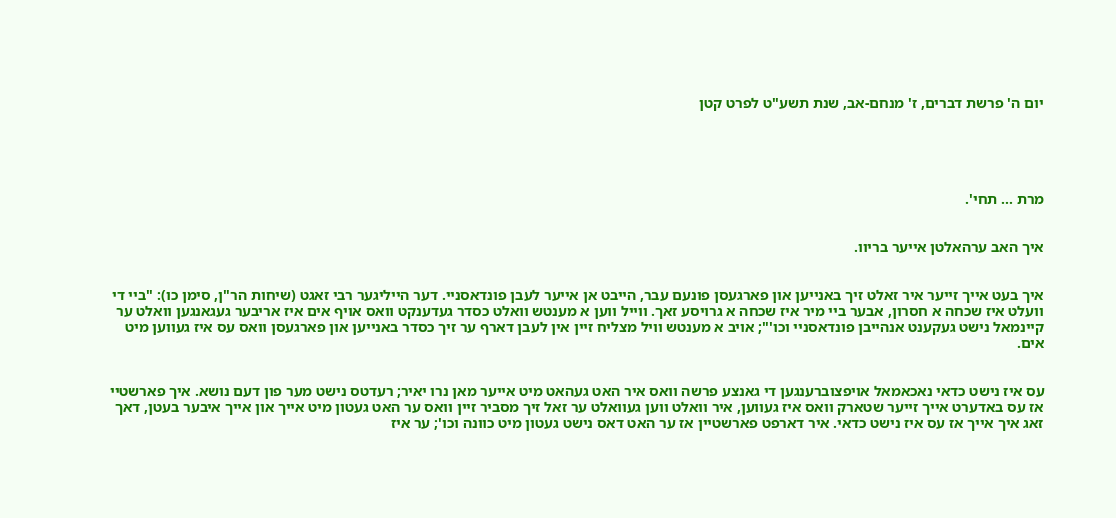יום ה' פרשת דברים, ז' מנחם-אב, שנת תשע"ט לפרט קטן





מרת ... תחי'.


איך האב ערהאלטן אייער בריוו.


איך בעט אייך זייער איר זאלט זיך באנייען און פארגעסן פונעם עבר, הייבט אן אייער לעבן פונדאסניי. דער הייליגער רבי זאגט (שיחות הר"ן, סימן כו): "ביי די וועלט איז שכחה א חסרון, אבער ביי מיר איז שכחה א גרויסע זאך. ווייל ווען א מענטש וואלט כסדר געדענקט וואס אויף אים איז אריבער געגאנגען וואלט ער קיינמאל נישט געקענט אנהייבן פונדאסניי וכו'"; אויב א מענטש וויל מצליח זיין אין לעבן דארף ער זיך כסדר באנייען און פארגעסן וואס עס איז געווען מיט אים.


עס איז נישט כדאי נאכאמאל אויפצוברענגען די גאנצע פרשה וואס איר האט געהאט מיט אייער מאן נרו יאיר; רעדטס נישט מער פון דעם נושא. איך פארשטיי אז עס באדערט אייך זייער שטארק וואס איז געווען, איר וואלט ווען געוואלט ער זאל זיך מסביר זיין וואס ער האט געטון מיט אייך און אייך איבער בעטן, דאך זאג איך אייך אז עס איז נישט כדאי. איר דארפט פארשטיין אז ער האט דאס נישט געטון מיט כוונה וכו'; ער איז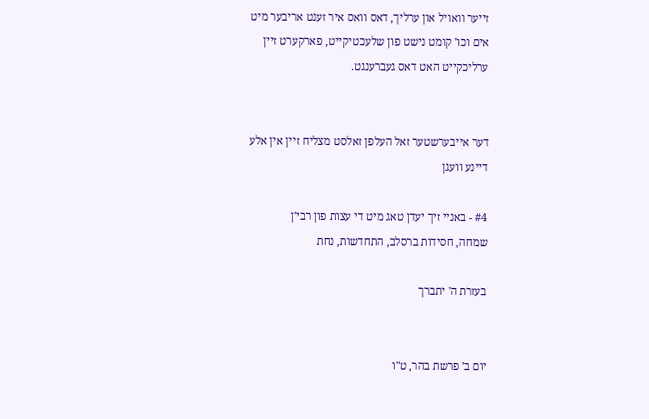זייער וואויל און ערליך, דאס וואס איר זענט אריבער מיט אים וכו' קומט נישט פון שלעכטיקייט, פארקערט זיין ערליכקייט האט דאס געברענגט.


דער אייבערשטער זאל העלפן זאלסט מצליח זיין אין אלע דיינע וועגן

#4 - באניי זיך יעדן טאג מיט די עצות פון רבי'ן
שמחה, חסידות ברסלב, התחדשות, נחת

בעזרת ה' יתברך


יום ב' פרשת בהר, ט"ו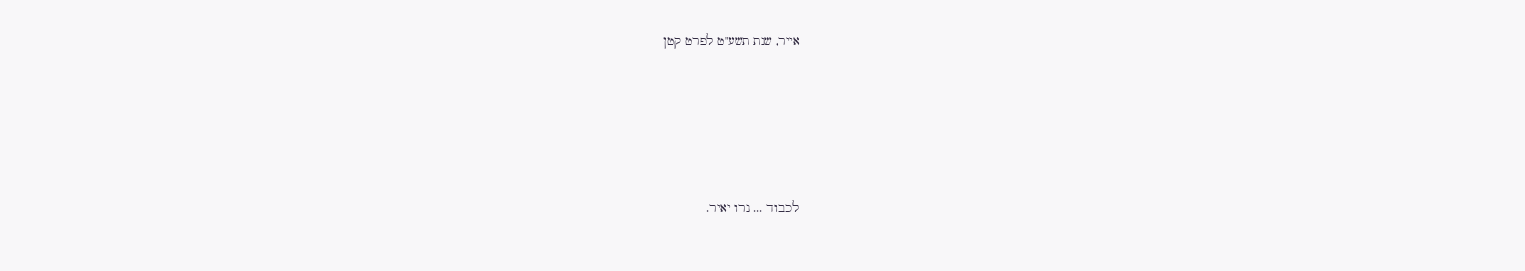אייר, שנת תשע"ט לפרט קטן





לכבוד ... נרו יאיר.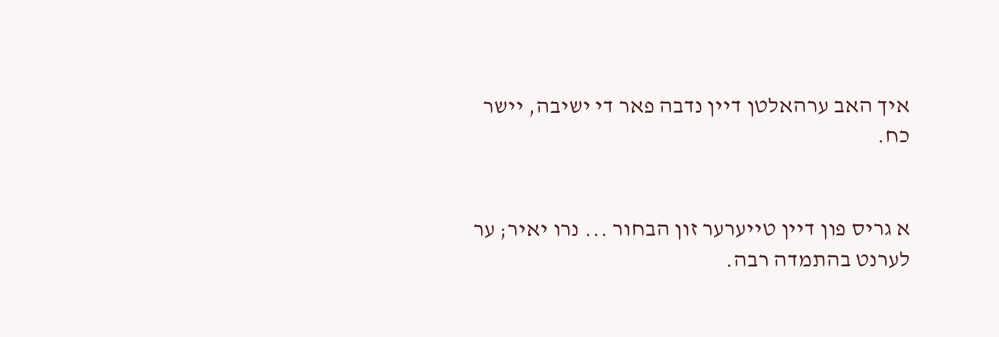איך האב ערהאלטן דיין נדבה פאר די ישיבה, יישר כח.


א גריס פון דיין טייערער זון הבחור ... נרו יאיר; ער לערנט בהתמדה רבה.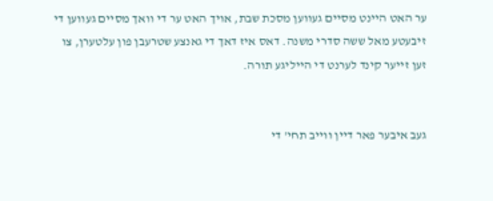ער האט היינט מסיים געווען מסכת שבת, אויך האט ער די וואך מסיים געווען די זיבעטע מאל ששה סדרי משנה. דאס איז דאך די גאנצע שטרעבן פון עלטערן, צו זען זייער קינד לערנט די הייליגע תורה.


געב איבער פאר דיין ווייב תחי' די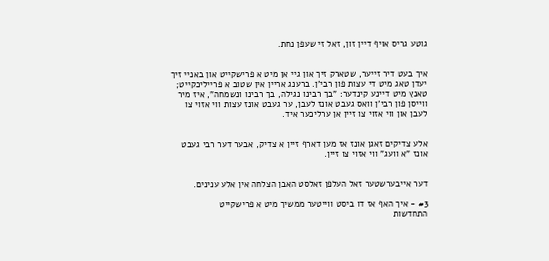גוטע גריס אויף דיין זון, זאל זי שעפן נחת.


איך בעט דיר זייער, שטארק זיך און גיי אן מיט א פרישקייט און באניי זיך יעדן טאג מיט די עצות פון רבי'ן. ברענג אריין אין שטוב א פרייליכקייט; טאנץ מיט דיינע קינדער: "בך רבינו נגילה, בך רבינו ונשמחה", איז מיר ווייסן פון רבי'ן וואס געבט אונז לעבן, ער געבט אונז עצות ווי אזוי צו לעבן און ווי אזוי צו זיין אן ערליכער איד.


אלע צדיקים זאגן אונז אז מען דארף זיין א צדיק, אבער דער רבי געבט אונז "א וועג" ווי אזוי צו זיין.


דער אייבערשטער זאל העלפן זאלסט האבן הצלחה אין אלע ענינים.

#3 - איך האף אז דו ביסט ווייטער ממשיך מיט א פרישקייט
התחדשות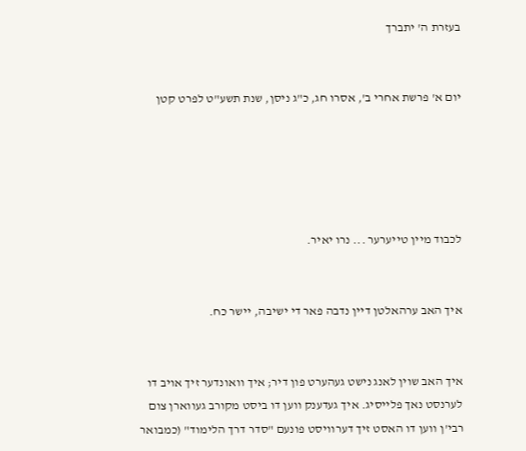בעזרת ה' יתברך


יום א' פרשת אחרי ב', אסרו חג, כ"ג ניסן, שנת תשע"ט לפרט קטן





לכבוד מיין טייערער ... נרו יאיר.


איך האב ערהאלטן דיין נדבה פאר די ישיבה, יישר כח.


איך האב שוין לאנג נישט געהערט פון דיר; איך וואונדער זיך אויב דו לערנסט נאך פלייסיג. איך געדענק ווען דו ביסט מקורב געווארן צום רבי'ן ווען דו האסט זיך דערוויסט פונעם "סדר דרך הלימוד" (כמבואר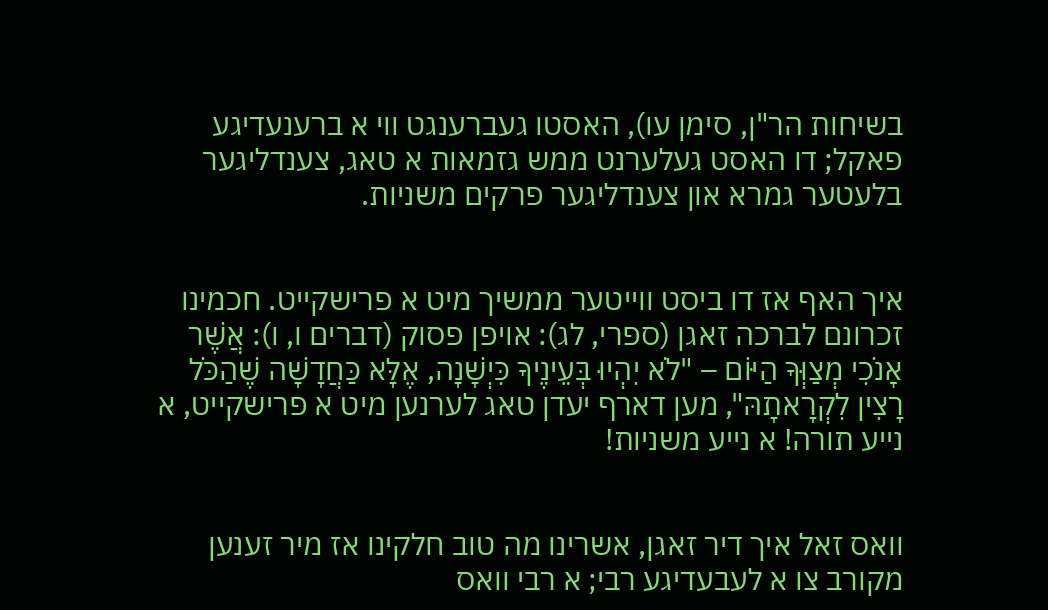בשיחות הר"ן, סימן עו), האסטו געברענגט ווי א ברענעדיגע פאקל; דו האסט געלערנט ממש גזמאות א טאג, צענדליגער בלעטער גמרא און צענדליגער פרקים משניות.


איך האף אז דו ביסט ווייטער ממשיך מיט א פרישקייט. חכמינו זכרונם לברכה זאגן (ספרי, לג): אויפן פסוק (דברים ו, ו): אֲשֶׁר אָנֹכִי מְצַוְּךָ הַיּוֹם – "לֹא יִהְיוּ בְּעֵינֶיךָ כִּיְשָׁנָה, אֶלָּא כַּחֲדָשָׁה שֶׁהַכֹּל רָצִין לִקְרָאתָהּ", מען דארף יעדן טאג לערנען מיט א פרישקייט, א נייע תורה! א נייע משניות!


וואס זאל איך דיר זאגן, אשרינו מה טוב חלקינו אז מיר זענען מקורב צו א לעבעדיגע רבי; א רבי וואס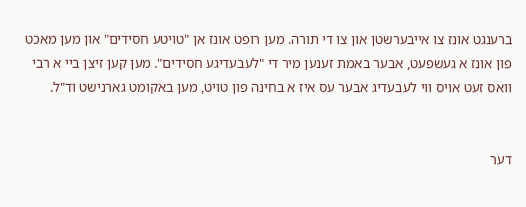ברענגט אונז צו אייבערשטן און צו די תורה. מען רופט אונז אן "טויטע חסידים" און מען מאכט פון אונז א געשפעט, אבער באמת זענען מיר די "לעבעדיגע חסידים". מען קען זיצן ביי א רבי וואס זעט אויס ווי לעבעדיג אבער עס איז א בחינה פון טויט, מען באקומט גארנישט וד"ל.


דער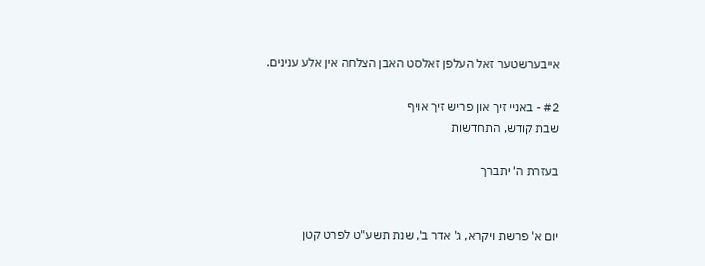אייבערשטער זאל העלפן זאלסט האבן הצלחה אין אלע ענינים.

#2 - באניי זיך און פריש זיך אויף
שבת קודש, התחדשות

בעזרת ה' יתברך


יום א' פרשת ויקרא, ג' אדר ב', שנת תשע"ט לפרט קטן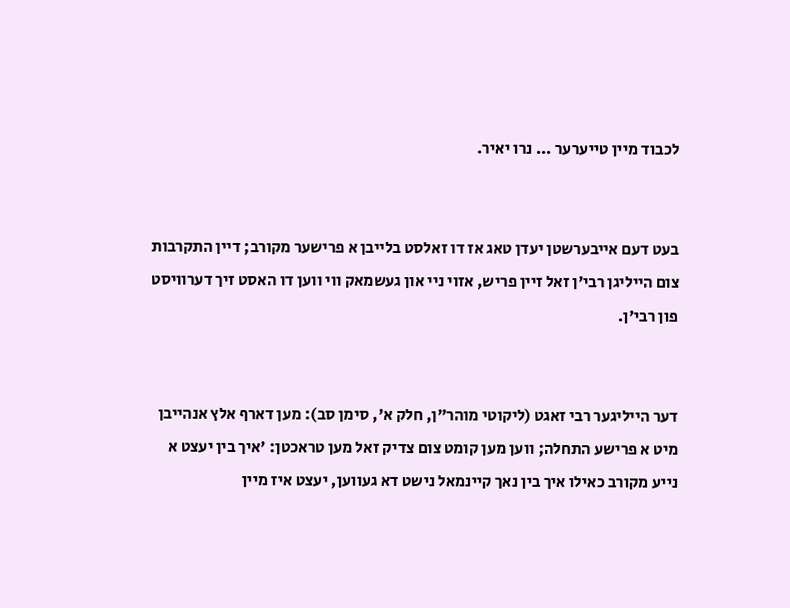לכבוד מיין טייערער ... נרו יאיר.


בעט דעם אייבערשטן יעדן טאג אז דו זאלסט בלייבן א פרישער מקורב; דיין התקרבות צום הייליגן רבי'ן זאל זיין פריש, אזוי ניי און געשמאק ווי ווען דו האסט זיך דערוויסט פון רבי'ן.


דער הייליגער רבי זאגט (ליקוטי מוהר"ן, חלק א', סימן סב): מען דארף אלץ אנהייבן מיט א פרישע התחלה; ווען מען קומט צום צדיק זאל מען טראכטן: 'איך בין יעצט א נייע מקורב כאילו איך בין נאך קיינמאל נישט דא געווען, יעצט איז מיין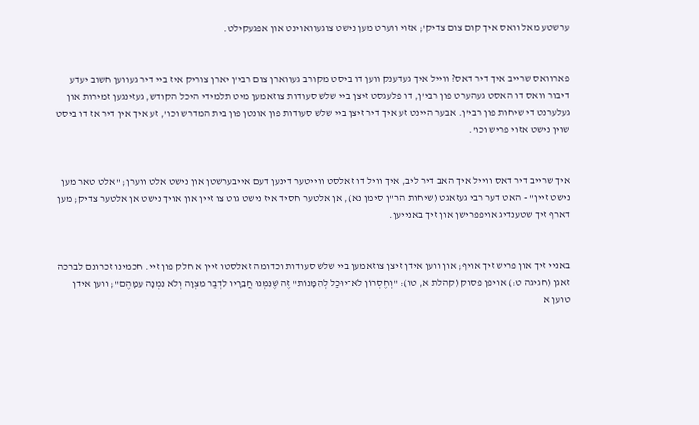ערשטע מאל וואס איך קום צום צדיק'; אזוי ווערט מען נישט צוגעוואוינט און אפגעקילט.


פארוואס שרייב איך דיר דאס? ווייל איך געדענק ווען דו ביסט מקורב געווארן צום רבי'ן יארן צוריק איז ביי דיר געווען חשוב יעדע דיבור וואס דו האסט געהערט פון רבי'ן, דו פלעגסט זיצן ביי שלש סעודות צוזאמען מיט תלמידי היכל הקודש, געזינגען זמירות און געלערנט די שיחות פון רבי'ן. אבער היינט זע איך דיר זיצן ביי שלש סעודות פון אונטן פון בית המדרש וכו', זע איך אין דיר אז דו ביסט שוין נישט אזוי פריש וכו'.


איך שרייב דיר דאס ווייל איך האב דיר ליב, איך וויל דו זאלסט ווייטער דינען דעם אייבערשטן און נישט אלט ווערן; "אלט טאר מען נישט זיין" - האט דער רבי געזאגט (שיחות הר"ן סימן נא), אן אלטער חסיד איז נישט גוט צו זיין און אויך נישט אן אלטער צדיק; מען דארף זיך שטענדיג אויפפרישן און זיך באנייען.


באניי זיך און פריש זיך אויף; און ווען אידן זיצן צוזאמען ביי שלש סעודות וכדומה זאלסטו זיין א חלק פון זיי. חכמינו זכרונם לברכה זאגן (חגיגה ט:) אויפן פסוק (קהלת א, טו): "וְחֶסְרוֹן לֹא־יוּכַל לְהִמָּנוֹת" זֶה שֶׁנִּמְּנוּ חֲבֵרָיו לִדְבַר מִצְוָה וְלֹא נִמְנָה עִמָּהֶם"; ווען אידן טוען א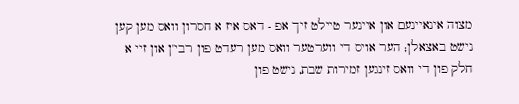מצוה אינאיינעם און איינער טיילט זיך אפ - דאס איז א חסרון וואס מען קען נישט באצאלן; הער אויס די ווערטער וואס מען רעדט פון רבי'ן און זיי א חלק פון די וואס זינגען זמירות שבת, נישט פון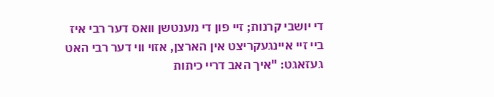די יושבי קרנות; זיי פון די מענטשן וואס דער רבי איז ביי זיי איינגעקריצט אין הארצן, אזוי ווי דער רבי האט געזאגט: "איך האב דריי כיתות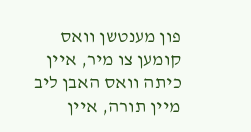פון מענטשן וואס קומען צו מיר, איין כיתה וואס האבן ליב מיין תורה, איין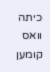כיתה וואס קומען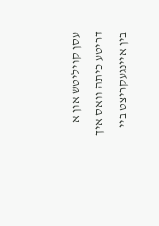עסן קויליטש און א דריטע כיתה וואס איך בין איינגעקריצט ביי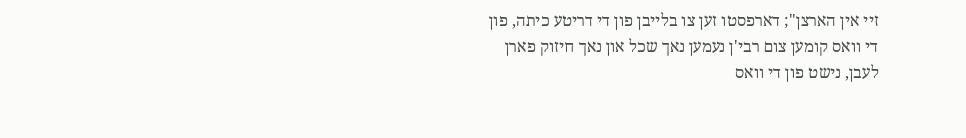זיי אין הארצן"; דארפסטו זען צו בלייבן פון די דריטע כיתה, פון די וואס קומען צום רבי'ן נעמען נאך שכל און נאך חיזוק פארן לעבן, נישט פון די וואס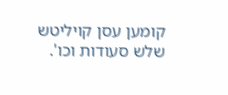קומען עסן קויליטש שלש סעודות וכו'.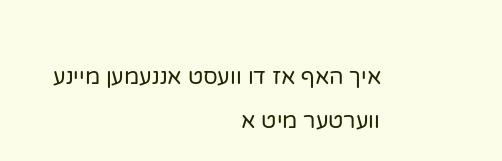איך האף אז דו וועסט אננעמען מיינע ווערטער מיט א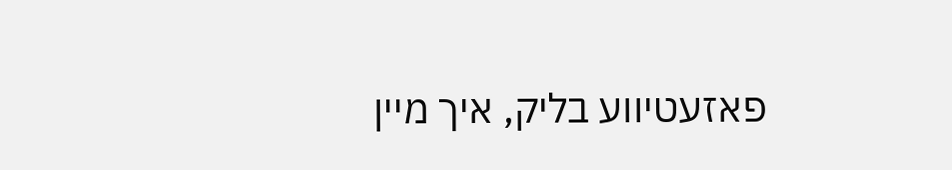פאזעטיווע בליק, איך מיין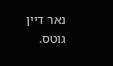נאר דיין גוטס.